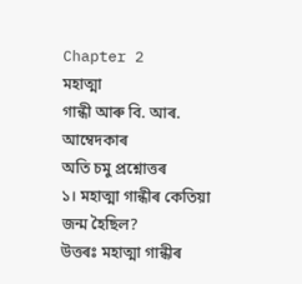Chapter 2
মহাত্মা
গান্ধী আৰু বি. আৰ. আম্বেদকাৰ
অতি চমু প্রশ্নোত্তৰ
১। মহাত্মা গান্ধীৰ কেতিয়া জন্ম হৈছিল?
উত্তৰঃ মহাত্মা গান্ধীৰ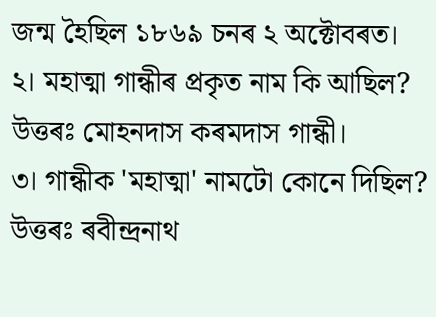জন্ম হৈছিল ১৮৬৯ চনৰ ২ অক্টোবৰত।
২। মহাত্মা গান্ধীৰ প্ৰকৃত নাম কি আছিল?
উত্তৰঃ মোহনদাস কৰমদাস গান্ধী।
৩। গান্ধীক 'মহাত্মা' নামটো কোনে দিছিল?
উত্তৰঃ ৰবীন্দ্ৰনাথ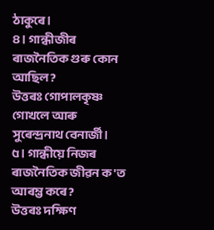ঠাকুৰে।
৪। গান্ধীজীৰ ৰাজনৈতিক গুৰু কোন আছিল?
উত্তৰঃ গোপালকৃষ্ণ গোখলে আৰু সুৰেন্দ্ৰনাথ বেনার্জী।
৫। গান্ধীয়ে নিজৰ ৰাজনৈতিক জীৱন ক'ত আৰম্ভ কৰে?
উত্তৰঃ দক্ষিণ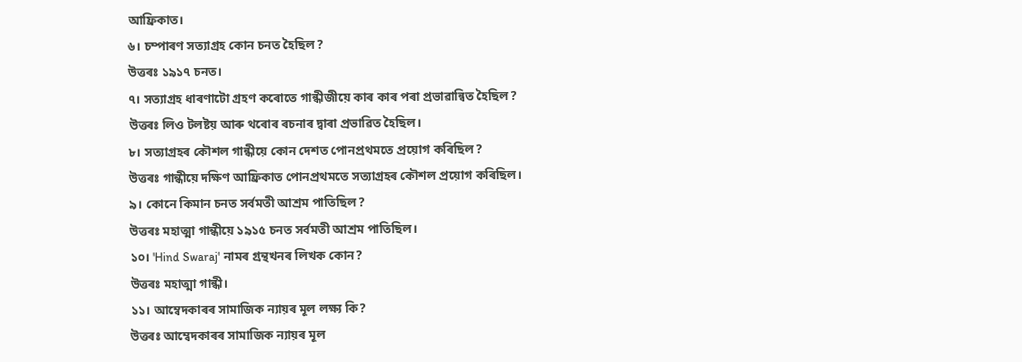আফ্রিকাত।
৬। চম্পাৰণ সত্যাগ্রহ কোন চনত হৈছিল?
উত্তৰঃ ১৯১৭ চনত।
৭। সত্যাগ্রহ ধাৰণাটো গ্রহণ কৰোতে গান্ধীজীয়ে কাৰ কাৰ পৰা প্ৰভাৱান্বিত হৈছিল?
উত্তৰঃ লিও টলষ্টয় আৰু থৰোৰ ৰচনাৰ দ্বাৰা প্ৰভাৱিত হৈছিল।
৮। সত্যাগ্রহৰ কৌশল গান্ধীয়ে কোন দেশত পোনপ্ৰথমতে প্রয়োগ কৰিছিল?
উত্তৰঃ গান্ধীয়ে দক্ষিণ আফ্রিকাত পোনপ্রথমতে সত্যাগ্রহৰ কৌশল প্রয়োগ কৰিছিল।
৯। কোনে কিমান চনত সৰ্বমতী আশ্ৰম পাতিছিল?
উত্তৰঃ মহাত্মা গান্ধীয়ে ১৯১৫ চনত সৰ্বমতী আশ্রম পাতিছিল।
১০। 'Hind Swaraj' নামৰ গ্ৰন্থখনৰ লিখক কোন?
উত্তৰঃ মহাত্মা গান্ধী।
১১। আম্বেদকাৰৰ সামাজিক ন্যায়ৰ মূল লক্ষ্য কি?
উত্তৰঃ আম্বেদকাৰৰ সামাজিক ন্যায়ৰ মূল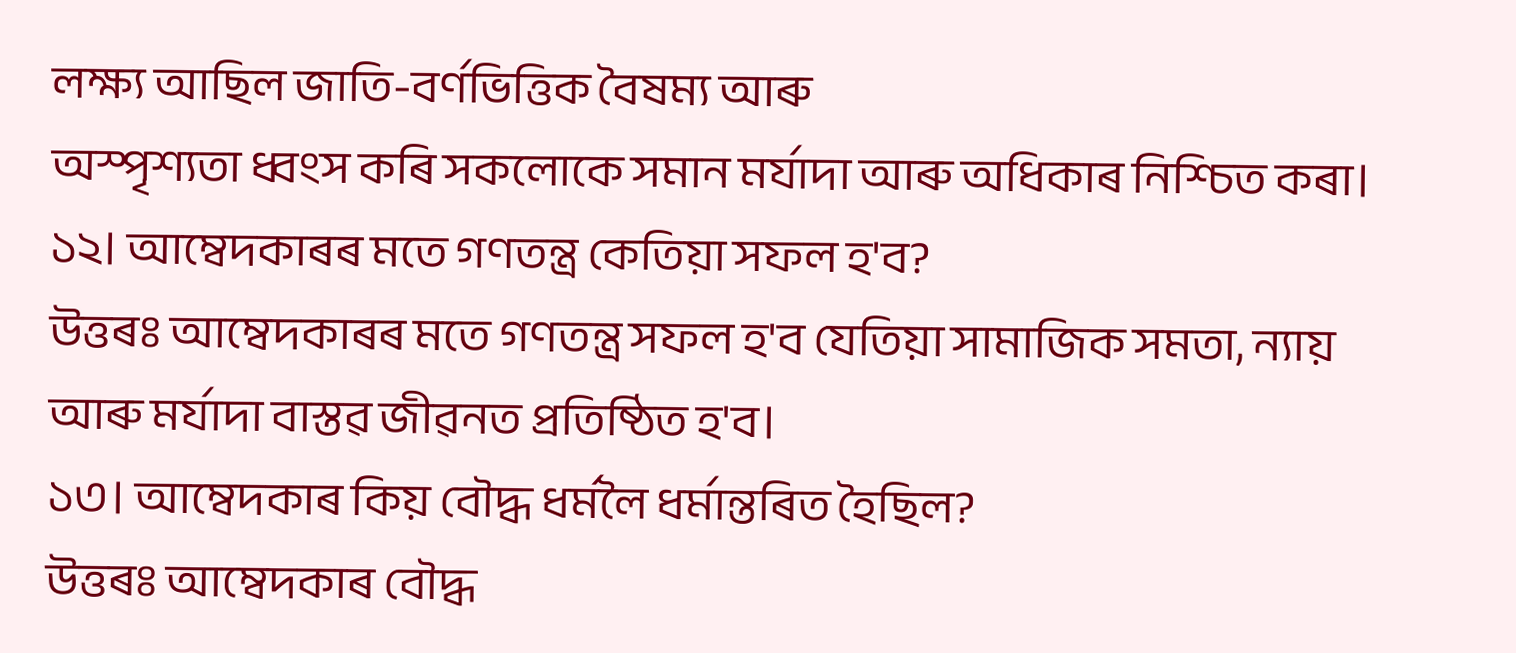লক্ষ্য আছিল জাতি-বর্ণভিত্তিক বৈষম্য আৰু
অস্পৃশ্যতা ধ্বংস কৰি সকলোকে সমান মর্যাদা আৰু অধিকাৰ নিশ্চিত কৰা।
১২। আম্বেদকাৰৰ মতে গণতন্ত্র কেতিয়া সফল হ'ব?
উত্তৰঃ আম্বেদকাৰৰ মতে গণতন্ত্র সফল হ'ব যেতিয়া সামাজিক সমতা, ন্যায় আৰু মর্যাদা বাস্তৱ জীৱনত প্রতিষ্ঠিত হ'ব।
১৩। আম্বেদকাৰ কিয় বৌদ্ধ ধৰ্মলৈ ধৰ্মান্তৰিত হৈছিল?
উত্তৰঃ আম্বেদকাৰ বৌদ্ধ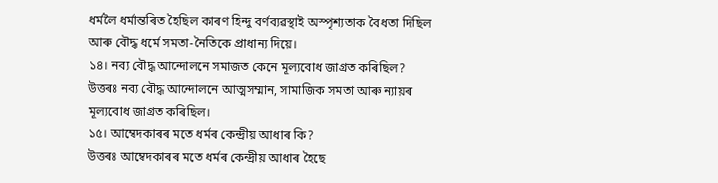ধর্মলৈ ধৰ্মান্তৰিত হৈছিল কাৰণ হিন্দু বর্ণব্যৱস্থাই অস্পৃশ্যতাক বৈধতা দিছিল আৰু বৌদ্ধ ধর্মে সমতা-নৈতিকে প্রাধান্য দিয়ে।
১৪। নব্য বৌদ্ধ আন্দোলনে সমাজত কেনে মূল্যবোধ জাগ্ৰত কৰিছিল?
উত্তৰঃ নব্য বৌদ্ধ আন্দোলনে আত্মসম্মান, সামাজিক সমতা আৰু ন্যায়ৰ মূল্যবোধ জাগ্ৰত কৰিছিল।
১৫। আম্বেদকাৰৰ মতে ধৰ্মৰ কেন্দ্ৰীয় আধাৰ কি?
উত্তৰঃ আম্বেদকাৰৰ মতে ধৰ্মৰ কেন্দ্ৰীয় আধাৰ হৈছে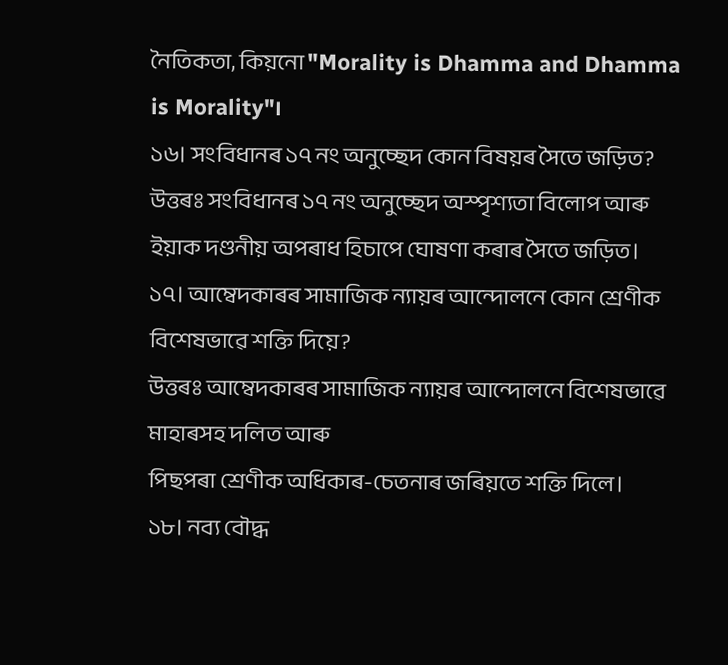নৈতিকতা, কিয়নো "Morality is Dhamma and Dhamma is Morality"।
১৬। সংবিধানৰ ১৭ নং অনুচ্ছেদ কোন বিষয়ৰ সৈতে জড়িত?
উত্তৰঃ সংবিধানৰ ১৭ নং অনুচ্ছেদ অস্পৃশ্যতা বিলোপ আৰু ইয়াক দণ্ডনীয় অপৰাধ হিচাপে ঘোষণা কৰাৰ সৈতে জড়িত।
১৭। আম্বেদকাৰৰ সামাজিক ন্যায়ৰ আন্দোলনে কোন শ্রেণীক বিশেষভাৱে শক্তি দিয়ে?
উত্তৰঃ আম্বেদকাৰৰ সামাজিক ন্যায়ৰ আন্দোলনে বিশেষভাৱে মাহাৰসহ দলিত আৰু
পিছপৰা শ্ৰেণীক অধিকাৰ-চেতনাৰ জৰিয়তে শক্তি দিলে।
১৮। নব্য বৌদ্ধ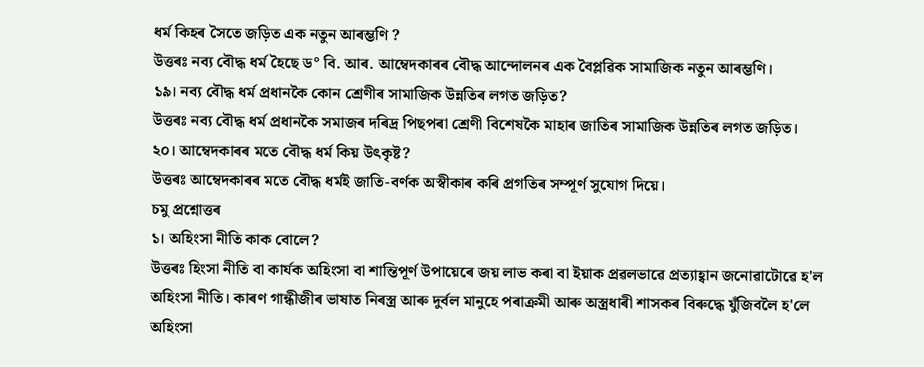ধৰ্ম কিহৰ সৈতে জড়িত এক নতুন আৰম্ভণি ?
উত্তৰঃ নব্য বৌদ্ধ ধর্ম হৈছে ড° বি. আৰ. আম্বেদকাৰৰ বৌদ্ধ আন্দোলনৰ এক বৈপ্লৱিক সামাজিক নতুন আৰম্ভণি।
১৯। নব্য বৌদ্ধ ধর্ম প্রধানকৈ কোন শ্ৰেণীৰ সামাজিক উন্নতিৰ লগত জড়িত?
উত্তৰঃ নব্য বৌদ্ধ ধৰ্ম প্ৰধানকৈ সমাজৰ দৰিদ্ৰ পিছপৰা শ্ৰেণী বিশেষকৈ মাহাৰ জাতিৰ সামাজিক উন্নতিৰ লগত জড়িত।
২০। আম্বেদকাৰৰ মতে বৌদ্ধ ধর্ম কিয় উৎকৃষ্ট?
উত্তৰঃ আম্বেদকাৰৰ মতে বৌদ্ধ ধর্মই জাতি-বর্ণক অস্বীকাৰ কৰি প্ৰগতিৰ সম্পূৰ্ণ সুযোগ দিয়ে।
চমু প্রশ্নোত্তৰ
১। অহিংসা নীতি কাক বোলে?
উত্তৰঃ হিংসা নীতি বা কার্যক অহিংসা বা শান্তিপূর্ণ উপায়েৰে জয় লাভ কৰা বা ইয়াক প্ৰৱলভাৱে প্ৰত্যাহ্বান জনোৱাটোৱে হ'ল অহিংসা নীতি। কাৰণ গান্ধীজীৰ ভাষাত নিৰস্ত্ৰ আৰু দুৰ্বল মানুহে পৰাক্ৰমী আৰু অস্ত্ৰধাৰী শাসকৰ বিৰুদ্ধে যুঁজিবলৈ হ'লে অহিংসা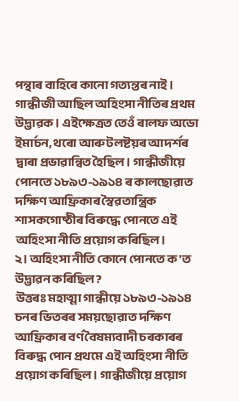পন্থাৰ বাহিৰে কানো গত্যন্তৰ নাই। গান্ধীজী আছিল অহিংসা নীতিৰ প্ৰথম উদ্ভাৱক। এইক্ষেত্ৰত তেওঁ ৰালফ অডো ইমাৰ্চন, থৰো আৰু টলষ্টয়ৰ আদৰ্শৰ দ্বাৰা প্ৰভাৱান্বিত হৈছিল। গান্ধীজীয়ে পোনতে ১৮৯৩-১৯১৪ ৰ কালছোৱাত দক্ষিণ আফ্রিকাৰ স্বৈৱতান্ত্রিক শাসকগোষ্ঠীৰ বিৰুদ্ধে পোনতে এই অহিংসা নীতি প্রয়োগ কৰিছিল।
২। অহিংসা নীতি কোনে পোনতে ক'ত উদ্ভাৱন কৰিছিল?
উত্তৰঃ মহাত্মা গান্ধীয়ে ১৮৯৩-১৯১৪ চনৰ ভিতৰৰ সময়ছোৱাত দক্ষিণ আফ্রিকাৰ বৰ্ণ বৈষম্যবাদী চৰকাৰৰ বিৰুদ্ধ পোন প্ৰথমে এই অহিংসা নীতি প্ৰয়োগ কৰিছিল। গান্ধীজীয়ে প্রয়োগ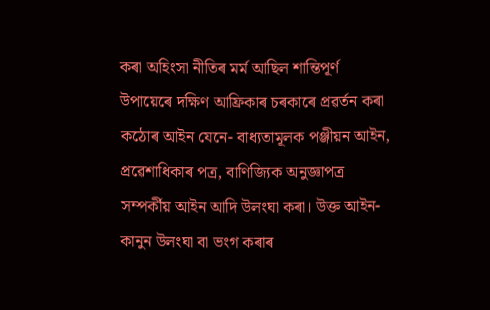কৰা অহিংসা নীতিৰ মৰ্ম আছিল শান্তিপূর্ণ উপায়েৰে দক্ষিণ আফ্রিকাৰ চৰকাৰে প্রৱর্তন কৰা কঠোৰ আইন যেনে- বাধ্যতামূলক পঞ্জীয়ন আইন, প্রৱেশাধিকাৰ পত্ৰ, বাণিজ্যিক অনুজ্ঞাপত্র সম্পর্কীয় আইন আদি উলংঘা কৰা। উক্ত আইন-কানুন উলংঘা বা ভংগ কৰাৰ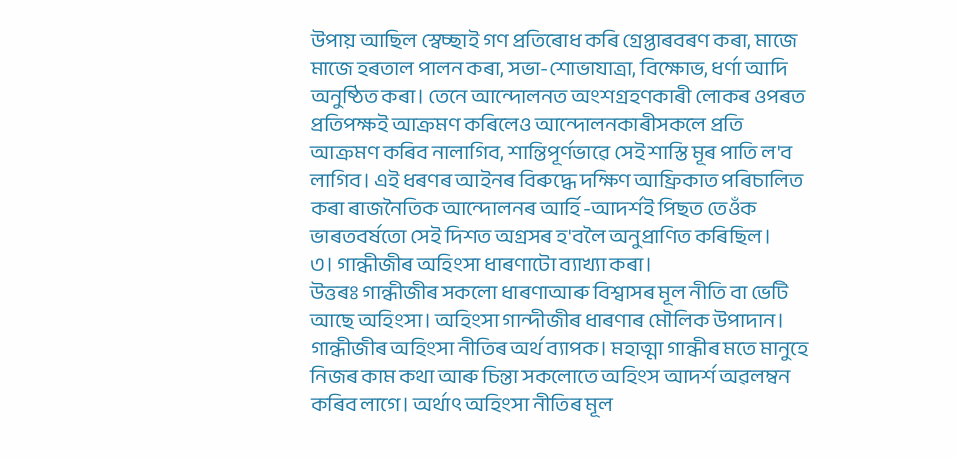উপায় আছিল স্বেচ্ছাই গণ প্রতিৰোধ কৰি গ্রেপ্তাৰবৰণ কৰা, মাজে মাজে হৰতাল পালন কৰা, সভা-শোভাযাত্রা, বিক্ষোভ, ধর্ণা আদি অনুষ্ঠিত কৰা। তেনে আন্দোলনত অংশগ্ৰহণকাৰী লোকৰ ওপৰত প্ৰতিপক্ষই আক্ৰমণ কৰিলেও আন্দোলনকাৰীসকলে প্রতি আক্ৰমণ কৰিব নালাগিব, শান্তিপূর্ণভাৱে সেই শাস্তি মূৰ পাতি ল'ব লাগিব। এই ধৰণৰ আইনৰ বিৰুদ্ধে দক্ষিণ আফ্রিকাত পৰিচালিত কৰা ৰাজনৈতিক আন্দোলনৰ আৰ্হি-আদৰ্শই পিছত তেওঁক ভাৰতবৰ্ষতো সেই দিশত অগ্ৰসৰ হ'বলৈ অনুপ্রাণিত কৰিছিল।
৩। গান্ধীজীৰ অহিংসা ধাৰণাটো ব্যাখ্যা কৰা।
উত্তৰঃ গান্ধীজীৰ সকলো ধাৰণাআৰু বিশ্বাসৰ মূল নীতি বা ভেটি আছে অহিংসা। অহিংসা গান্দীজীৰ ধাৰণাৰ মৌলিক উপাদান। গান্ধীজীৰ অহিংসা নীতিৰ অৰ্থ ব্যাপক। মহাত্মা গান্ধীৰ মতে মানুহে নিজৰ কাম কথা আৰু চিন্তা সকলোতে অহিংস আদর্শ অৱলম্বন কৰিব লাগে। অর্থাৎ অহিংসা নীতিৰ মূল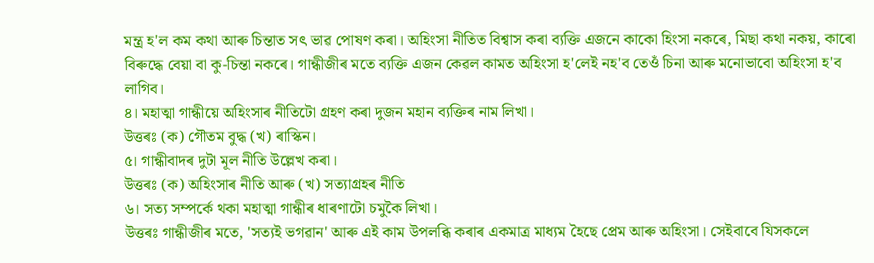মন্ত্র হ'ল কম কথা আৰু চিন্তাত সৎ ভাৱ পোষণ কৰা। অহিংসা নীতিত বিশ্বাস কৰা ব্যক্তি এজনে কাকো হিংসা নকৰে, মিছা কথা নকয়, কাৰো বিৰুদ্ধে বেয়া বা কু-চিন্তা নকৰে। গান্ধীজীৰ মতে ব্যক্তি এজন কেৱল কামত অহিংসা হ'লেই নহ'ব তেওঁ চিনা আৰু মনোভাবো অহিংসা হ'ব লাগিব।
৪। মহাত্মা গান্ধীয়ে অহিংসাৰ নীতিটো গ্ৰহণ কৰা দুজন মহান ব্যক্তিৰ নাম লিখা।
উত্তৰঃ (ক) গৌতম বুদ্ধ (খ) ৰাস্কিন।
৫। গান্ধীবাদৰ দুটা মূল নীতি উল্লেখ কৰা।
উত্তৰঃ (ক) অহিংসাৰ নীতি আৰু (খ) সত্যাগ্ৰহৰ নীতি
৬। সত্য সম্পর্কে থকা মহাত্মা গান্ধীৰ ধাৰণাটো চমুকৈ লিখা।
উত্তৰঃ গান্ধীজীৰ মতে, 'সত্যই ভগৱান' আৰু এই কাম উপলব্ধি কৰাৰ একমাত্ৰ মাধ্যম হৈছে প্রেম আৰু অহিংসা। সেইবাবে যিসকলে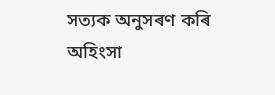সত্যক অনুসৰণ কৰি অহিংসা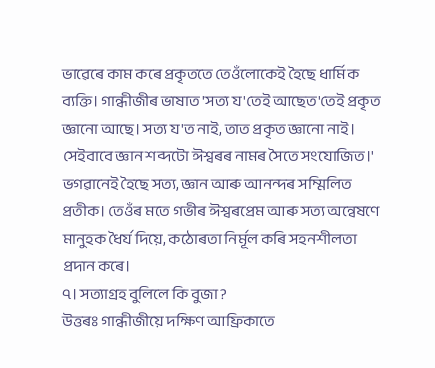ভাৱেৰে কাম কৰে প্ৰকৃততে তেওঁলোকেই হৈছে ধার্মিক ব্যক্তি। গান্ধীজীৰ ভাষাত 'সত্য য'তেই আছেত'তেই প্রকৃত জ্ঞানো আছে। সত্য য'ত নাই, তাত প্রকৃত জ্ঞানো নাই। সেইবাবে জ্ঞান শব্দটো ঈশ্বৰৰ নামৰ সৈতে সংযোজিত।' ভগৱানেই হৈছে সত্য, জ্ঞান আৰু আনন্দৰ সম্মিলিত প্রতীক। তেওঁৰ মতে গভীৰ ঈশ্বৰপ্ৰেম আৰু সত্য অন্বেষণে মানুহক ধৈর্য দিয়ে, কঠোৰতা নির্মূল কৰি সহনশীলতা প্রদান কৰে।
৭। সত্যাগ্রহ বুলিলে কি বুজা?
উত্তৰঃ গান্ধীজীয়ে দক্ষিণ আফ্রিকাতে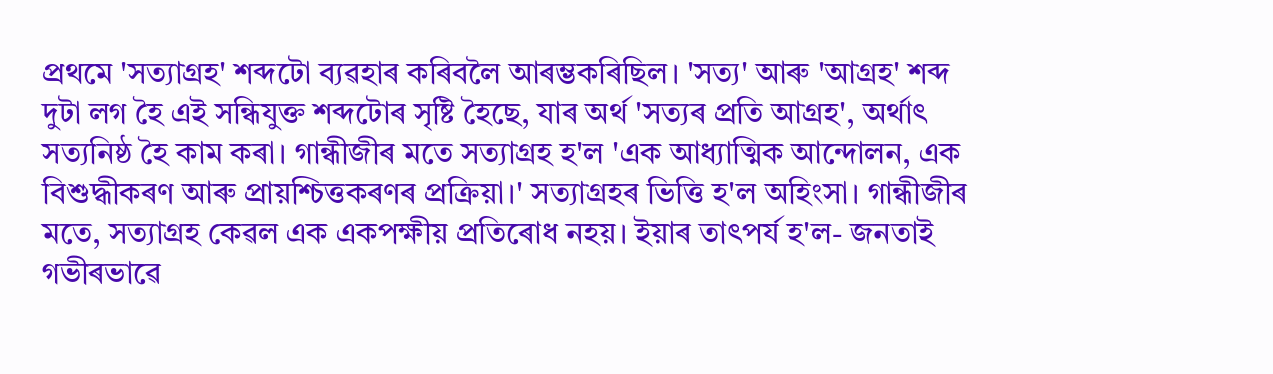প্রথমে 'সত্যাগ্রহ' শব্দটো ব্যৱহাৰ কৰিবলৈ আৰম্ভকৰিছিল। 'সত্য' আৰু 'আগ্রহ' শব্দ দুটা লগ হৈ এই সন্ধিযুক্ত শব্দটোৰ সৃষ্টি হৈছে, যাৰ অৰ্থ 'সত্যৰ প্রতি আগ্রহ', অর্থাৎ সত্যনিষ্ঠ হৈ কাম কৰা। গান্ধীজীৰ মতে সত্যাগ্রহ হ'ল 'এক আধ্যাত্মিক আন্দোলন, এক বিশুদ্ধীকৰণ আৰু প্রায়শ্চিত্তকৰণৰ প্ৰক্ৰিয়া।' সত্যাগ্রহৰ ভিত্তি হ'ল অহিংসা। গান্ধীজীৰ মতে, সত্যাগ্রহ কেৱল এক একপক্ষীয় প্রতিৰোধ নহয়। ইয়াৰ তাৎপর্য হ'ল- জনতাই গভীৰভাৱে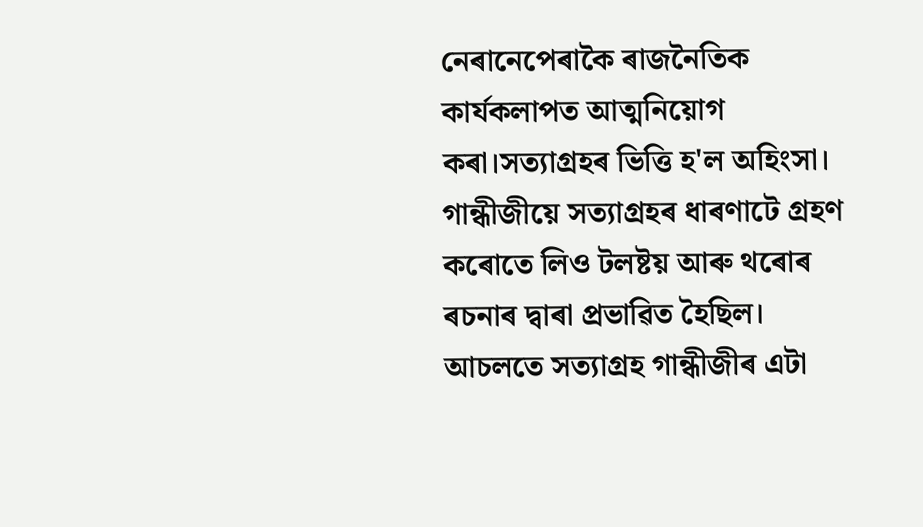নেৰানেপেৰাকৈ ৰাজনৈতিক কার্যকলাপত আত্মনিয়োগ কৰা।সত্যাগ্রহৰ ভিত্তি হ'ল অহিংসা। গান্ধীজীয়ে সত্যাগ্রহৰ ধাৰণাটে গ্ৰহণ কৰোতে লিও টলষ্টয় আৰু থৰোৰ ৰচনাৰ দ্বাৰা প্ৰভাৱিত হৈছিল।
আচলতে সত্যাগ্রহ গান্ধীজীৰ এটা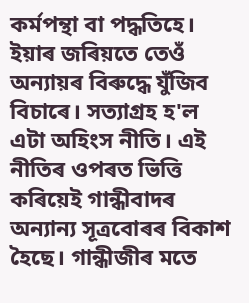কর্মপন্থা বা পদ্ধতিহে। ইয়াৰ জৰিয়তে তেওঁ অন্যায়ৰ বিৰুদ্ধে যুঁজিব বিচাৰে। সত্যাগ্রহ হ'ল এটা অহিংস নীতি। এই নীতিৰ ওপৰত ভিত্তি কৰিয়েই গান্ধীবাদৰ অন্যান্য সূত্ৰবোৰৰ বিকাশ হৈছে। গান্ধীজীৰ মতে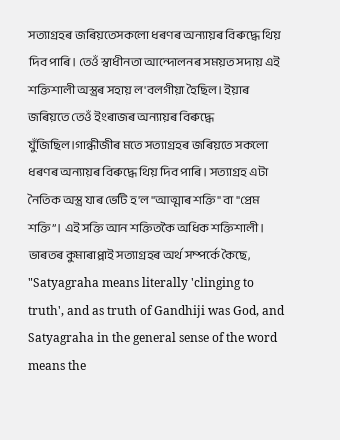সত্যাগ্ৰহৰ জৰিয়তেসকলো ধৰণৰ অন্যায়ৰ বিৰুদ্ধে থিয় দিব পাৰি। তেওঁ স্বাধীনতা আন্দোলনৰ সময়ত সদায় এই শক্তিশালী অস্ত্ৰৰ সহায় ল'বলগীয়া হৈছিল। ইয়াৰ জৰিয়তে তেওঁ ইংৰাজৰ অন্যায়ৰ বিৰুদ্ধে যুঁজিছিল।গান্ধীজীৰ মতে সত্যাগ্ৰহৰ জৰিয়তে সকলো ধৰণৰ অন্যায়ৰ বিৰুদ্ধে থিয় দিব পাৰি। সত্যাগ্রহ এটা নৈতিক অস্ত্ৰ যাৰ ভেটি হ'ল "আত্মাৰ শক্তি" বা "প্রেম শক্তি”। এই সক্তি আন শক্তিতকৈ অধিক শক্তিশালী। ভাৰতৰ কুমাৰাপ্পাই সত্যাগ্রহৰ অৰ্থ সম্পর্কে কৈছে, "Satyagraha means literally 'clinging to truth', and as truth of Gandhiji was God, and Satyagraha in the general sense of the word means the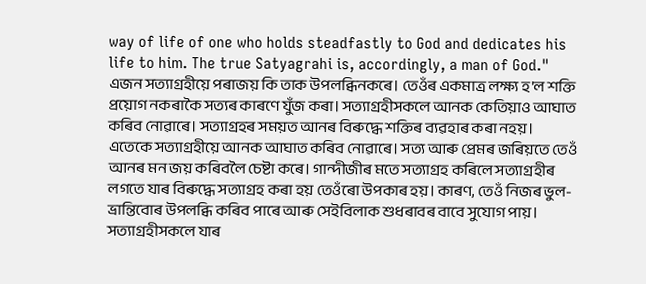way of life of one who holds steadfastly to God and dedicates his life to him. The true Satyagrahi is, accordingly, a man of God."
এজন সত্যাগ্রহীয়ে পৰাজয় কি তাক উপলব্ধিনকৰে। তেওঁৰ একমাত্র লক্ষ্য হ'ল শক্তি প্রয়োগ নকৰাকৈ সত্যৰ কাৰণে যুঁজ কৰা। সত্যাগ্রহীসকলে আনক কেতিয়াও আঘাত কৰিব নোৱাৰে। সত্যাগ্ৰহৰ সময়ত আনৰ বিৰুদ্ধে শক্তিৰ ব্যৱহাৰ কৰা নহয়। এতেকে সত্যাগ্রহীয়ে আনক আঘাত কৰিব নোৱাৰে। সত্য আৰু প্ৰেমৰ জৰিয়তে তেওঁ আনৰ মন জয় কৰিবলৈ চেষ্টা কৰে। গান্দীজীৰ মতে সত্যাগ্রহ কৰিলে সত্যাগ্রহীৰ লগতে যাৰ বিৰুদ্ধে সত্যাগ্রহ কৰা হয় তেওঁৰো উপকাৰ হয়। কাৰণ, তেওঁ নিজৰ ভুল-ভ্রান্তিবোৰ উপলব্ধি কৰিব পাৰে আৰু সেইবিলাক শুধৰাবৰ বাবে সুযোগ পায়। সত্যাগ্রহীসকলে যাৰ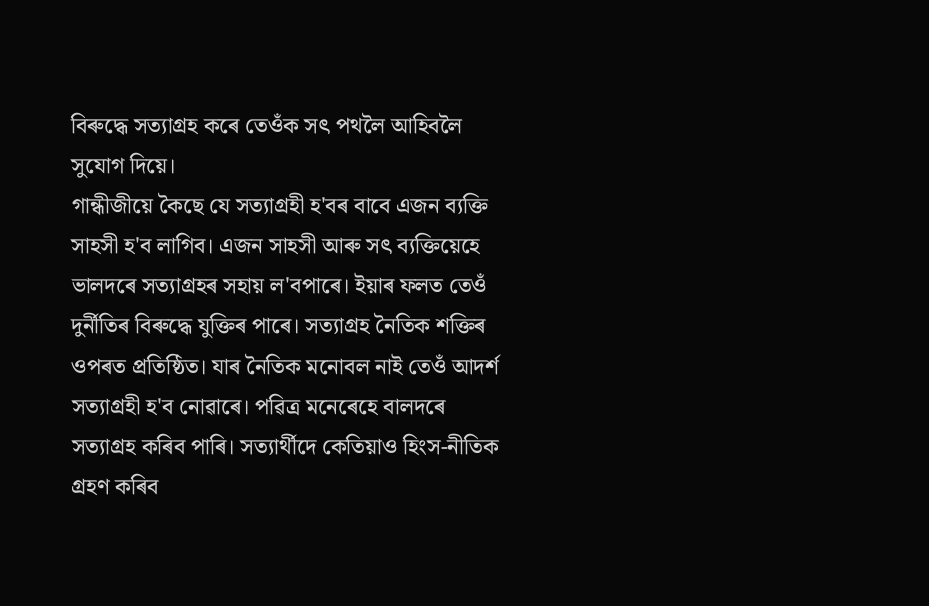বিৰুদ্ধে সত্যাগ্রহ কৰে তেওঁক সৎ পথলৈ আহিবলৈ সুযোগ দিয়ে।
গান্ধীজীয়ে কৈছে যে সত্যাগ্রহী হ'বৰ বাবে এজন ব্যক্তি সাহসী হ'ব লাগিব। এজন সাহসী আৰু সৎ ব্যক্তিয়েহে ভালদৰে সত্যাগ্রহৰ সহায় ল'বপাৰে। ইয়াৰ ফলত তেওঁ দুর্নীতিৰ বিৰুদ্ধে যুক্তিৰ পাৰে। সত্যাগ্রহ নৈতিক শক্তিৰ ওপৰত প্রতিষ্ঠিত। যাৰ নৈতিক মনোবল নাই তেওঁ আদর্শ সত্যাগ্রহী হ'ব নোৱাৰে। পৱিত্র মনেৰেহে বালদৰে সত্যাগ্রহ কৰিব পাৰি। সত্যার্থীদে কেতিয়াও হিংস-নীতিক গ্রহণ কৰিব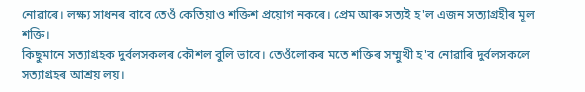নোৱাৰে। লক্ষ্য সাধনৰ বাবে তেওঁ কেতিয়াও শক্তিশ প্রয়োগ নকৰে। প্রেম আৰু সত্যই হ'ল এজন সত্যাগ্রহীৰ মূল শক্তি।
কিছুমানে সত্যাগ্রহক দুর্বলসকলৰ কৌশল বুলি ভাবে। তেওঁলোকৰ মতে শক্তিৰ সম্মুখী হ'ব নোৱাৰি দুর্বলসকলে সত্যাগ্রহৰ আশ্রয় লয়।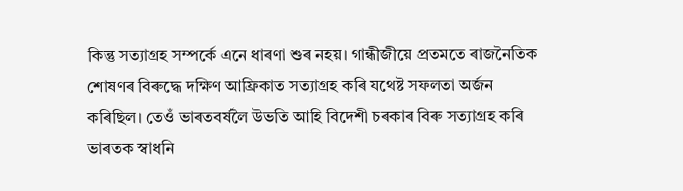কিন্তু সত্যাগ্রহ সম্পর্কে এনে ধাৰণা শুৰ নহয়। গান্ধীজীয়ে প্রতমতে ৰাজনৈতিক শোষণৰ বিৰুদ্ধে দক্ষিণ আফ্রিকাত সত্যাগ্রহ কৰি যথেষ্ট সফলতা অর্জন কৰিছিল। তেওঁ ভাৰতবৰ্ষলৈ উভতি আহি বিদেশী চৰকাৰ বিৰু সত্যাগ্রহ কৰি ভাৰতক স্বাধনি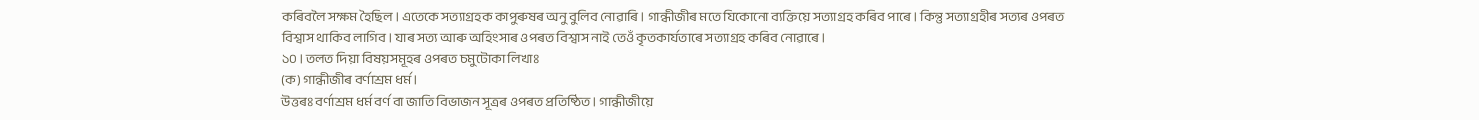কৰিবলৈ সক্ষম হৈছিল। এতেকে সত্যাগ্রহক কাপুৰুষৰ অনু বুলিব নোৱাৰি। গান্ধীজীৰ মতে যিকোনো ব্যক্তিয়ে সত্যাগ্রহ কৰিব পাৰে। কিন্তু সত্যাগ্রহীৰ সত্যৰ ওপৰত বিশ্বাস থাকিব লাগিব। যাৰ সত্য আৰু অহিংসাৰ ওপৰত বিশ্বাস নাই তেওঁ কৃতকার্যতাৰে সত্যাগ্রহ কৰিব নোৱাৰে।
১০। তলত দিয়া বিষয়সমূহৰ ওপৰত চমুটোকা লিখাঃ
(ক) গান্ধীজীৰ বৰ্ণাশ্রম ধর্ম।
উত্তৰঃ বর্ণাশ্রম ধর্ম বর্ণ বা জাতি বিভাজন সূত্ৰৰ ওপৰত প্ৰতিষ্ঠিত। গান্ধীজীয়ে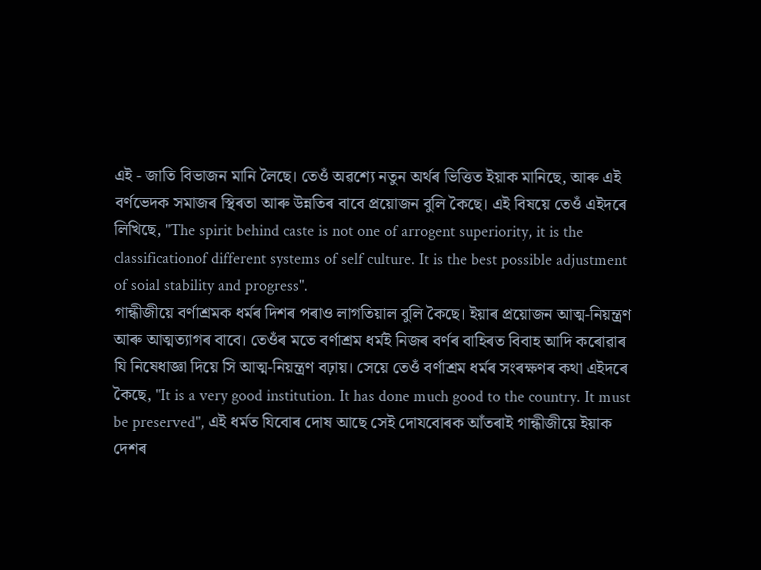এই - জাতি বিভাজন মানি লৈছে। তেওঁ অৱশ্যে নতুন অৰ্থৰ ভিত্তিত ইয়াক মানিছে, আৰু এই বর্ণভেদক সমাজৰ স্থিৰতা আৰু উন্নতিৰ বাবে প্রয়োজন বুলি কৈছে। এই বিষয়ে তেওঁ এইদৰে লিখিছে, "The spirit behind caste is not one of arrogent superiority, it is the classificationof different systems of self culture. It is the best possible adjustment of soial stability and progress".
গান্ধীজীয়ে বর্ণাশ্রমক ধৰ্মৰ দিশৰ পৰাও লাগতিয়াল বুলি কৈছে। ইয়াৰ প্ৰয়োজন আত্ম-নিয়ন্ত্ৰণ আৰু আত্মত্যাগৰ বাবে। তেওঁৰ মতে বর্ণাশ্রম ধর্মই নিজৰ বৰ্ণৰ বাহিৰত বিবাহ আদি কৰোৱাৰ যি নিষেধাজ্ঞা দিয়ে সি আত্ম-নিয়ন্ত্রণ বঢ়ায়। সেয়ে তেওঁ বর্ণাশ্রম ধৰ্মৰ সংৰক্ষণৰ কথা এইদৰে কৈছে, "It is a very good institution. It has done much good to the country. It must be preserved", এই ধৰ্মত যিবোৰ দোষ আছে সেই দোযবোৰক আঁতৰাই গান্ধীজীয়ে ইয়াক দেশৰ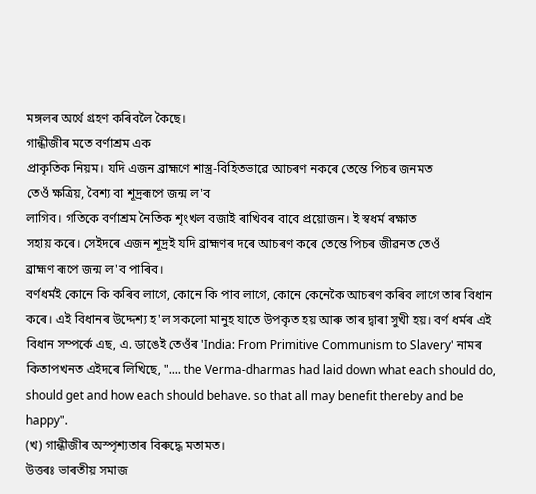মঙ্গলৰ অৰ্থে গ্রহণ কৰিবলৈ কৈছে।
গান্ধীজীৰ মতে বর্ণাশ্রম এক
প্রাকৃতিক নিয়ম। যদি এজন ব্রাহ্মণে শাস্ত্র-বিহিতভাৱে আচৰণ নকৰে তেন্তে পিচৰ জনমত
তেওঁ ক্ষত্রিয়, বৈশ্য বা শূদ্রৰূপে জন্ম ল'ব
লাগিব। গতিকে বর্ণাশ্রম নৈতিক শৃংখল বজাই ৰাখিবৰ বাবে প্রয়োজন। ই স্বধর্ম ৰক্ষাত
সহায় কৰে। সেইদৰে এজন শূদ্রই যদি ব্রাহ্মণৰ দৰে আচৰণ কৰে তেন্তে পিচৰ জীৱনত তেওঁ
ব্রাহ্মণ ৰূপে জন্ম ল'ব পাৰিব।
বৰ্ণধর্মই কোনে কি কৰিব লাগে, কোনে কি পাব লাগে, কোনে কেনেকৈ আচৰণ কৰিব লাগে তাৰ বিধান কৰে। এই বিধানৰ উদ্দেশ্য হ'ল সকলো মানুহ যাতে উপকৃত হয় আৰু তাৰ দ্বাৰা সুখী হয়। বৰ্ণ ধৰ্মৰ এই বিধান সম্পর্কে এছ, এ. ডাঙেই তেওঁৰ 'India: From Primitive Communism to Slavery' নামৰ কিতাপখনত এইদৰে লিখিছে, ".... the Verma-dharmas had laid down what each should do, should get and how each should behave. so that all may benefit thereby and be happy".
(খ) গান্ধীজীৰ অস্পৃশ্যতাৰ বিৰুদ্ধে মতামত।
উত্তৰঃ ভাৰতীয় সমাজ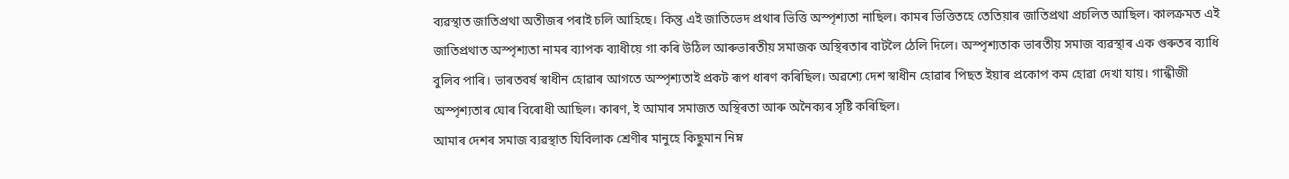ব্যৱস্থাত জাতিপ্রথা অতীজৰ পৰাই চলি আহিছে। কিন্তু এই জাতিভেদ প্রথাৰ ভিত্তি অস্পৃশ্যতা নাছিল। কামৰ ভিত্তিতহে তেতিয়াৰ জাতিপ্রথা প্রচলিত আছিল। কালক্ৰমত এই জাতিপ্রথাত অস্পৃশ্যতা নামৰ ব্যাপক ব্যাধীয়ে গা কৰি উঠিল আৰুভাৰতীয় সমাজক অস্থিৰতাৰ বাটলৈ ঠেলি দিলে। অস্পৃশ্যতাক ভাৰতীয় সমাজ ব্যৱস্থাৰ এক গুৰুতৰ ব্যাধি বুলিব পাৰি। ভাৰতবৰ্ষ স্বাধীন হোৱাৰ আগতে অস্পৃশ্যতাই প্রকট ৰূপ ধাৰণ কৰিছিল। অৱশ্যে দেশ স্বাধীন হোৱাৰ পিছত ইয়াৰ প্রকোপ কম হোৱা দেখা যায়। গান্ধীজী অস্পৃশ্যতাৰ ঘোৰ বিৰোধী আছিল। কাৰণ, ই আমাৰ সমাজত অস্থিৰতা আৰু অনৈক্যৰ সৃষ্টি কৰিছিল।
আমাৰ দেশৰ সমাজ ব্যৱস্থাত যিবিলাক শ্ৰেণীৰ মানুহে কিছুমান নিম্ন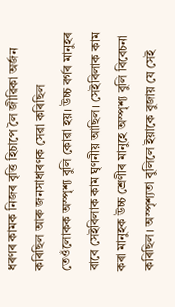ধৰণৰ কামক নিজৰ বৃত্তি হিচাপে লৈ জীৱিকা অৰ্জন কৰিছিল আৰু জনসাধাৰণক সেৱা কৰিছিল তেওঁলোকক অস্পৃশ্য বুলি কোৱা হয়। উচ্চ বৰ্গৰ মানুহৰ বাবে সেইবিলাক কাম ঘৃণনীয় আছিল। সেইবিলাক কাম কৰা মানুহক উচ্চ শ্ৰেণীৰ মানুহে অস্পৃশ্য বুলি বিবেচনা কৰিছিল। অস্পৃশ্যতা বুলিলে ইয়াকে বুজায় যে সেই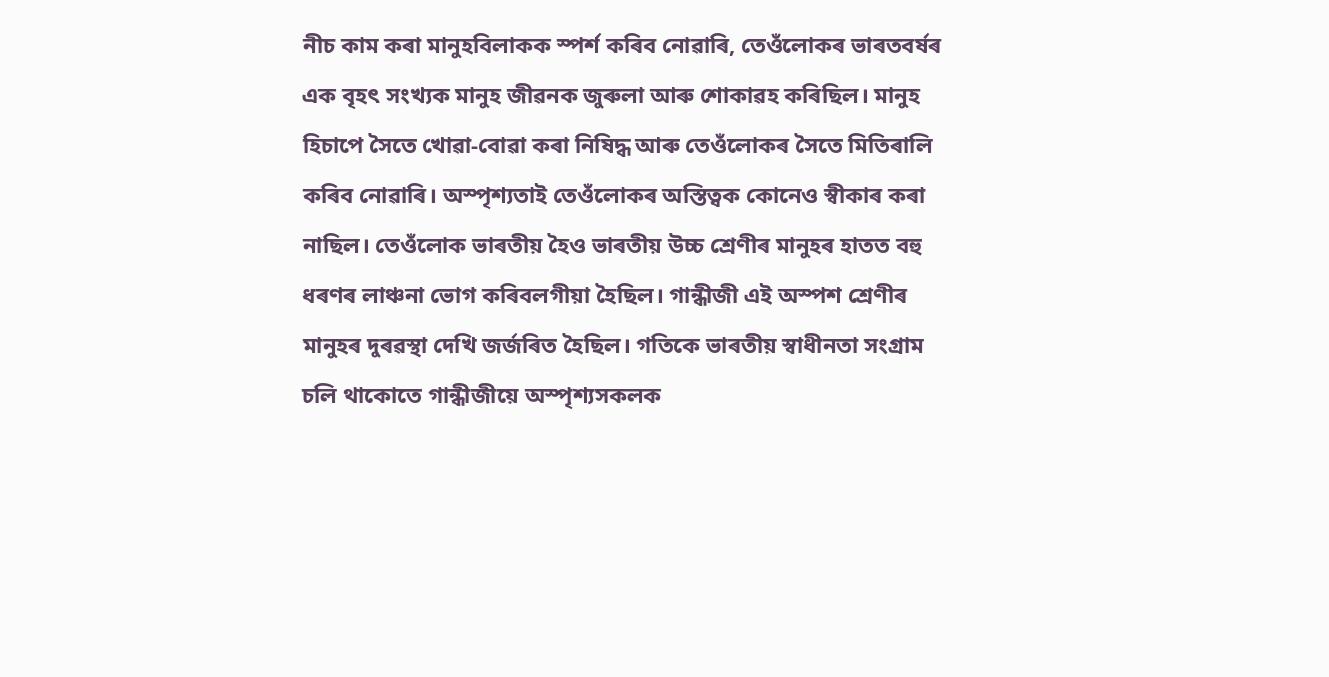নীচ কাম কৰা মানুহবিলাকক স্পর্শ কৰিব নোৱাৰি, তেওঁলোকৰ ভাৰতবৰ্ষৰ এক বৃহৎ সংখ্যক মানুহ জীৱনক জুৰুলা আৰু শোকাৱহ কৰিছিল। মানুহ হিচাপে সৈতে খোৱা-বোৱা কৰা নিষিদ্ধ আৰু তেওঁলোকৰ সৈতে মিতিৰালি কৰিব নোৱাৰি। অস্পৃশ্যতাই তেওঁলোকৰ অস্তিত্বক কোনেও স্বীকাৰ কৰা নাছিল। তেওঁলোক ভাৰতীয় হৈও ভাৰতীয় উচ্চ শ্ৰেণীৰ মানুহৰ হাতত বহু ধৰণৰ লাঞ্চনা ভোগ কৰিবলগীয়া হৈছিল। গান্ধীজী এই অস্পশ শ্ৰেণীৰ মানুহৰ দুৰৱস্থা দেখি জৰ্জৰিত হৈছিল। গতিকে ভাৰতীয় স্বাধীনতা সংগ্রাম চলি থাকোতে গান্ধীজীয়ে অস্পৃশ্যসকলক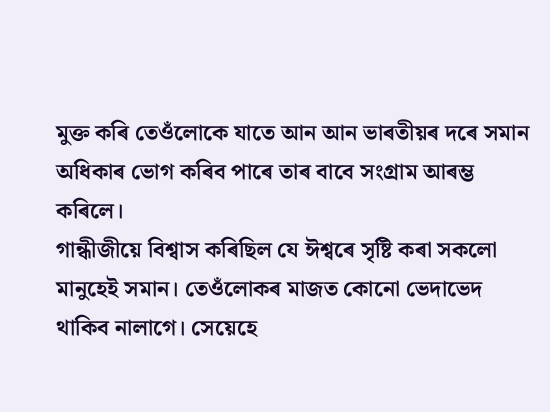মুক্ত কৰি তেওঁলোকে যাতে আন আন ভাৰতীয়ৰ দৰে সমান অধিকাৰ ভোগ কৰিব পাৰে তাৰ বাবে সংগ্ৰাম আৰম্ভ কৰিলে।
গান্ধীজীয়ে বিশ্বাস কৰিছিল যে ঈশ্বৰে সৃষ্টি কৰা সকলো মানুহেই সমান। তেওঁলোকৰ মাজত কোনো ভেদাভেদ থাকিব নালাগে। সেয়েহে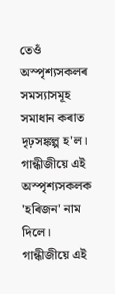তেওঁ অস্পৃশ্যসকলৰ সমস্যাসমূহ সমাধান কৰাত দৃঢ়সঙ্কল্প হ'ল। গান্ধীজীয়ে এই অস্পৃশ্যসকলক 'হৰিজন' নাম দিলে। গান্ধীজীয়ে এই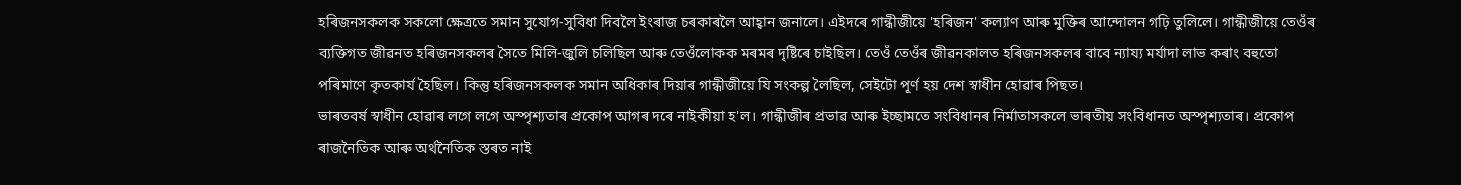হৰিজনসকলক সকলো ক্ষেত্রতে সমান সুযোগ-সুবিধা দিবলৈ ইংৰাজ চৰকাৰলৈ আহ্বান জনালে। এইদৰে গান্ধীজীয়ে 'হৰিজন' কল্যাণ আৰু মুক্তিৰ আন্দোলন গঢ়ি তুলিলে। গান্ধীজীয়ে তেওঁৰ ব্যক্তিগত জীৱনত হৰিজনসকলৰ সৈতে মিলি-জুলি চলিছিল আৰু তেওঁলোকক মৰমৰ দৃষ্টিৰে চাইছিল। তেওঁ তেওঁৰ জীৱনকালত হৰিজনসকলৰ বাবে ন্যায্য মৰ্যাদা লাভ কৰাং বহুতো পৰিমাণে কৃতকাৰ্য হৈছিল। কিন্তু হৰিজনসকলক সমান অধিকাৰ দিয়াৰ গান্ধীজীয়ে যি সংকল্প লৈছিল, সেইটো পূর্ণ হয় দেশ স্বাধীন হোৱাৰ পিছত।
ভাৰতবৰ্ষ স্বাধীন হোৱাৰ লগে লগে অস্পৃশ্যতাৰ প্রকোপ আগৰ দৰে নাইকীয়া হ'ল। গান্ধীজীৰ প্ৰভাৱ আৰু ইচ্ছামতে সংবিধানৰ নিৰ্মাতাসকলে ভাৰতীয় সংবিধানত অস্পৃশ্যতাৰ। প্রকোপ ৰাজনৈতিক আৰু অৰ্থনৈতিক স্তৰত নাই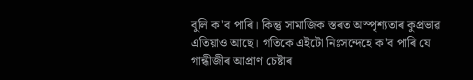বুলি ক'ব পাৰি। কিন্তু সামাজিক স্তৰত অস্পৃশ্যতাৰ কুপ্ৰভাৱ এতিয়াও আছে। গতিকে এইটো নিঃসন্দেহে ক'ব পাৰি যে গান্ধীজীৰ আপ্রাণ চেষ্টাৰ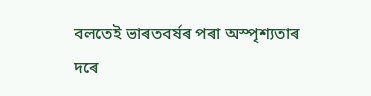বলতেই ভাৰতবৰ্ষৰ পৰা অস্পৃশ্যতাৰ দৰে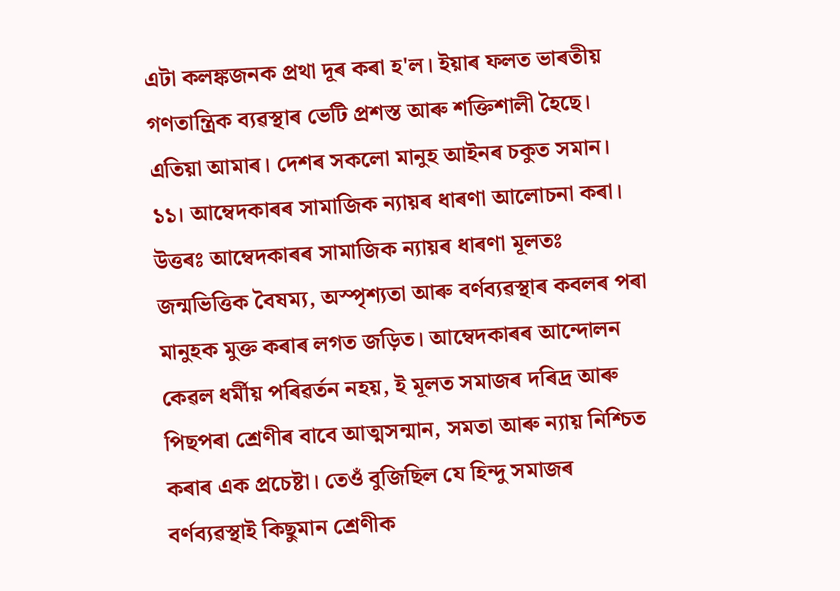এটা কলঙ্কজনক প্ৰথা দূৰ কৰা হ'ল। ইয়াৰ ফলত ভাৰতীয় গণতান্ত্রিক ব্যৱস্থাৰ ভেটি প্রশস্ত আৰু শক্তিশালী হৈছে। এতিয়া আমাৰ। দেশৰ সকলো মানুহ আইনৰ চকুত সমান।
১১। আম্বেদকাৰৰ সামাজিক ন্যায়ৰ ধাৰণা আলোচনা কৰা।
উত্তৰঃ আম্বেদকাৰৰ সামাজিক ন্যায়ৰ ধাৰণা মূলতঃ জন্মভিত্তিক বৈষম্য, অস্পৃশ্যতা আৰু বৰ্ণব্যৱস্থাৰ কবলৰ পৰা মানুহক মুক্ত কৰাৰ লগত জড়িত। আম্বেদকাৰৰ আন্দোলন কেৱল ধর্মীয় পৰিৱৰ্তন নহয়, ই মূলত সমাজৰ দৰিদ্ৰ আৰু পিছপৰা শ্ৰেণীৰ বাবে আত্মসন্মান, সমতা আৰু ন্যায় নিশ্চিত কৰাৰ এক প্রচেষ্টা। তেওঁ বুজিছিল যে হিন্দু সমাজৰ বৰ্ণব্যৱস্থাই কিছুমান শ্রেণীক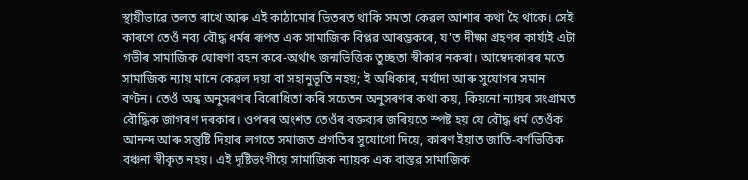স্থায়ীভাৱে তলত ৰাখে আৰু এই কাঠামোৰ ভিতৰত থাকি সমতা কেৱল আশাৰ কথা হৈ থাকে। সেই কাৰণে তেওঁ নব্য বৌদ্ধ ধৰ্মৰ ৰূপত এক সামাজিক বিপ্লৱ আৰম্ভকৰে, য'ত দীক্ষা গ্ৰহণৰ কাৰ্য্যই এটা গভীৰ সামাজিক ঘোষণা বহন কৰে-অর্থাৎ জন্মভিত্তিক তুচ্ছতা স্বীকাৰ নকৰা। আম্বেদকাৰৰ মতে সামাজিক ন্যায় মানে কেৱল দয়া বা সহানুভূতি নহয়; ই অধিকাৰ, মৰ্যাদা আৰু সুযোগৰ সমান বণ্টন। তেওঁ অন্ধ অনুসৰণৰ বিৰোধিতা কৰি সচেতন অনুসৰণৰ কথা কয়, কিয়নো ন্যায়ৰ সংগ্ৰামত বৌদ্ধিক জাগৰণ দৰকাৰ। ওপৰৰ অংশত তেওঁৰ বক্তব্যৰ জৰিয়তে স্পষ্ট হয় যে বৌদ্ধ ধর্ম তেওঁক আনন্দ আৰু সন্তুষ্টি দিয়াৰ লগতে সমাজত প্ৰগতিৰ সুযোগো দিয়ে, কাৰণ ইয়াত জাতি-বর্ণভিত্তিক বঞ্চনা স্বীকৃত নহয়। এই দৃষ্টিভংগীয়ে সামাজিক ন্যায়ক এক বাস্তৱ সামাজিক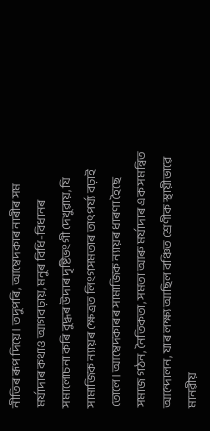নীতিৰ ৰূপ দিয়ে। তদুপৰি, আম্বেদকাৰ নাৰীৰ সম মৰ্যাদাৰ কথাও আগবঢ়ায়, মনুৰ বিধি-বিধানৰ সমালোচনা কৰি বুদ্ধৰ উদাৰ দৃষ্টিভংগী দেখুৱায়, যি সামাজিক ন্যায়ৰ ক্ষেত্ৰত লিংগসমতাৰ তাৎপৰ্য্য বঢ়াই তোলে। আম্বেদকাৰৰ সামাজিক ন্যায়ৰ ধাৰণা হৈছে সমাজ গঠন, নৈতিকতা, সমতা আৰু মৰ্যাদাৰ এক সমন্বিত আন্দোলন, যাৰ লক্ষ্য আছিল বঞ্চিত শ্রেণীক স্থায়ীভাৱে মানৱীয়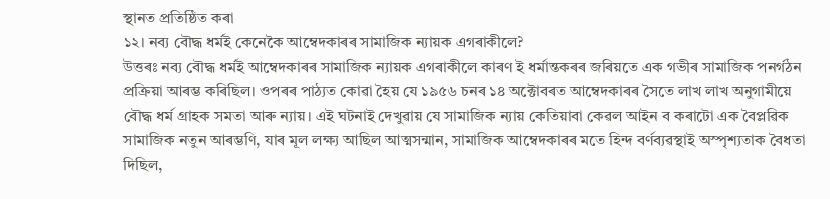স্থানত প্রতিষ্ঠিত কৰা
১২। নব্য বৌদ্ধ ধর্মই কেনেকৈ আম্বেদকাৰৰ সামাজিক ন্যায়ক এগৰাকীলে?
উত্তৰঃ নব্য বৌদ্ধ ধর্মই আম্বেদকাৰৰ সামাজিক ন্যায়ক এগৰাকীলে কাৰণ ই ধর্মান্তকৰৰ জৰিয়তে এক গভীৰ সামাজিক পনর্গঠন প্রক্রিয়া আৰম্ভ কৰিছিল। ওপৰৰ পাঠ্যত কোৱা হৈয় যে ১৯৫৬ চনৰ ১৪ অক্টোবৰত আম্বেদকাৰৰ সৈতে লাখ লাখ অনুগামীয়ে বৌদ্ধ ধর্ম গ্রাহক সমতা আৰু ন্যায়। এই ঘটনাই দেখুৱায় যে সামাজিক ন্যায় কেতিয়াবা কেৱল আইন ব কৰাটো এক বৈপ্লৱিক সামাজিক নতুন আৰম্ভণি, যাৰ মূল লক্ষ্য আছিল আত্মসন্মান, সামাজিক আম্বেদকাৰৰ মতে হিন্দ বর্ণব্যৱস্থাই অস্পৃশ্যতাক বৈধতা দিছিল,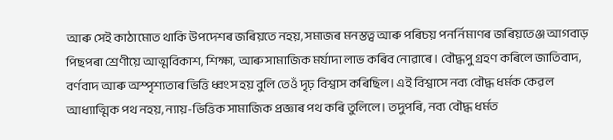আৰু সেই কাঠামোত থাকি উপদেশৰ জৰিয়তে নহয়, সমাজৰ মনস্তত্ব আৰু পৰিচয় পনর্নিমাণৰ জৰিয়তেঞ্জ আগবাড় পিছপৰা শ্ৰেণীয়ে আত্মবিকাশ, শিক্ষা, আৰু সামাজিক মর্যাদা লাভ কৰিব নোৱাৰে। বৌদ্ধপু গ্রহণ কৰিলে জাতিবাদ, বর্ণবাদ আৰু অস্পৃশ্যতাৰ ভিত্তি ধ্বংস হয় বুলি তেওঁ দৃঢ় বিশ্বাস কৰিছিল। এই বিশ্বাসে নব্য বৌদ্ধ ধৰ্মক কেৱল আধ্যাত্মিক পথ নহয়, ন্যায়-ভিত্তিক সামাজিক প্ৰজ্ঞাৰ পথ কৰি তুলিলে। তদুপৰি, নব্য বৌদ্ধ ধৰ্মত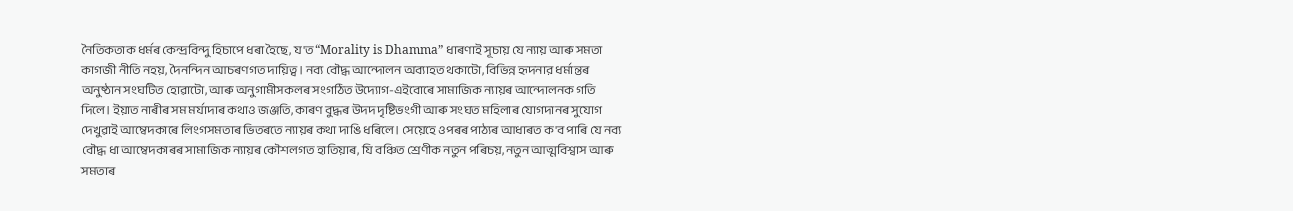নৈতিকতাক ধৰ্মৰ কেন্দ্ৰবিন্দু হিচাপে ধৰা হৈছে, য'ত “Morality is Dhamma” ধাৰণাই সূচায় যে ন্যায় আৰু সমতা কাগজী নীতি নহয়, দৈনন্দিন আচৰণগত দায়িত্ব। নব্য বৌদ্ধ আন্দোলন অব্যাহত থকাটো, বিভিন্ন হৃদনার ধৰ্মান্তৰ অনুষ্ঠান সংঘটিত হোৱাটো, আৰু অনুগামীসকলৰ সংগঠিত উদ্যোগ-এইবোৰে সামাজিক ন্যায়ৰ আন্দোলনক গতি দিলে। ইয়াত নাৰীৰ সম মৰ্যাদাৰ কথাও জঞ্জতি, কাৰণ বুদ্ধৰ উদদ দৃষ্টিভংগী আৰু সংঘত মহিলাৰ যোগদানৰ সুযোগ দেখুৱাই আম্বেদকাৰে লিংগসমতাৰ ভিতৰতে ন্যায়ৰ কথা দাঙি ধৰিলে। সেয়েহে ওপৰৰ পাঠ্যৰ আধাৰত ক'ব পাৰি যে নব্য বৌদ্ধ ধা আম্বেদকাৰৰ সামাজিক ন্যায়ৰ কৌশলগত হাতিয়াৰ, যি বঞ্চিত শ্ৰেণীক নতুন পৰিচয়, নতুন আত্মবিশ্বাস আৰু সমতাৰ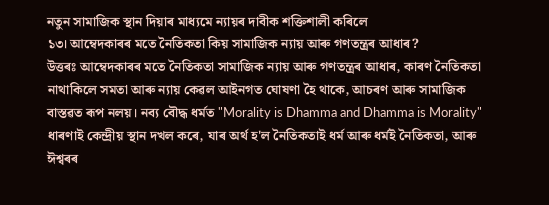নতুন সামাজিক স্থান দিয়াৰ মাধ্যমে ন্যায়ৰ দাবীক শক্তিশালী কৰিলে
১৩। আম্বেদকাৰৰ মতে নৈতিকতা কিয় সামাজিক ন্যায় আৰু গণতন্ত্ৰৰ আধাৰ?
উত্তৰঃ আম্বেদকাৰৰ মতে নৈতিকতা সামাজিক ন্যায় আৰু গণতন্ত্ৰৰ আধাৰ, কাৰণ নৈতিকতা নাথাকিলে সমতা আৰু ন্যায় কেৱল আইনগত ঘোষণা হৈ থাকে, আচৰণ আৰু সামাজিক বাস্তৱত ৰূপ নলয়। নব্য বৌদ্ধ ধর্মত "Morality is Dhamma and Dhamma is Morality" ধাৰণাই কেন্দ্ৰীয় স্থান দখল কৰে, যাৰ অৰ্থ হ'ল নৈতিকতাই ধৰ্ম আৰু ধর্মই নৈতিকতা, আৰু ঈশ্বৰৰ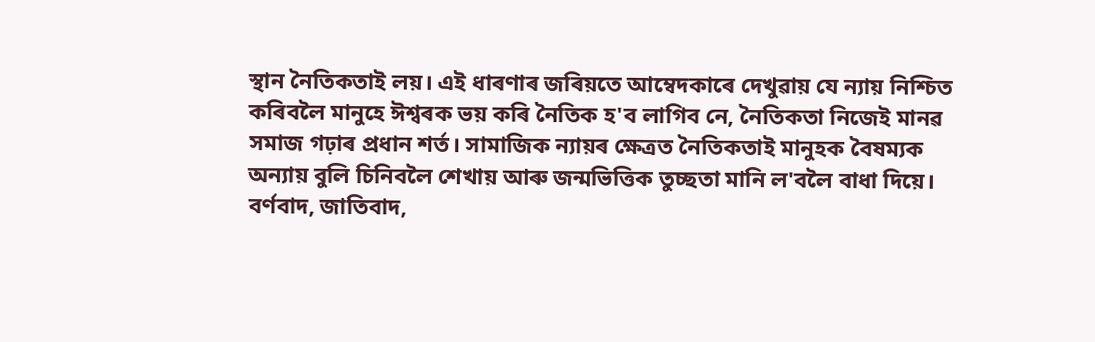স্থান নৈতিকতাই লয়। এই ধাৰণাৰ জৰিয়তে আম্বেদকাৰে দেখুৱায় যে ন্যায় নিশ্চিত কৰিবলৈ মানুহে ঈশ্বৰক ভয় কৰি নৈতিক হ'ব লাগিব নে, নৈতিকতা নিজেই মানৱ সমাজ গঢ়াৰ প্ৰধান শর্ত। সামাজিক ন্যায়ৰ ক্ষেত্ৰত নৈতিকতাই মানুহক বৈষম্যক অন্যায় বুলি চিনিবলৈ শেখায় আৰু জন্মভিত্তিক তুচ্ছতা মানি ল'বলৈ বাধা দিয়ে। বর্ণবাদ, জাতিবাদ,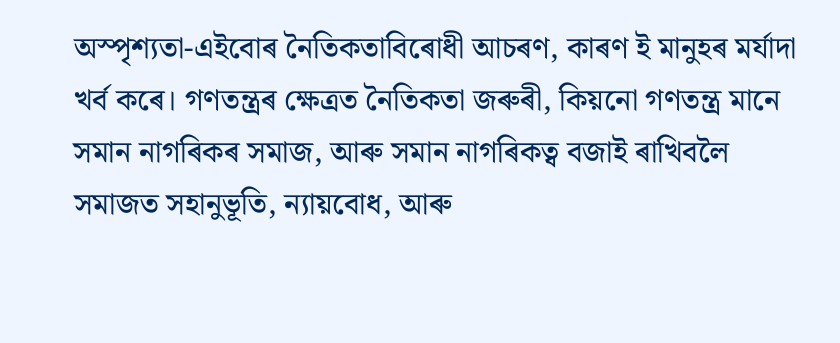অস্পৃশ্যতা-এইবোৰ নৈতিকতাবিৰোধী আচৰণ, কাৰণ ই মানুহৰ মৰ্যাদা খর্ব কৰে। গণতন্ত্ৰৰ ক্ষেত্ৰত নৈতিকতা জৰুৰী, কিয়নো গণতন্ত্র মানে সমান নাগৰিকৰ সমাজ, আৰু সমান নাগৰিকত্ব বজাই ৰাখিবলৈ সমাজত সহানুভূতি, ন্যায়বোধ, আৰু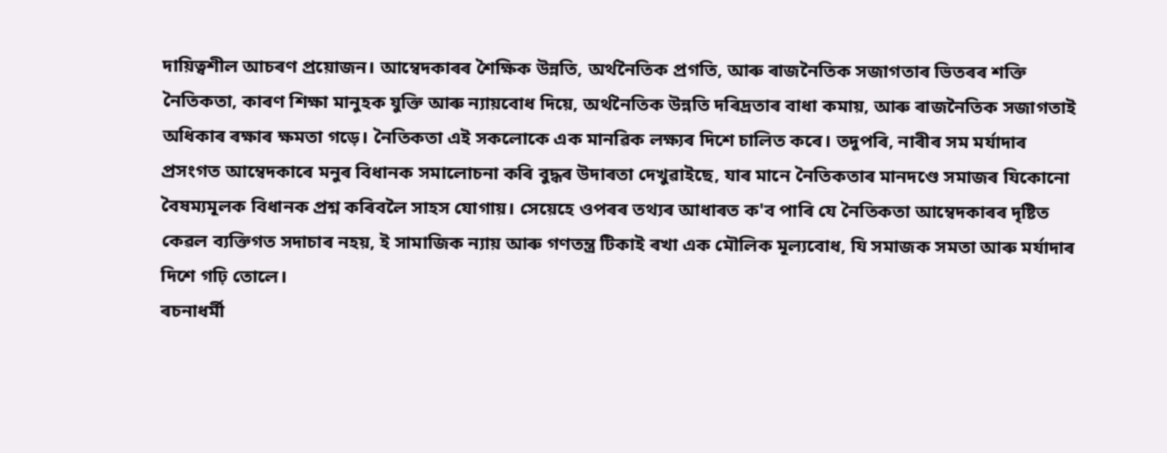দায়িত্বশীল আচৰণ প্ৰয়োজন। আম্বেদকাৰৰ শৈক্ষিক উন্নতি, অর্থনৈতিক প্রগতি, আৰু ৰাজনৈতিক সজাগতাৰ ভিতৰৰ শক্তি নৈতিকতা, কাৰণ শিক্ষা মানুহক যুক্তি আৰু ন্যায়বোধ দিয়ে, অর্থনৈতিক উন্নতি দৰিদ্ৰতাৰ বাধা কমায়, আৰু ৰাজনৈতিক সজাগতাই অধিকাৰ ৰক্ষাৰ ক্ষমতা গড়ে। নৈতিকতা এই সকলোকে এক মানৱিক লক্ষ্যৰ দিশে চালিত কৰে। তদুপৰি, নাৰীৰ সম মৰ্যাদাৰ প্ৰসংগত আম্বেদকাৰে মনুৰ বিধানক সমালোচনা কৰি বুদ্ধৰ উদাৰতা দেখুৱাইছে, যাৰ মানে নৈতিকতাৰ মানদণ্ডে সমাজৰ যিকোনো বৈষম্যমূলক বিধানক প্রশ্ন কৰিবলৈ সাহস যোগায়। সেয়েহে ওপৰৰ তথ্যৰ আধাৰত ক'ব পাৰি যে নৈতিকতা আম্বেদকাৰৰ দৃষ্টিত কেৱল ব্যক্তিগত সদাচাৰ নহয়, ই সামাজিক ন্যায় আৰু গণতন্ত্র টিকাই ৰখা এক মৌলিক মূল্যবোধ, যি সমাজক সমতা আৰু মৰ্যাদাৰ দিশে গঢ়ি তোলে।
ৰচনাধর্মী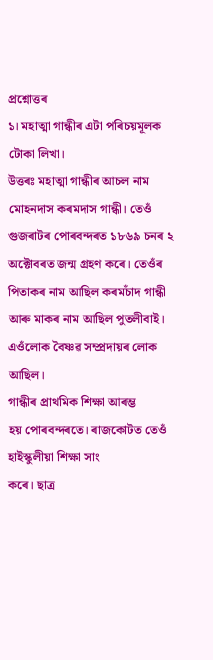প্রশ্নোত্তৰ
১। মহাত্মা গান্ধীৰ এটা পৰিচয়মূলক টোকা লিখা।
উত্তৰঃ মহাত্মা গান্ধীৰ আচল নাম মোহনদাস কৰমদাস গান্ধী। তেওঁ গুজৰাটৰ পোৰবন্দৰত ১৮৬৯ চনৰ ২ অক্টোবৰত জন্ম গ্ৰহণ কৰে। তেওঁৰ পিতাকৰ নাম আছিল কৰমচাঁদ গান্ধী আৰু মাকৰ নাম আছিল পুতলীবাই। এওঁলোক বৈষ্ণৱ সম্প্ৰদায়ৰ লোক আছিল।
গান্ধীৰ প্ৰাথমিক শিক্ষা আৰম্ভ
হয় পোৰবন্দৰতে। ৰাজকোটত তেওঁ হাইস্কুলীয়া শিক্ষা সাং
কৰে। ছাত্ৰ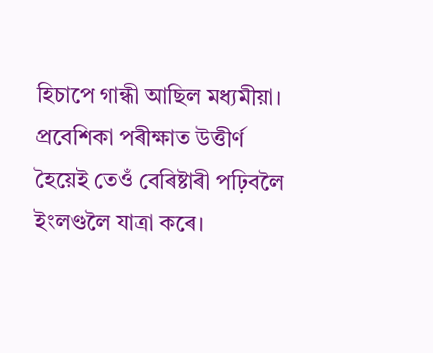হিচাপে গান্ধী আছিল মধ্যমীয়া।
প্রবেশিকা পৰীক্ষাত উত্তীর্ণ
হৈয়েই তেওঁ বেৰিষ্টাৰী পঢ়িবলৈ ইংলণ্ডলৈ যাত্ৰা কৰে।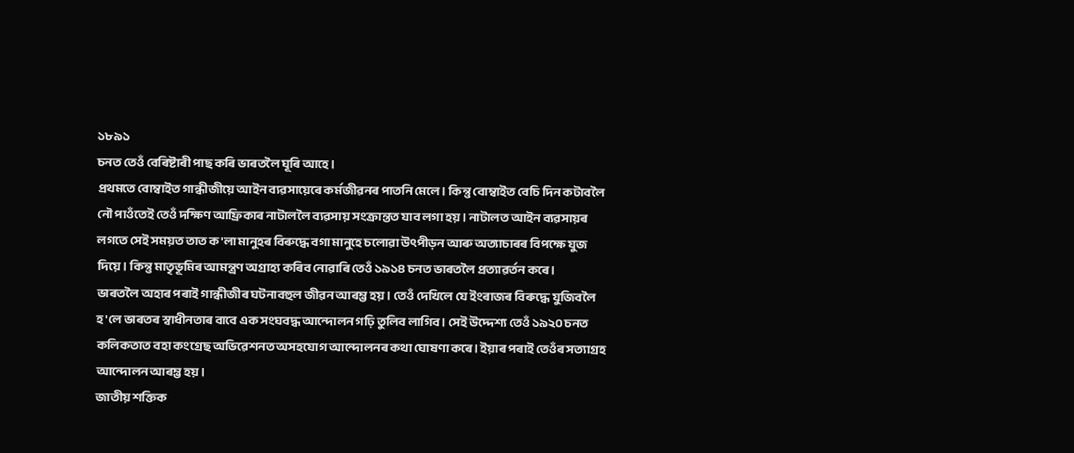১৮৯১
চনত তেওঁ বেৰিষ্টাৰী পাছ কৰি ভাৰতলৈ ঘূৰি আহে।
প্রথমতে বোম্বাইত গান্ধীজীয়ে আইন ব্যৱসায়েৰে কৰ্মজীৱনৰ পাতনি মেলে। কিন্তু বোম্বাইত বেচি দিন কটাবলৈ নৌ পাওঁতেই তেওঁ দক্ষিণ আফ্রিকাৰ নাটাললৈ ব্যৱসায় সংক্ৰান্তত যাব লগা হয়। নাটালত আইন ব্যৱসায়ৰ লগতে সেই সময়ত তাত ক'লা মানুহৰ বিৰুদ্ধে বগা মানুহে চলোৱা উৎপীড়ন আৰু অত্যাচাৰৰ বিপক্ষে যুজ দিয়ে। কিন্তু মাতৃভূমিৰ আমন্ত্রণ অগ্রাহ্য কৰিব নোৱাৰি তেওঁ ১৯১৪ চনত ভাৰতলৈ প্ৰত্যাৱৰ্তন কৰে।
ভাৰতলৈ অহাৰ পৰাই গান্ধীজীৰ ঘটনাবহুল জীৱন আৰম্ভ হয়। তেওঁ দেখিলে যে ইংৰাজৰ বিৰুদ্ধে যুজিবলৈ হ'লে ভাৰতৰ স্বাধীনতাৰ বাবে এক সংঘবদ্ধ আন্দোলন গঢ়ি তুলিব লাগিব। সেই উদ্দেশ্য তেওঁ ১৯২০ চনত কলিকতাত বহা কংগ্রেছ অভিৱেশনত অসহযোগ আন্দোলনৰ কথা ঘোষণা কৰে। ইয়াৰ পৰাই তেওঁৰ সত্যাগ্রহ আন্দোলন আৰম্ভ হয়।
জাতীয় শক্তিক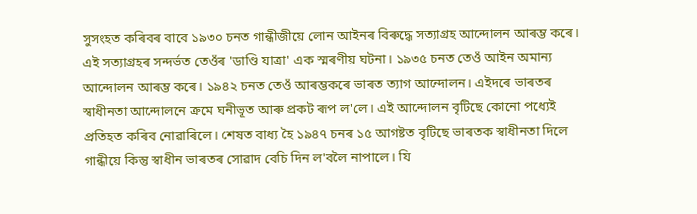সুসংহত কৰিবৰ বাবে ১৯৩০ চনত গান্ধীজীয়ে লোন আইনৰ বিৰুদ্ধে সত্যাগ্রহ আন্দোলন আৰম্ভ কৰে। এই সত্যাগ্ৰহৰ সন্দৰ্ভত তেওঁৰ 'ডাণ্ডি যাত্রা' এক স্মৰণীয় ঘটনা। ১৯৩৫ চনত তেওঁ আইন অমান্য আন্দোলন আৰম্ভ কৰে। ১৯৪২ চনত তেওঁ আৰম্ভকৰে ভাৰত ত্যাগ আন্দোলন। এইদৰে ভাৰতৰ স্বাধীনতা আন্দোলনে ক্রমে ঘনীভূত আৰু প্রকট ৰূপ ল'লে। এই আন্দোলন বৃটিছে কোনো পধ্যেই প্রতিহত কৰিব নোৱাৰিলে। শেষত বাধ্য হৈ ১৯৪৭ চনৰ ১৫ আগষ্টত বৃটিছে ভাৰতক স্বাধীনতা দিলে
গান্ধীয়ে কিন্তু স্বাধীন ভাৰতৰ সোৱাদ বেচি দিন ল'বলৈ নাপালে। যি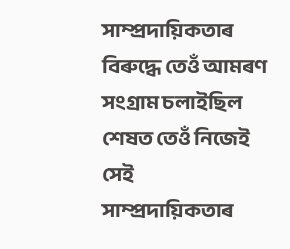সাম্প্রদায়িকতাৰ বিৰুদ্ধে তেওঁ আমৰণ সংগ্রাম চলাইছিল শেষত তেওঁ নিজেই সেই সাম্প্রদায়িকতাৰ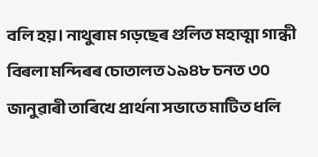বলি হয়। নাথুৰাম গড়ছেৰ গুলিত মহাত্মা গান্ধী বিৰলা মন্দিৰৰ চোতালত ১৯৪৮ চনত ৩০ জানুৱাৰী তাৰিখে প্রার্থনা সভাতে মাটিত ধলি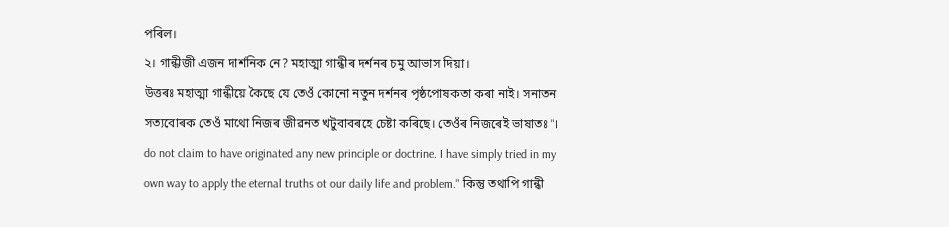পৰিল।
২। গান্ধীজী এজন দার্শনিক নে? মহাত্মা গান্ধীৰ দৰ্শনৰ চমু আভাস দিয়া।
উত্তৰঃ মহাত্মা গান্ধীয়ে কৈছে যে তেওঁ কোনো নতুন দৰ্শনৰ পৃষ্ঠপোষকতা কৰা নাই। সনাতন সত্যবোৰক তেওঁ মাথো নিজৰ জীৱনত খটুবাবৰহে চেষ্টা কৰিছে। তেওঁৰ নিজৰেই ভাষাতঃ "I do not claim to have originated any new principle or doctrine. I have simply tried in my own way to apply the eternal truths ot our daily life and problem." কিন্তু তথাপি গান্ধী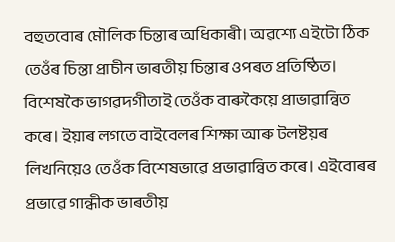বহুতবোৰ মৌলিক চিন্তাৰ অধিকাৰী। অৱশ্যে এইটো ঠিক তেওঁৰ চিন্তা প্রাচীন ভাৰতীয় চিন্তাৰ ওপৰত প্ৰতিষ্ঠিত। বিশেষকৈ ভাগৱদগীতাই তেওঁক বাৰুকৈয়ে প্রাভাৱান্বিত কৰে। ইয়াৰ লগতে বাইবেলৰ শিক্ষা আৰু টলষ্টয়ৰ লিখনিয়েও তেওঁক বিশেষভাৱে প্রভাৱান্বিত কৰে। এইবোৰৰ প্ৰভাৱে গান্ধীক ভাৰতীয়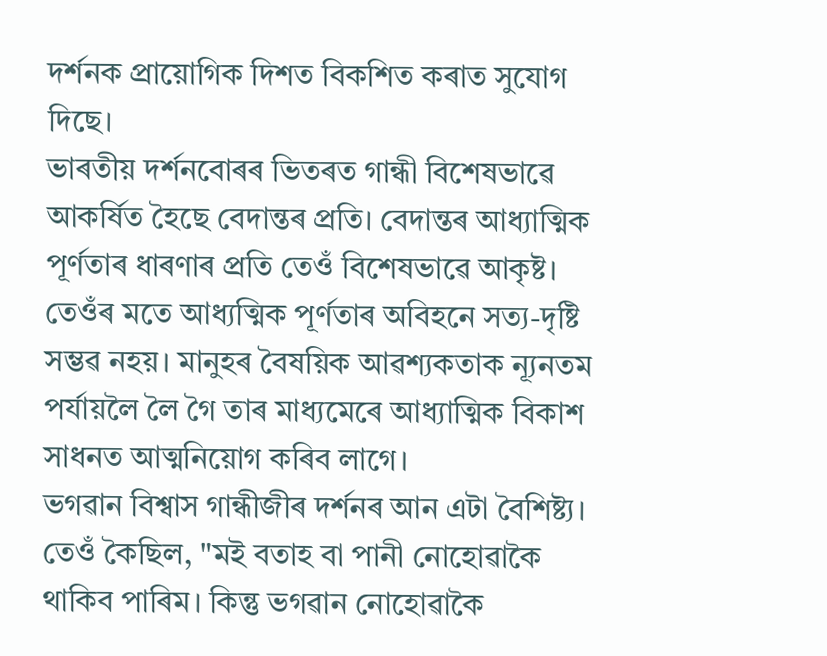দর্শনক প্রায়োগিক দিশত বিকশিত কৰাত সুযোগ দিছে।
ভাৰতীয় দর্শনবোৰৰ ভিতৰত গান্ধী বিশেষভাৱে আকৰ্ষিত হৈছে বেদান্তৰ প্ৰতি। বেদান্তৰ আধ্যাত্মিক পূৰ্ণতাৰ ধাৰণাৰ প্ৰতি তেওঁ বিশেষভাৱে আকৃষ্ট। তেওঁৰ মতে আধ্যত্মিক পূৰ্ণতাৰ অবিহনে সত্য-দৃষ্টি সম্ভৱ নহয়। মানুহৰ বৈষয়িক আৱশ্যকতাক ন্যূনতম পর্যায়লৈ লৈ গৈ তাৰ মাধ্যমেৰে আধ্যাত্মিক বিকাশ সাধনত আত্মনিয়োগ কৰিব লাগে।
ভগৱান বিশ্বাস গান্ধীজীৰ দৰ্শনৰ আন এটা বৈশিষ্ট্য। তেওঁ কৈছিল, "মই বতাহ বা পানী নোহোৱাকৈ থাকিব পাৰিম। কিন্তু ভগৱান নোহোৱাকৈ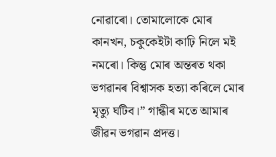নোৱাৰো। তোমালোকে মোৰ কানখন, চকুকেইটা কাঢ়ি নিলে মই নমৰো। কিন্তু মোৰ অন্তৰত থকা ভগৱানৰ বিশ্বাসক হত্যা কৰিলে মোৰ মৃত্যু ঘটিব।” গান্ধীৰ মতে আমাৰ জীৱন ভগৱান প্রদত্ত।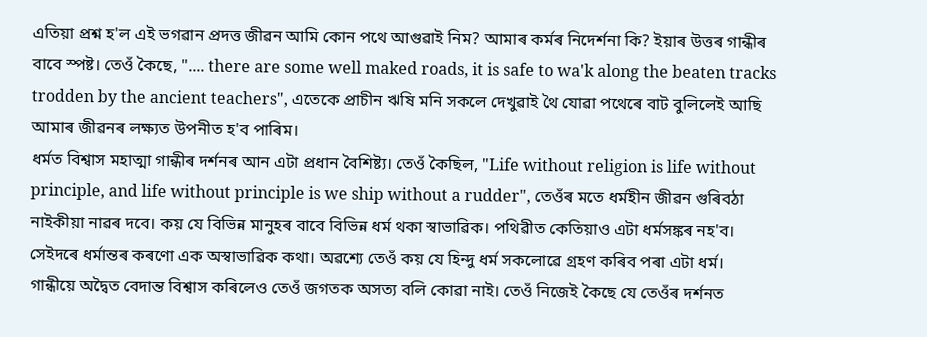এতিয়া প্রশ্ন হ'ল এই ভগৱান প্রদত্ত জীৱন আমি কোন পথে আগুৱাই নিম? আমাৰ কৰ্মৰ নিদের্শনা কি? ইয়াৰ উত্তৰ গান্ধীৰ বাবে স্পষ্ট। তেওঁ কৈছে, ".... there are some well maked roads, it is safe to wa'k along the beaten tracks trodden by the ancient teachers", এতেকে প্রাচীন ঋষি মনি সকলে দেখুৱাই থৈ যোৱা পথেৰে বাট বুলিলেই আছি আমাৰ জীৱনৰ লক্ষ্যত উপনীত হ'ব পাৰিম।
ধর্মত বিশ্বাস মহাত্মা গান্ধীৰ দৰ্শনৰ আন এটা প্রধান বৈশিষ্ট্য। তেওঁ কৈছিল, "Life without religion is life without principle, and life without principle is we ship without a rudder", তেওঁৰ মতে ধর্মহীন জীৱন গুৰিবঠা নাইকীয়া নাৱৰ দবে। কয় যে বিভিন্ন মানুহৰ বাবে বিভিন্ন ধর্ম থকা স্বাভাৱিক। পথিৱীত কেতিয়াও এটা ধর্মসঙ্কৰ নহ'ব। সেইদৰে ধৰ্মান্তৰ কৰণো এক অস্বাভাৱিক কথা। অৱশ্যে তেওঁ কয় যে হিন্দু ধর্ম সকলোৱে গ্রহণ কৰিব পৰা এটা ধৰ্ম।
গান্ধীয়ে অদ্বৈত বেদান্ত বিশ্বাস কৰিলেও তেওঁ জগতক অসত্য বলি কোৱা নাই। তেওঁ নিজেই কৈছে যে তেওঁৰ দৰ্শনত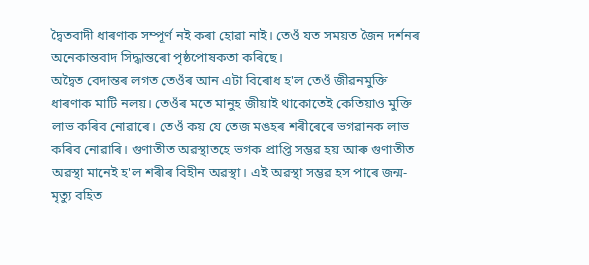দ্বৈতবাদী ধাৰণাক সম্পূর্ণ নই কৰা হোৱা নাই। তেওঁ যত সময়ত জৈন দৰ্শনৰ অনেকান্তবাদ সিদ্ধান্তৰো পৃষ্ঠপোষকতা কৰিছে।
অদ্বৈত বেদান্তৰ লগত তেওঁৰ আন এটা বিৰোধ হ'ল তেওঁ জীৱনমুক্তি ধাৰণাক মাটি নলয়। তেওঁৰ মতে মানুহ জীয়াই থাকোতেই কেতিয়াও মুক্তি লাভ কৰিব নোৱাৰে। তেওঁ কয় যে তেজ মঙহৰ শৰীৰেৰে ভগৱানক লাভ কৰিব নোৱাৰি। গুণাতীত অৱস্থাতহে ভগক প্রাপ্তি সম্ভৱ হয় আৰু গুণাতীত অৱস্থা মানেই হ'ল শৰীৰ বিহীন অৱস্থা। এই অৱস্থা সম্ভৱ হস পাৰে জন্ম-মৃত্যু বহিত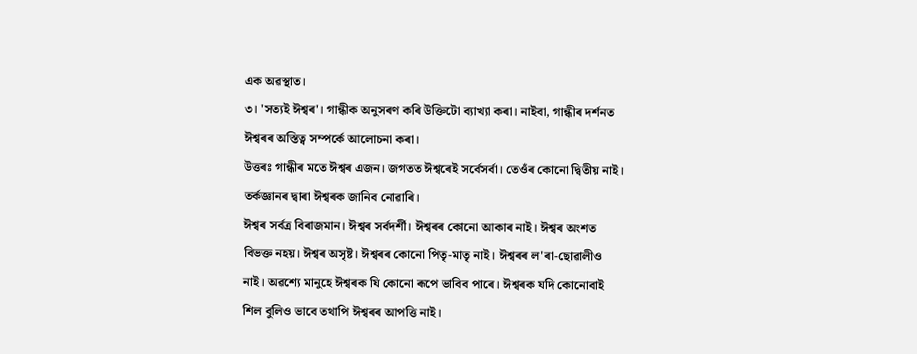এক অৱস্থাত।
৩। 'সত্যই ঈশ্বৰ'। গান্ধীক অনুসৰণ কৰি উক্তিটো ব্যাখ্যা কৰা। নাইবা, গান্ধীৰ দৰ্শনত ঈশ্বৰৰ অস্তিত্ব সম্পর্কে আলোচনা কৰা।
উত্তৰঃ গান্ধীৰ মতে ঈশ্বৰ এজন। জগতত ঈশ্বৰেই সর্বেসর্বা। তেওঁৰ কোনো দ্বিতীয় নাই। তর্কজ্ঞানৰ দ্বাৰা ঈশ্বৰক জানিব নোৱাৰি।
ঈশ্বৰ সৰ্বত্ৰ বিৰাজমান। ঈশ্বৰ সৰ্বদর্শী। ঈশ্বৰৰ কোনো আকাৰ নাই। ঈশ্বৰ অংশত বিভক্ত নহয়। ঈশ্বৰ অসৃষ্ট। ঈশ্বৰৰ কোনো পিতৃ-মাতৃ নাই। ঈশ্বৰৰ ল'ৰা-ছোৱালীও নাই। অৱশ্যে মানুহে ঈশ্বৰক যি কোনো ৰূপে ভাবিব পাৰে। ঈশ্বৰক যদি কোনোবাই শিল বুলিও ভাবে তথাপি ঈশ্বৰৰ আপত্তি নাই।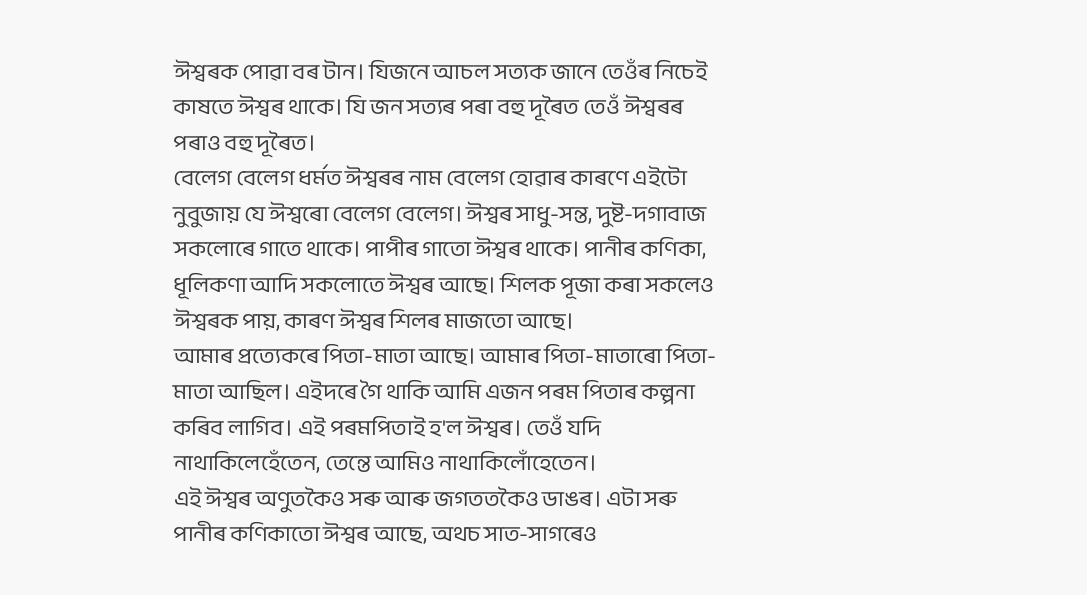ঈশ্বৰক পোৱা বৰ টান। যিজনে আচল সত্যক জানে তেওঁৰ নিচেই কাষতে ঈশ্বৰ থাকে। যি জন সত্যৰ পৰা বহু দূৰৈত তেওঁ ঈশ্বৰৰ পৰাও বহু দূৰৈত।
বেলেগ বেলেগ ধৰ্মত ঈশ্বৰৰ নাম বেলেগ হোৱাৰ কাৰণে এইটো নুবুজায় যে ঈশ্বৰো বেলেগ বেলেগ। ঈশ্বৰ সাধু-সন্ত, দুষ্ট-দগাবাজ সকলোৰে গাতে থাকে। পাপীৰ গাতো ঈশ্বৰ থাকে। পানীৰ কণিকা, ধূলিকণা আদি সকলোতে ঈশ্বৰ আছে। শিলক পূজা কৰা সকলেও ঈশ্বৰক পায়, কাৰণ ঈশ্বৰ শিলৰ মাজতো আছে।
আমাৰ প্ৰত্যেকৰে পিতা-মাতা আছে। আমাৰ পিতা-মাতাৰো পিতা-মাতা আছিল। এইদৰে গৈ থাকি আমি এজন পৰম পিতাৰ কল্পনা কৰিব লাগিব। এই পৰমপিতাই হ'ল ঈশ্বৰ। তেওঁ যদি নাথাকিলেহেঁতেন, তেন্তে আমিও নাথাকিলোঁহেতেন।
এই ঈশ্বৰ অণুতকৈও সৰু আৰু জগততকৈও ডাঙৰ। এটা সৰু পানীৰ কণিকাতো ঈশ্বৰ আছে, অথচ সাত-সাগৰেও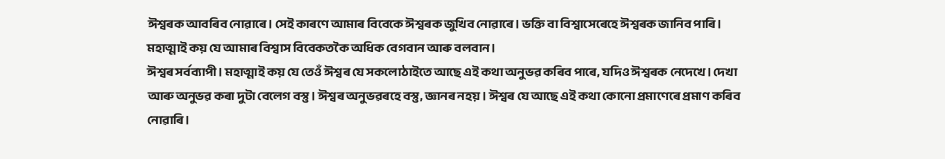ঈশ্বৰক আবৰিব নোৱাৰে। সেই কাৰণে আমাৰ বিবেকে ঈশ্বৰক জুখিব নোৱাৰে। ভক্তি বা বিশ্বাসেৰেহে ঈশ্বৰক জানিব পাৰি। মহাত্মাই কয় যে আমাৰ বিশ্বাস বিবেকতকৈ অধিক বেগবান আৰু বলবান।
ঈশ্বৰ সৰ্বব্যাপী। মহাত্মাই কয় যে তেওঁ ঈশ্বৰ যে সকলোঠাইতে আছে এই কথা অনুভৱ কৰিব পাৰে, যদিও ঈশ্বৰক নেদেখে। দেখা আৰু অনুভৱ কৰা দুটা বেলেগ বস্তু। ঈশ্বৰ অনুভৱৰহে বস্তু, জ্ঞানৰ নহয়। ঈশ্বৰ যে আছে এই কথা কোনো প্রমাণেৰে প্ৰমাণ কৰিব নোৱাৰি।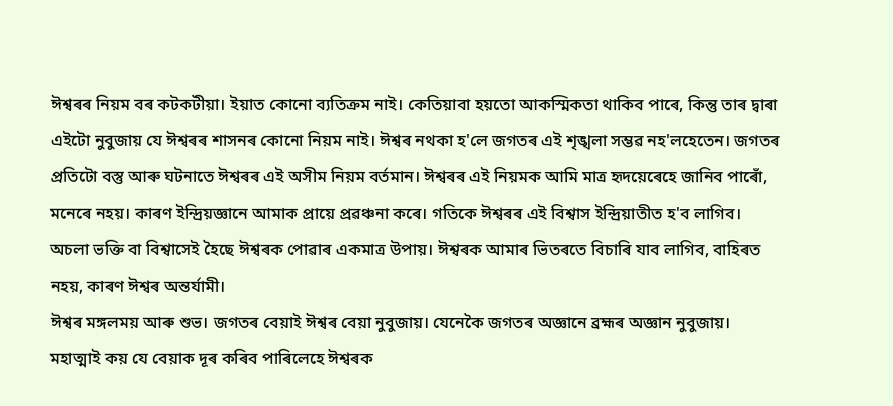ঈশ্বৰৰ নিয়ম বৰ কটকটীয়া। ইয়াত কোনো ব্যতিক্রম নাই। কেতিয়াবা হয়তো আকস্মিকতা থাকিব পাৰে, কিন্তু তাৰ দ্বাৰা এইটো নুবুজায় যে ঈশ্বৰৰ শাসনৰ কোনো নিয়ম নাই। ঈশ্বৰ নথকা হ'লে জগতৰ এই শৃঙ্খলা সম্ভৱ নহ'লহেতেন। জগতৰ প্ৰতিটো বস্তু আৰু ঘটনাতে ঈশ্বৰৰ এই অসীম নিয়ম বৰ্তমান। ঈশ্বৰৰ এই নিয়মক আমি মাত্র হৃদয়েৰেহে জানিব পাৰোঁ, মনেৰে নহয়। কাৰণ ইন্দ্ৰিয়জ্ঞানে আমাক প্রায়ে প্রৱঞ্চনা কৰে। গতিকে ঈশ্বৰৰ এই বিশ্বাস ইন্দ্রিয়াতীত হ'ব লাগিব।
অচলা ভক্তি বা বিশ্বাসেই হৈছে ঈশ্বৰক পোৱাৰ একমাত্র উপায়। ঈশ্বৰক আমাৰ ভিতৰতে বিচাৰি যাব লাগিব, বাহিৰত নহয়, কাৰণ ঈশ্বৰ অন্তর্যামী।
ঈশ্বৰ মঙ্গলময় আৰু শুভ। জগতৰ বেয়াই ঈশ্বৰ বেয়া নুবুজায়। যেনেকৈ জগতৰ অজ্ঞানে ব্ৰহ্মৰ অজ্ঞান নুবুজায়। মহাত্মাই কয় যে বেয়াক দূৰ কৰিব পাৰিলেহে ঈশ্বৰক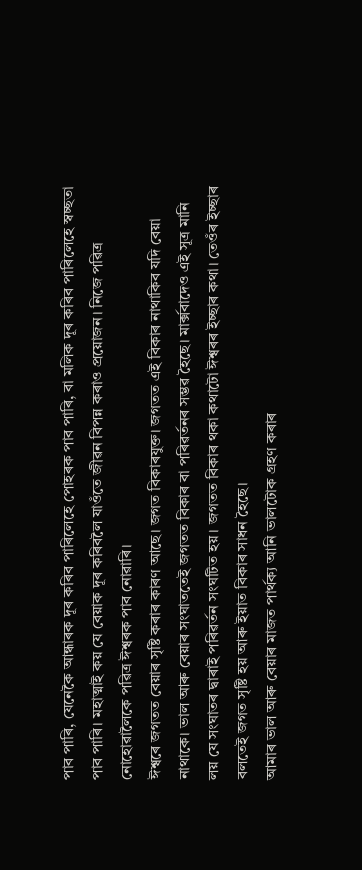পাব পাৰি, যেনেকৈ আন্ধাৰক দূৰ কৰিব পাৰিলেহে পোহৰক পাব পাৰি, বা মলিক দূৰ কৰিব পাৰিলেহে স্বচ্ছতা পাব পাৰি। মহাত্মাই কয় যে বেয়াক দূৰ কৰিবলৈ যাওঁতে জীৱন বিপন্ন কৰাও প্রয়োজন। নিজে পৱিত্ৰ নোহোৱালৈকে পৱিত্ৰ ঈশ্বৰক পাব নোৱাৰি।
ঈশ্বৰে জগতত বেয়াৰ সৃষ্টি কৰাৰ কাৰণ আছে। জগত বিকাৰযুক্ত। জগতত এই বিকাৰ নাথাকিব যদি বেয়া নাথাকে। ভাল আৰু বেয়াৰ সংঘাততেই জগতত বিকাৰ বা পৰিৱৰ্তনৰ সম্ভৱ হৈছে। মার্ক্সবাদেও এই সূত্র মানি লয় যে সংঘাতৰ দ্বাৰাই পৰিৱৰ্তন সংঘটিত হয়। জগতত বিকাৰ থকা কথাটো ঈশ্বৰৰ ইচ্ছাৰ কথা। তেওঁৰ ইচ্ছাৰ বলতেই জগত সৃষ্টি হয় আৰু ইয়াত বিকাৰ সাধন হৈছে।
আমাৰ ভাল আৰু বেয়াৰ মাজত পাৰ্থক্য আনি ভালটোক গ্রহণ কৰাৰ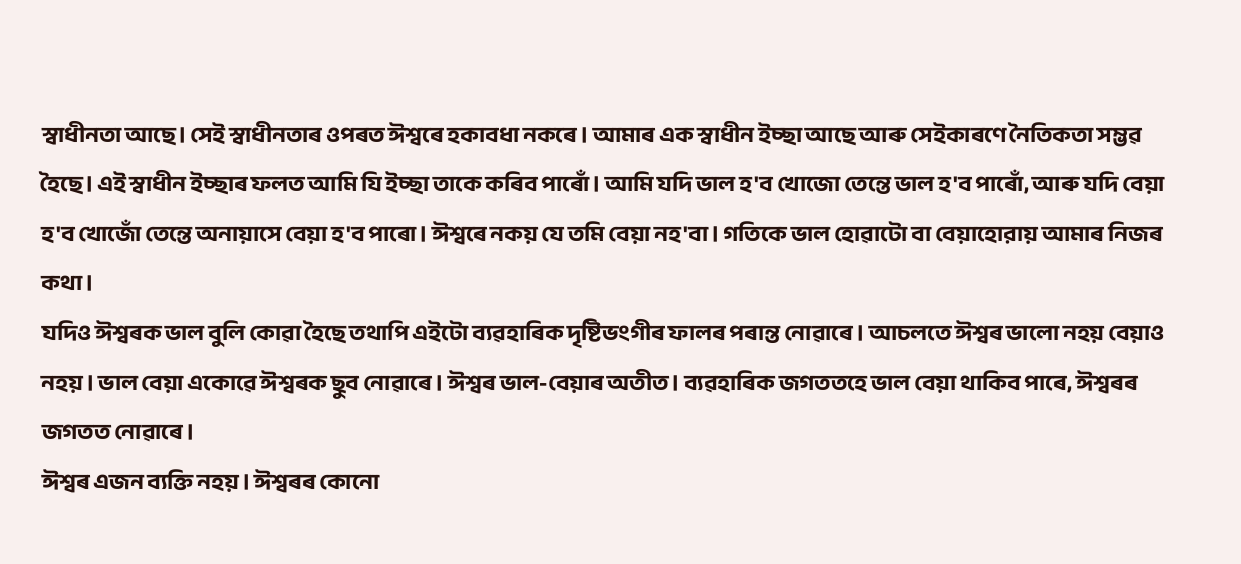স্বাধীনতা আছে। সেই স্বাধীনতাৰ ওপৰত ঈশ্বৰে হকাবধা নকৰে। আমাৰ এক স্বাধীন ইচ্ছা আছে আৰু সেইকাৰণে নৈতিকতা সম্ভৱ হৈছে। এই স্বাধীন ইচ্ছাৰ ফলত আমি যি ইচ্ছা তাকে কৰিব পাৰোঁ। আমি যদি ভাল হ'ব খোজো তেন্তে ভাল হ'ব পাৰোঁ, আৰু যদি বেয়া হ'ব খোজোঁ তেন্তে অনায়াসে বেয়া হ'ব পাৰো। ঈশ্বৰে নকয় যে তমি বেয়া নহ'বা। গতিকে ভাল হোৱাটো বা বেয়াহোরায় আমাৰ নিজৰ কথা।
যদিও ঈশ্বৰক ভাল বুলি কোৱা হৈছে তথাপি এইটো ব্যৱহাৰিক দৃষ্টিভংগীৰ ফালৰ পৰান্ত নোৱাৰে। আচলতে ঈশ্বৰ ভালো নহয় বেয়াও নহয়। ভাল বেয়া একোৱে ঈশ্বৰক ছুব নোৱাৰে। ঈশ্বৰ ভাল-বেয়াৰ অতীত। ব্যৱহাৰিক জগততহে ভাল বেয়া থাকিব পাৰে, ঈশ্বৰৰ জগতত নোৱাৰে।
ঈশ্বৰ এজন ব্যক্তি নহয়। ঈশ্বৰৰ কোনো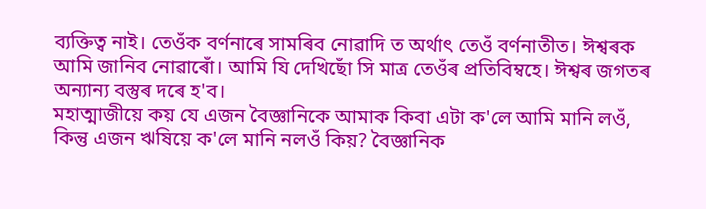ব্যক্তিত্ব নাই। তেওঁক বর্ণনাৰে সামৰিব নোৱাদি ত অর্থাৎ তেওঁ বর্ণনাতীত। ঈশ্বৰক আমি জানিব নোৱাৰোঁ। আমি যি দেখিছোঁ সি মাত্র তেওঁৰ প্রতিবিম্বহে। ঈশ্বৰ জগতৰ অন্যান্য বস্তুৰ দৰে হ'ব।
মহাত্মাজীয়ে কয় যে এজন বৈজ্ঞানিকে আমাক কিবা এটা ক'লে আমি মানি লওঁ, কিন্তু এজন ঋষিয়ে ক'লে মানি নলওঁ কিয়? বৈজ্ঞানিক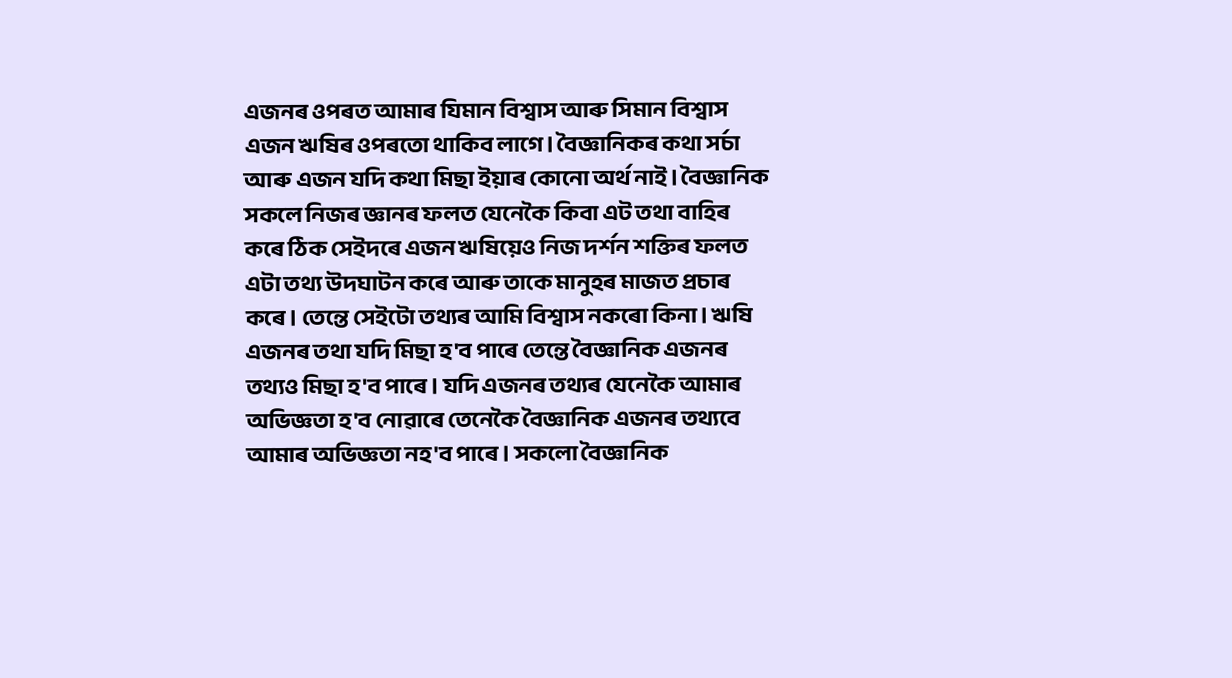এজনৰ ওপৰত আমাৰ যিমান বিশ্বাস আৰু সিমান বিশ্বাস এজন ঋষিৰ ওপৰতো থাকিব লাগে। বৈজ্ঞানিকৰ কথা সৰ্চা আৰু এজন যদি কথা মিছা ইয়াৰ কোনো অর্থ নাই। বৈজ্ঞানিক সকলে নিজৰ জ্ঞানৰ ফলত যেনেকৈ কিবা এট তথা বাহিৰ কৰে ঠিক সেইদৰে এজন ঋষিয়েও নিজ দর্শন শক্তিৰ ফলত এটা তথ্য উদঘাটন কৰে আৰু তাকে মানুহৰ মাজত প্ৰচাৰ কৰে। তেন্তে সেইটো তথ্যৰ আমি বিশ্বাস নকৰো কিনা। ঋষি এজনৰ তথা যদি মিছা হ'ব পাৰে তেন্তে বৈজ্ঞানিক এজনৰ তথ্যও মিছা হ'ব পাৰে। যদি এজনৰ তথ্যৰ যেনেকৈ আমাৰ অভিজ্ঞতা হ'ব নোৱাৰে তেনেকৈ বৈজ্ঞানিক এজনৰ তথ্যবে আমাৰ অভিজ্ঞতা নহ'ব পাৰে। সকলো বৈজ্ঞানিক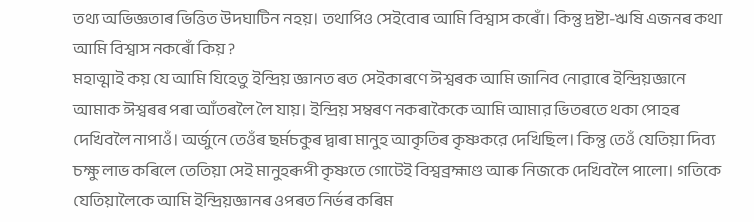তথ্য অভিজ্ঞতাৰ ভিত্তিত উদঘাটিন নহয়। তথাপিও সেইবোৰ আমি বিশ্বাস কৰোঁ। কিন্তু দ্রষ্টা-ঋষি এজনৰ কথা আমি বিশ্বাস নকৰোঁ কিয় ?
মহাত্মাই কয় যে আমি যিহেতু ইন্দ্ৰিয় জ্ঞানত ৰত সেইকাৰণে ঈশ্বৰক আমি জানিব নোৱাৰে ইন্দ্ৰিয়জ্ঞানে আমাক ঈশ্বৰৰ পৰা আঁতৰলৈ লৈ যায়। ইন্দ্ৰিয় সম্বৰণ নকৰাকৈকে আমি আমার ভিতৰতে থকা পোহৰ দেখিবলৈ নাপাওঁ। অর্জুনে তেওঁৰ ছৰ্মচকুৰ দ্বাৰা মানুহ আকৃতিৰ কৃষ্ণকরে দেখিছিল। কিন্তু তেওঁ যেতিয়া দিব্য চক্ষু লাভ কৰিলে তেতিয়া সেই মানুহৰূপী কৃষ্ণতে গোটেই বিশ্বব্ৰহ্মাণ্ড আৰু নিজকে দেখিবলৈ পালো। গতিকে যেতিয়ালৈকে আমি ইন্দ্রিয়জ্ঞানৰ ওপৰত নিৰ্ভৰ কৰিম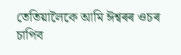তেতিয়ালৈকে আমি ঈশ্বৰৰ ওচৰ চাপিব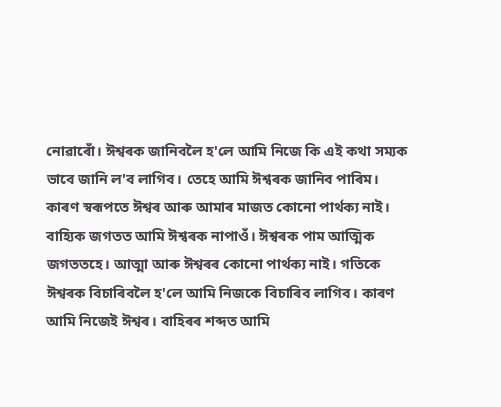নোৱাৰোঁ। ঈশ্বৰক জানিবলৈ হ'লে আমি নিজে কি এই কথা সম্যক ভাবে জানি ল'ব লাগিব। তেহে আমি ঈশ্বৰক জানিব পাৰিম। কাৰণ স্বৰূপতে ঈশ্বৰ আৰু আমাৰ মাজত কোনো পার্থক্য নাই।
বাহ্যিক জগতত আমি ঈশ্বৰক নাপাওঁ। ঈশ্বৰক পাম আত্মিক জগততহে। আত্মা আৰু ঈশ্বৰৰ কোনো পার্থক্য নাই। গতিকে ঈশ্বৰক বিচাৰিবলৈ হ'লে আমি নিজকে বিচাৰিব লাগিব। কাৰণ আমি নিজেই ঈশ্বৰ। বাহিৰৰ শব্দত আমি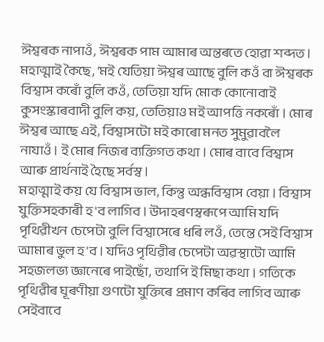ঈশ্বৰক নাপাওঁ, ঈশ্বৰক পাম আমাৰ অন্তৰতে হোৱা শব্দত।
মহাত্মাই কৈছে, 'মই যেতিয়া ঈশ্বৰ আছে বুলি কওঁ বা ঈশ্বৰক বিশ্বাস কৰোঁ বুলি কওঁ, তেতিয়া যদি মোক কোনোবাই কুসংস্কাৰবাদী বুলি কয়, তেতিয়াও মই আপত্তি নকৰোঁ। মোৰ ঈশ্বৰ আছে এই, বিশ্বাসটো মই কাৰো মনত সুমুৱাবলৈ নাযাওঁ। ই মোৰ নিজৰ ব্যক্তিগত কথা। মোৰ বাবে বিশ্বাস আৰু প্রার্থনাই হৈছে সর্বস্ব।
মহাত্মাই কয় যে বিশ্বাস ভাল, কিন্তু অন্ধবিশ্বাস বেয়া। বিশ্বাস যুক্তিসহকাৰী হ'ব লাগিব। উদাহৰণস্বৰূপে আমি যদি পৃথিৱীখন চেপেটা বুলি বিশ্বাসেৰে ধৰি লওঁ, তেন্তে সেই বিশ্বাস আমাৰ ভুল হ'ব। যদিও পৃথিৱীৰ চেপেটা অৱস্থাটো আমি সহজলভ্য জ্ঞানেৰে পাইছোঁ, তথাপি ই মিছা কথা। গতিকে পৃথিৱীৰ ঘূৰণীয়া গুণটো যুক্তিৰে প্ৰমাণ কৰিব লাগিব আৰু সেইবাবে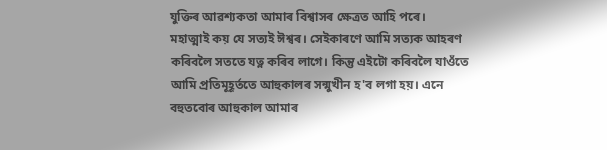যুক্তিৰ আৱশ্যকতা আমাৰ বিশ্বাসৰ ক্ষেত্ৰত আহি পৰে।
মহাত্মাই কয় যে সত্যই ঈশ্বৰ। সেইকাৰণে আমি সত্যক আহৰণ কৰিবলৈ সততে যত্ন কৰিব লাগে। কিন্তু এইটো কৰিবলৈ যাওঁতে আমি প্রতিমূহূৰ্ততে আহুকালৰ সন্মুখীন হ'ব লগা হয়। এনে বহুতবোৰ আহুকাল আমাৰ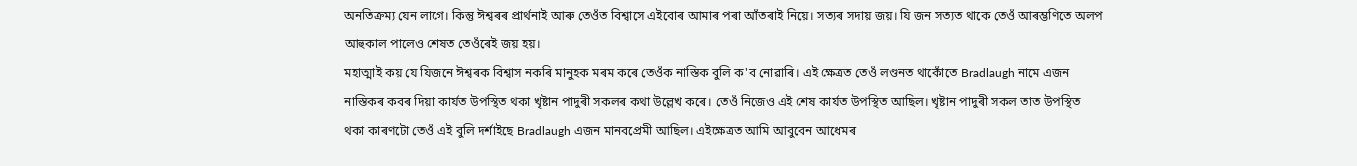অনতিক্রম্য যেন লাগে। কিন্তু ঈশ্বৰৰ প্ৰাৰ্থনাই আৰু তেওঁত বিশ্বাসে এইবোৰ আমাৰ পৰা আঁতৰাই নিয়ে। সত্যৰ সদায় জয়। যি জন সত্যত থাকে তেওঁ আৰম্ভণিতে অলপ আহুকাল পালেও শেষত তেওঁৰেই জয় হয়।
মহাত্মাই কয় যে যিজনে ঈশ্বৰক বিশ্বাস নকৰি মানুহক মৰম কৰে তেওঁক নাস্তিক বুলি ক'ব নোৱাৰি। এই ক্ষেত্ৰত তেওঁ লণ্ডনত থাকোঁতে Bradlaugh নামে এজন নাস্তিকৰ কবৰ দিয়া কার্যত উপস্থিত থকা খৃষ্টান পাদুৰী সকলৰ কথা উল্লেখ কৰে। তেওঁ নিজেও এই শেষ কার্যত উপস্থিত আছিল। খৃষ্টান পাদুৰী সকল তাত উপস্থিত থকা কাৰণটো তেওঁ এই বুলি দর্শাইছে Bradlaugh এজন মানবপ্রেমী আছিল। এইক্ষেত্ৰত আমি আবুবেন আধেমৰ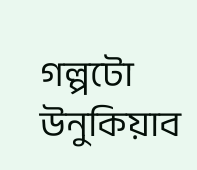গল্পটো উনুকিয়াব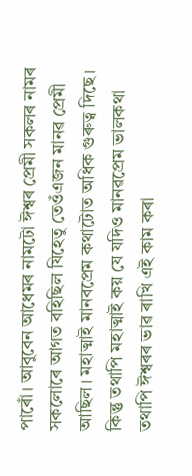পাৰোঁ। আবুবেন আধেমৰ নামটো ঈশ্বৰ প্ৰেমী সকলৰ নামৰ সকলোৰে আগত বহিছিল যিহেতু তেওঁএজন মানৱ প্রেমী আছিল। মহাত্মাই মানবপ্রেম কথাটোত অধিক গুৰুত্ব দিছে।
কিন্তু তথাপি মহাত্মাই কয় যে যদিও মানৱপ্রেম ভালকথা তথাপি ঈশ্বৰৰ ভাৱ ৰাখি এই কাম কৰা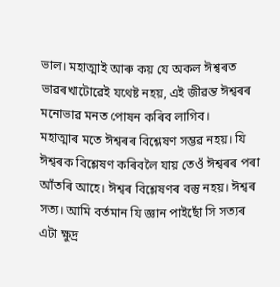ভাল। মহাত্মাই আৰু কয় যে অকল ঈশ্বৰত ভাৱৰখাটোৱেই যথেষ্ট নহয়, এই জীৱন্ত ঈশ্বৰৰ মনোভাৱ মনত পোষন কৰিব লাগিব।
মহাত্মাৰ মতে ঈশ্বৰৰ বিশ্লেষণ সম্ভৱ নহয়। যি ঈশ্বৰক বিশ্লেষণ কৰিবলৈ যায় তেওঁ ঈশ্বৰৰ পৰা আঁতৰি আহে। ঈশ্বৰ বিশ্লেষণৰ বস্তু নহয়। ঈশ্বৰ সত্য। আমি বর্তমান যি জ্ঞান পাইছোঁ সি সত্যৰ এটা ক্ষুদ্র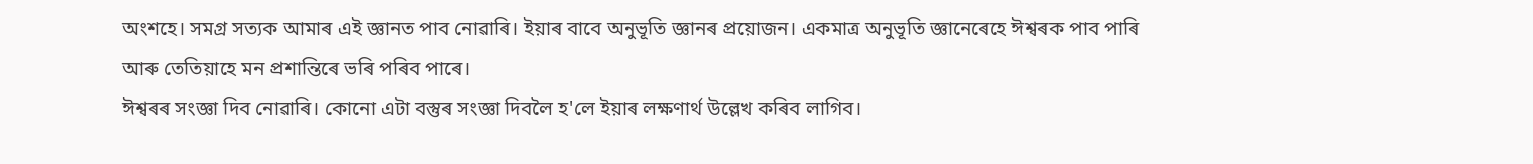অংশহে। সমগ্র সত্যক আমাৰ এই জ্ঞানত পাব নোৱাৰি। ইয়াৰ বাবে অনুভূতি জ্ঞানৰ প্ৰয়োজন। একমাত্র অনুভূতি জ্ঞানেৰেহে ঈশ্বৰক পাব পাৰি আৰু তেতিয়াহে মন প্রশান্তিৰে ভৰি পৰিব পাৰে।
ঈশ্বৰৰ সংজ্ঞা দিব নোৱাৰি। কোনো এটা বস্তুৰ সংজ্ঞা দিবলৈ হ'লে ইয়াৰ লক্ষণার্থ উল্লেখ কৰিব লাগিব।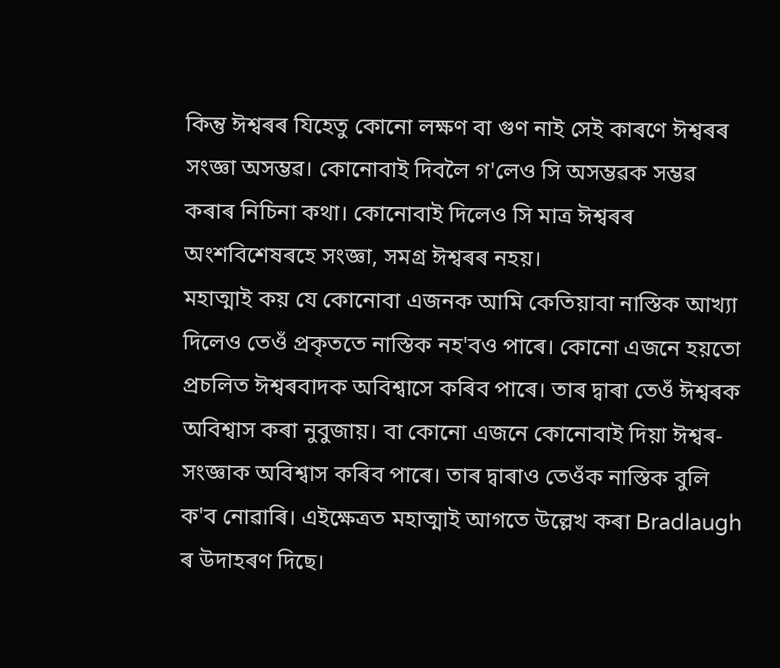কিন্তু ঈশ্বৰৰ যিহেতু কোনো লক্ষণ বা গুণ নাই সেই কাৰণে ঈশ্বৰৰ সংজ্ঞা অসম্ভৱ। কোনোবাই দিবলৈ গ'লেও সি অসম্ভৱক সম্ভৱ কৰাৰ নিচিনা কথা। কোনোবাই দিলেও সি মাত্ৰ ঈশ্বৰৰ অংশবিশেষৰহে সংজ্ঞা, সমগ্ৰ ঈশ্বৰৰ নহয়।
মহাত্মাই কয় যে কোনোবা এজনক আমি কেতিয়াবা নাস্তিক আখ্যা দিলেও তেওঁ প্রকৃততে নাস্তিক নহ'বও পাৰে। কোনো এজনে হয়তো প্রচলিত ঈশ্বৰবাদক অবিশ্বাসে কৰিব পাৰে। তাৰ দ্বাৰা তেওঁ ঈশ্বৰক অবিশ্বাস কৰা নুবুজায়। বা কোনো এজনে কোনোবাই দিয়া ঈশ্বৰ-সংজ্ঞাক অবিশ্বাস কৰিব পাৰে। তাৰ দ্বাৰাও তেওঁক নাস্তিক বুলি ক'ব নোৱাৰি। এইক্ষেত্ৰত মহাত্মাই আগতে উল্লেখ কৰা Bradlaugh ৰ উদাহৰণ দিছে।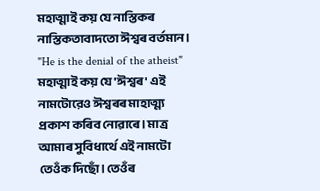মহাত্মাই কয় যে নাস্তিকৰ নাস্তিকতাবাদতো ঈশ্বৰ বৰ্তমান। "He is the denial of the atheist"
মহাত্মাই কয় যে 'ঈশ্বৰ' এই
নামটোরেও ঈশ্বৰৰ মাহাত্ম্য প্রকাশ কৰিব নোৱাৰে। মাত্র আমাৰ সুবিধার্থে এই নামটো
তেওঁক দিছোঁ। তেওঁৰ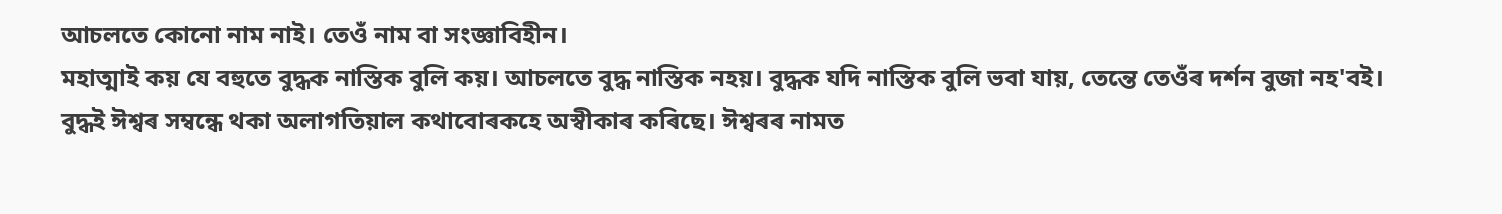আচলতে কোনো নাম নাই। তেওঁ নাম বা সংজ্ঞাবিহীন।
মহাত্মাই কয় যে বহুতে বুদ্ধক নাস্তিক বুলি কয়। আচলতে বুদ্ধ নাস্তিক নহয়। বুদ্ধক যদি নাস্তিক বুলি ভবা যায়, তেন্তে তেওঁৰ দৰ্শন বুজা নহ'বই। বুদ্ধই ঈশ্বৰ সম্বন্ধে থকা অলাগতিয়াল কথাবোৰকহে অস্বীকাৰ কৰিছে। ঈশ্বৰৰ নামত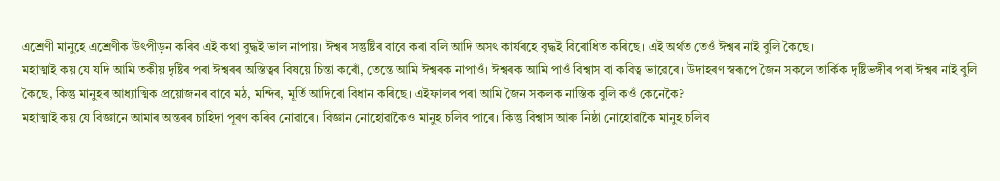এশ্রেণী মানুহে এশ্রেণীক উৎপীড়ন কৰিব এই কথা বুদ্ধই ভাল নাপায়। ঈশ্বৰ সন্তুষ্টিৰ বাবে কৰা বলি আদি অসৎ কাৰ্যৰহে বৃদ্ধই বিৰোধিত কৰিছে। এই অৰ্থত তেওঁ ঈশ্বৰ নাই বুলি কৈছে।
মহাত্মাই কয় যে যদি আমি তকীয় দৃষ্টিৰ পৰা ঈশ্বৰৰ অস্তিত্বৰ বিষয়ে চিন্তা কৰোঁ, তেন্তে আমি ঈশ্বৰক নাপাওঁ। ঈশ্বৰক আমি পাওঁ বিশ্বাস বা কবিত্ব ভাৱেৰে। উদাহৰণ স্বৰূপে জৈন সকলে তার্কিক দৃষ্টিভঙ্গীৰ পৰা ঈশ্বৰ নাই বুলি কৈছে, কিন্তু মানুহৰ আধ্যাত্মিক প্রয়োজনৰ বাবে মঠ, মন্দিৰ, মূৰ্তি আদিৰো বিধান কৰিছে। এইফালৰ পৰা আমি জৈন সকলক নাস্তিক বুলি কওঁ কেনেকৈ?
মহাত্মাই কয় যে বিজ্ঞানে আমাৰ অন্তৰৰ চাহিদা পূৰণ কৰিব নোৱাৰে। বিজ্ঞান নোহোৱাকৈও মানুহ চলিব পাৰে। কিন্তু বিশ্বাস আৰু নিষ্ঠা নোহোৱাকৈ মানুহ চলিব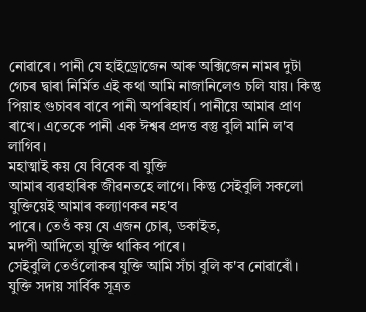নোৱাৰে। পানী যে হাইড্রোজেন আৰু অক্সিজেন নামৰ দুটা গেচৰ দ্বাৰা নির্মিত এই কথা আমি নাজানিলেও চলি যায়। কিন্তু পিয়াহ গুচাবৰ বাবে পানী অপৰিহাৰ্য। পানীয়ে আমাৰ প্ৰাণ ৰাখে। এতেকে পানী এক ঈশ্বৰ প্ৰদত্ত বস্তু বুলি মানি ল'ব লাগিব।
মহাত্মাই কয় যে বিবেক বা যুক্তি
আমাৰ ব্যৱহাৰিক জীৱনতহে লাগে। কিন্তু সেইবুলি সকলো যুক্তিয়েই আমাৰ কল্যাণকৰ নহ'ব
পাৰে। তেওঁ কয় যে এজন চোৰ, ডকাইত,
মদপী আদিতো যুক্তি থাকিব পাৰে।
সেইবুলি তেওঁলোকৰ যুক্তি আমি সঁচা বুলি ক'ব নোৱাৰোঁ। যুক্তি সদায় সার্বিক সূত্রত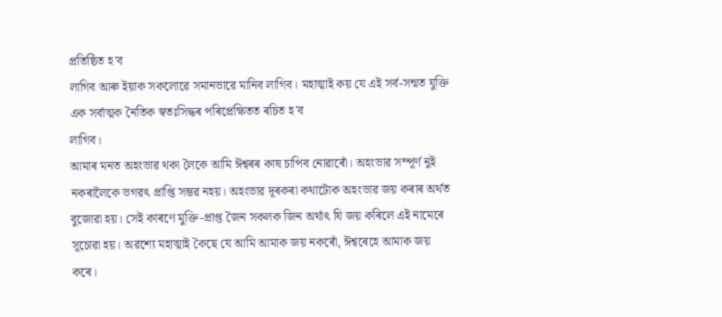প্রতিষ্ঠিত হ'ব
লাগিব আৰু ইয়াক সকলোৱে সমানভাৱে মানিব লাগিব। মহাত্মাই কয় যে এই সর্ব-সন্মত যুক্তি
এক সর্বাত্মক নৈতিক স্বতঃসিদ্ধৰ পৰিপ্ৰেক্ষিতত ৰচিত হ'ব
লাগিব।
আমাৰ মনত অহংভাৱ থকা লৈকে আমি ঈশ্বৰৰ কাষ চাপিব নোৱাৰোঁ। অহংভাৱ সম্পূর্ণ নুই নকৰালৈকে ভগৱৎ প্রাপ্তি সম্ভৱ নহয়। অহংভাৱ দূৰকৰা কথাটোক অহংভাৱ জয় কৰাৰ অৰ্থত বুজোৱা হয়। সেই কাৰণে মুক্তি-প্রাপ্ত জৈন সকলক জিন অর্থাৎ যি জয় কৰিলে এই নামেৰে সূচোৱা হয়। অৱশ্যে মহাত্মাই কৈছে যে আমি আমাক জয় নকৰোঁ, ঈশ্বৰেহে আমাক জয় কৰে।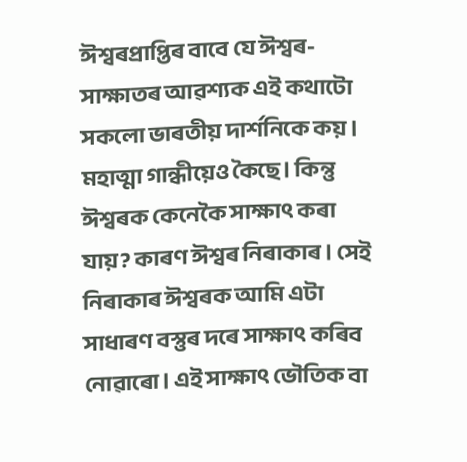ঈশ্বৰপ্ৰাপ্তিৰ বাবে যে ঈশ্বৰ-সাক্ষাতৰ আৱশ্যক এই কথাটো সকলো ভাৰতীয় দার্শনিকে কয়। মহাত্মা গান্ধীয়েও কৈছে। কিন্তু ঈশ্বৰক কেনেকৈ সাক্ষাৎ কৰা যায়? কাৰণ ঈশ্বৰ নিৰাকাৰ। সেই নিৰাকাৰ ঈশ্বৰক আমি এটা সাধাৰণ বস্তুৰ দৰে সাক্ষাৎ কৰিব নোৱাৰো। এই সাক্ষাৎ ভৌতিক বা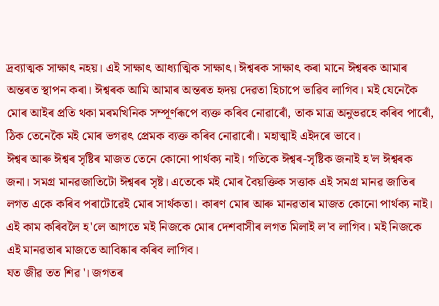দ্রব্যাত্মক সাক্ষাৎ নহয়। এই সাক্ষাৎ আধ্যাত্মিক সাক্ষাৎ। ঈশ্বৰক সাক্ষাৎ কৰা মানে ঈশ্বৰক আমাৰ অন্তৰত স্থাপন কৰা। ঈশ্বৰক আমি আমাৰ অন্তৰত হৃদয় দেৱতা হিচাপে ভাৱিব লাগিব। মই যেনেকৈ মোৰ আইৰ প্ৰতি থকা মৰমখিনিক সম্পূৰ্ণৰূপে ব্যক্ত কৰিব নোৱাৰোঁ, তাক মাত্ৰ অনুভৱহে কৰিব পাৰোঁ, ঠিক তেনেকৈ মই মোৰ ভগৱৎ প্রেমক ব্যক্ত কৰিব নোৱাৰোঁ। মহাত্মাই এইদৰে ভাবে।
ঈশ্বৰ আৰু ঈশ্বৰ সৃষ্টিৰ মাজত তেনে কোনো পার্থক্য নাই। গতিকে ঈশ্বৰ-সৃষ্টিক জনাই হ'ল ঈশ্বৰক জনা। সমগ্ৰ মানৱজাতিটো ঈশ্বৰৰ সৃষ্ট। এতেকে মই মোৰ বৈয়ক্তিক সত্তাক এই সমগ্ৰ মানৱ জাতিৰ লগত একে কৰিব পৰাটোৱেই মোৰ সাৰ্থকতা। কাৰণ মোৰ আৰু মানৱতাৰ মাজত কোনো পার্থক্য নাই। এই কাম কৰিবলৈ হ'লে আগতে মই নিজকে মোৰ দেশবাসীৰ লগত মিলাই ল'ব লাগিব। মই নিজকে এই মানৱতাৰ মাজতে আবিষ্কাৰ কৰিব লাগিব।
যত জীৱ তত শিৱ'। জগতৰ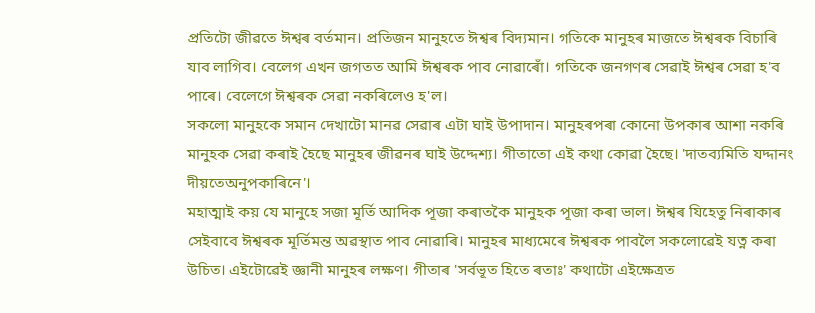প্ৰতিটো জীৱতে ঈশ্বৰ বৰ্তমান। প্রতিজন মানুহতে ঈশ্বৰ বিদ্যমান। গতিকে মানুহৰ মাজতে ঈশ্বৰক বিচাৰি যাব লাগিব। বেলেগ এখন জগতত আমি ঈশ্বৰক পাব নোৱাৰোঁ। গতিকে জনগণৰ সেৱাই ঈশ্বৰ সেৱা হ'ব পাৰে। বেলেগে ঈশ্বৰক সেৱা নকৰিলেও হ'ল।
সকলো মানুহকে সমান দেখাটো মানৱ সেৱাৰ এটা ঘাই উপাদান। মানুহৰপৰা কোনো উপকাৰ আশা নকৰি মানুহক সেৱা কৰাই হৈছে মানুহৰ জীৱনৰ ঘাই উদ্দেশ্য। গীতাতো এই কথা কোৱা হৈছে। 'দাতব্যমিতি যদ্দানং দীয়তেঅনুপকাৰিনে'।
মহাত্মাই কয় যে মানুহে সজা মূর্তি আদিক পূজা কৰাতকৈ মানুহক পূজা কৰা ভাল। ঈশ্বৰ যিহেতু নিৰাকাৰ সেইবাবে ঈশ্বৰক মূৰ্তিমন্ত অৱস্থাত পাব নোৱাৰি। মানুহৰ মাধ্যমেৰে ঈশ্বৰক পাবলৈ সকলোৱেই যত্ন কৰা উচিত। এইটোৱেই জ্ঞানী মানুহৰ লক্ষণ। গীতাৰ 'সৰ্বভূত হিতে ৰতাঃ' কথাটো এইক্ষেত্রত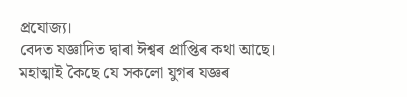প্রযোজ্য।
বেদত যজ্ঞাদিত দ্বাৰা ঈশ্বৰ প্ৰাপ্তিৰ কথা আছে। মহাত্মাই কৈছে যে সকলো যুগৰ যজ্ঞৰ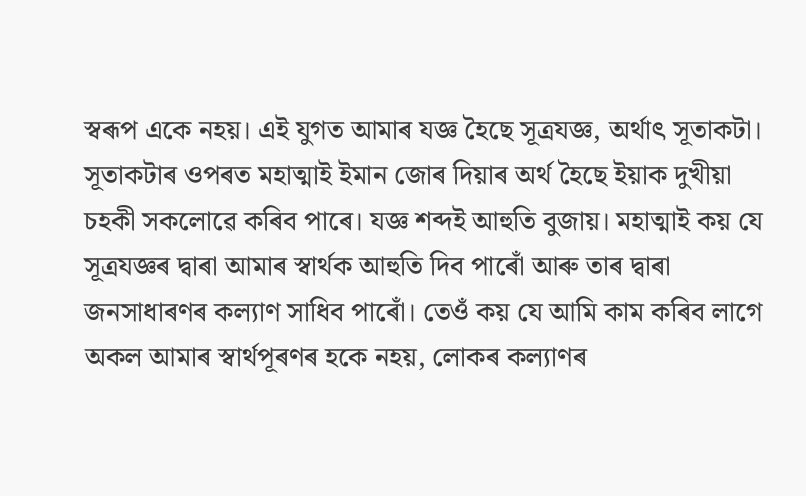স্বৰূপ একে নহয়। এই যুগত আমাৰ যজ্ঞ হৈছে সূত্রযজ্ঞ, অর্থাৎ সূতাকটা। সূতাকটাৰ ওপৰত মহাত্মাই ইমান জোৰ দিয়াৰ অৰ্থ হৈছে ইয়াক দুখীয়া চহকী সকলোৱে কৰিব পাৰে। যজ্ঞ শব্দই আহুতি বুজায়। মহাত্মাই কয় যে সূত্ৰযজ্ঞৰ দ্বাৰা আমাৰ স্বাৰ্থক আহুতি দিব পাৰোঁ আৰু তাৰ দ্বাৰা জনসাধাৰণৰ কল্যাণ সাধিব পাৰোঁ। তেওঁ কয় যে আমি কাম কৰিব লাগে অকল আমাৰ স্বাৰ্থপূৰণৰ হকে নহয়, লোকৰ কল্যাণৰ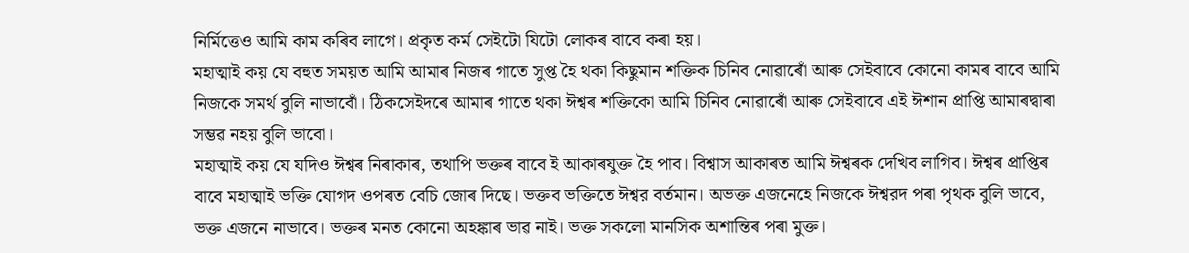নিৰ্মিত্তেও আমি কাম কৰিব লাগে। প্রকৃত কর্ম সেইটো যিটো লোকৰ বাবে কৰা হয়।
মহাত্মাই কয় যে বহুত সময়ত আমি আমাৰ নিজৰ গাতে সুপ্ত হৈ থকা কিছুমান শক্তিক চিনিব নোৱাৰোঁ আৰু সেইবাবে কোনো কামৰ বাবে আমি নিজকে সমর্থ বুলি নাভাবোঁ। ঠিকসেইদৰে আমাৰ গাতে থকা ঈশ্বৰ শক্তিকো আমি চিনিব নোৱাৰোঁ আৰু সেইবাবে এই ঈশান প্রাপ্তি আমাৰদ্বাৰা সম্ভৱ নহয় বুলি ভাবো।
মহাত্মাই কয় যে যদিও ঈশ্বৰ নিৰাকাৰ, তথাপি ভক্তৰ বাবে ই আকাৰযুক্ত হৈ পাব। বিশ্বাস আকাৰত আমি ঈশ্বৰক দেখিব লাগিব। ঈশ্বৰ প্ৰাপ্তিৰ বাবে মহাত্মাই ভক্তি যোগদ ওপৰত বেচি জোৰ দিছে। ভক্তব ভক্তিতে ঈশ্বর বর্তমান। অভক্ত এজনেহে নিজকে ঈশ্বরদ পৰা পৃথক বুলি ভাবে, ভক্ত এজনে নাভাবে। ভক্তৰ মনত কোনো অহঙ্কাৰ ভাৱ নাই। ভক্ত সকলো মানসিক অশান্তিৰ পৰা মুক্ত।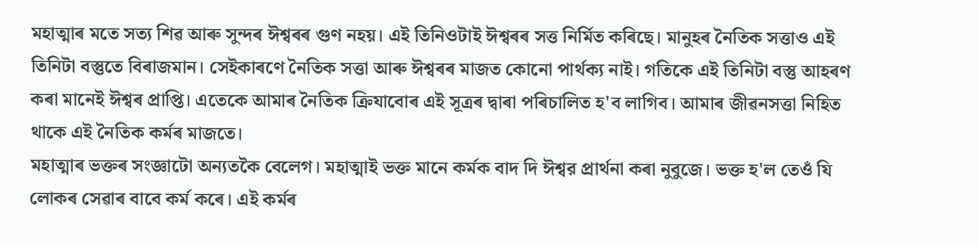মহাত্মাৰ মতে সত্য শিৱ আৰু সুন্দৰ ঈশ্বৰৰ গুণ নহয়। এই তিনিওটাই ঈশ্বৰৰ সত্ত নির্মিত কৰিছে। মানুহৰ নৈতিক সত্তাও এই তিনিটা বস্তুতে বিৰাজমান। সেইকাৰণে নৈতিক সত্তা আৰু ঈশ্বৰৰ মাজত কোনো পার্থক্য নাই। গতিকে এই তিনিটা বস্তু আহৰণ কৰা মানেই ঈশ্বৰ প্ৰাপ্তি। এতেকে আমাৰ নৈতিক ক্রিযাবোৰ এই সূত্ৰৰ দ্বাৰা পৰিচালিত হ'ব লাগিব। আমাৰ জীৱনসত্তা নিহিত থাকে এই নৈতিক কৰ্মৰ মাজতে।
মহাত্মাৰ ভক্তৰ সংজ্ঞাটো অন্যতকৈ বেলেগ। মহাত্মাই ভক্ত মানে কর্মক বাদ দি ঈশ্বর প্রার্থনা কৰা নুবুজে। ভক্ত হ'ল তেওঁ যি লোকৰ সেৱাৰ বাবে কৰ্ম কৰে। এই কৰ্মৰ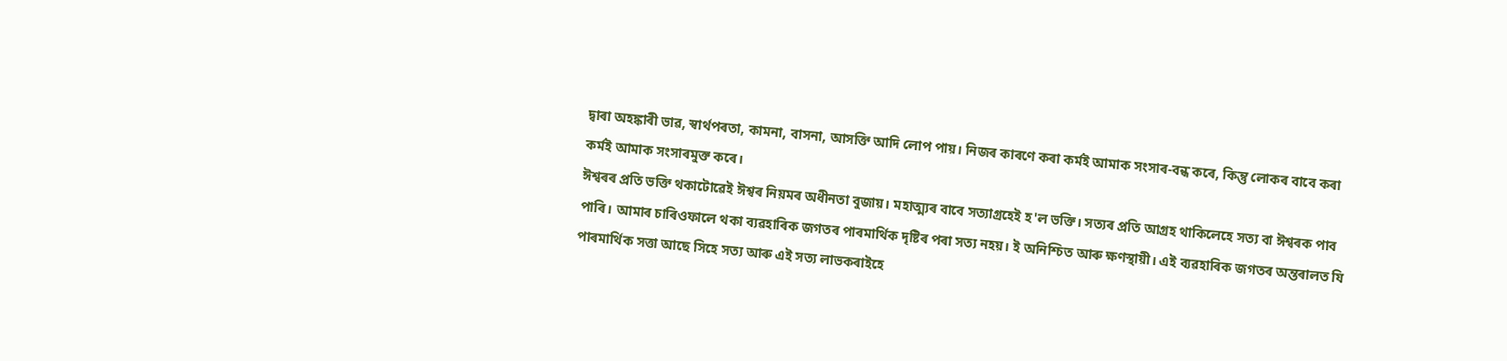দ্বাৰা অহঙ্কাৰী ভাৱ, স্বাৰ্থপৰতা, কামনা, বাসনা, আসক্তি আদি লোপ পায়। নিজৰ কাৰণে কৰা কৰ্মই আমাক সংসাৰ-বন্ধ কৰে, কিন্তু লোকৰ বাবে কৰা কৰ্মই আমাক সংসাৰমুক্ত কৰে।
ঈশ্বৰৰ প্ৰতি ভক্তি থকাটোৱেই ঈশ্বৰ নিয়মৰ অধীনতা বুজায়। মহাত্ম্যৰ বাবে সত্যাগ্রহেই হ'ল ভক্তি। সত্যৰ প্ৰতি আগ্ৰহ থাকিলেহে সত্য বা ঈশ্বৰক পাব পাৰি। আমাৰ চাৰিওফালে থকা ব্যৱহাৰিক জগতৰ পাৰমার্থিক দৃষ্টিৰ পৰা সত্য নহয়। ই অনিশ্চিত আৰু ক্ষণস্থায়ী। এই ব্যৱহাৰিক জগতৰ অন্তৰালত যি পাৰমার্থিক সত্তা আছে সিহে সত্য আৰু এই সত্য লাভকৰাইহে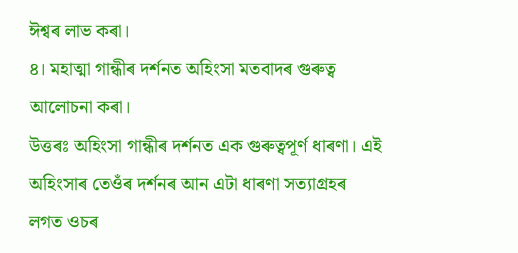ঈশ্বৰ লাভ কৰা।
৪। মহাত্মা গান্ধীৰ দৰ্শনত অহিংসা মতবাদৰ গুৰুত্ব আলোচনা কৰা।
উত্তৰঃ অহিংসা গান্ধীৰ দৰ্শনত এক গুৰুত্বপূৰ্ণ ধাৰণা। এই অহিংসাৰ তেওঁৰ দৰ্শনৰ আন এটা ধাৰণা সত্যাগ্রহৰ লগত ওচৰ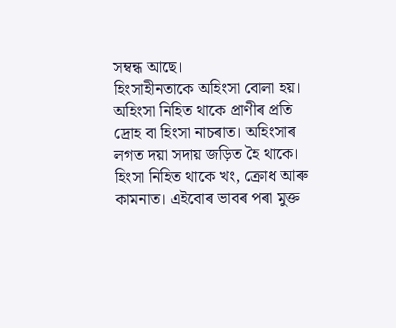সম্বন্ধ আছে।
হিংসাহীনতাকে অহিংসা বোলা হয়। অহিংসা নিহিত থাকে প্রাণীৰ প্ৰতি দ্রোহ বা হিংসা নাচৰাত। অহিংসাৰ লগত দয়া সদায় জড়িত হৈ থাকে। হিংসা নিহিত থাকে খং, ক্রোধ আৰু কামনাত। এইবোৰ ভাবৰ পৰা মুক্ত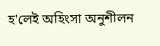হ'লেই অহিংসা অনুশীলন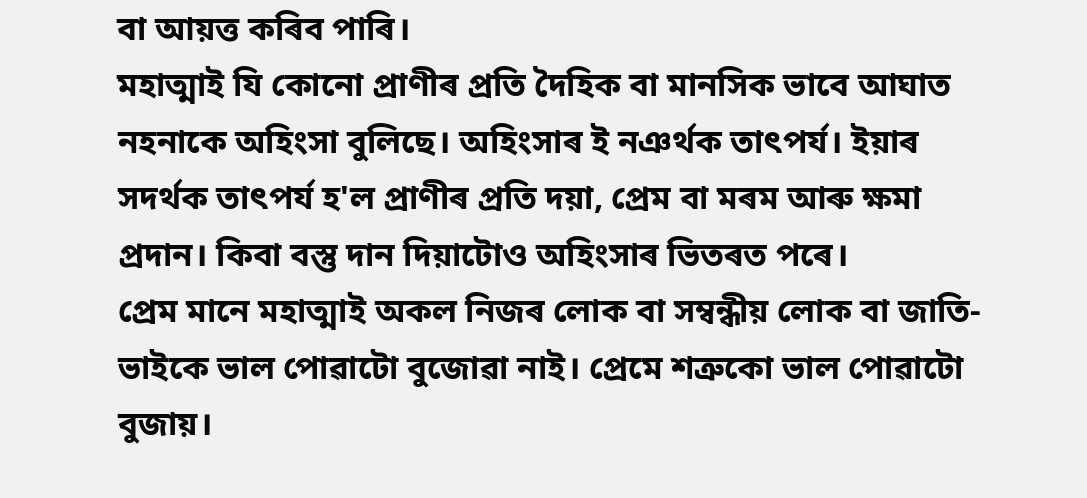বা আয়ত্ত কৰিব পাৰি।
মহাত্মাই যি কোনো প্ৰাণীৰ প্ৰতি দৈহিক বা মানসিক ভাবে আঘাত নহনাকে অহিংসা বুলিছে। অহিংসাৰ ই নঞর্থক তাৎপর্য। ইয়াৰ সদৰ্থক তাৎপর্য হ'ল প্ৰাণীৰ প্ৰতি দয়া, প্রেম বা মৰম আৰু ক্ষমা প্রদান। কিবা বস্তু দান দিয়াটোও অহিংসাৰ ভিতৰত পৰে।
প্রেম মানে মহাত্মাই অকল নিজৰ লোক বা সম্বন্ধীয় লোক বা জাতি-ভাইকে ভাল পোৱাটো বুজোৱা নাই। প্রেমে শত্রুকো ভাল পোৱাটো বুজায়।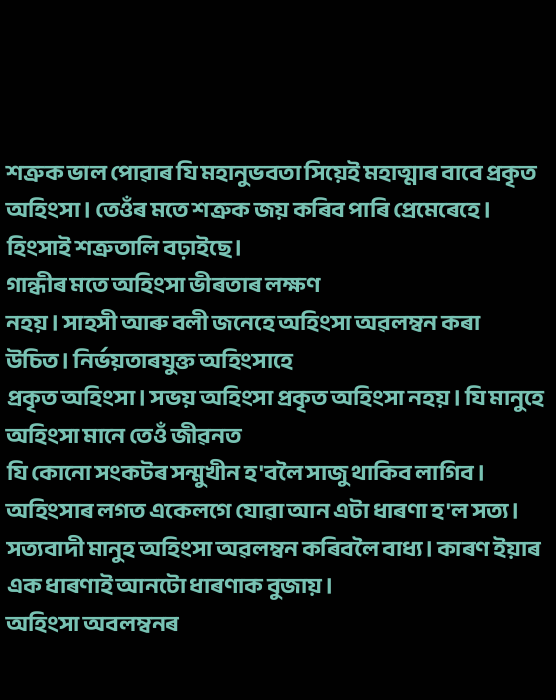শত্রুক ভাল পোৱাৰ যি মহানুভবতা সিয়েই মহাত্মাৰ বাবে প্রকৃত অহিংসা। তেওঁৰ মতে শত্রুক জয় কৰিব পাৰি প্ৰেমেৰেহে। হিংসাই শত্রুতালি বঢ়াইছে।
গান্ধীৰ মতে অহিংসা ভীৰতাৰ লক্ষণ
নহয়। সাহসী আৰু বলী জনেহে অহিংসা অৱলম্বন কৰা উচিত। নির্ভয়তাৰযুক্ত অহিংসাহে
প্রকৃত অহিংসা। সভয় অহিংসা প্রকৃত অহিংসা নহয়। যি মানুহে অহিংসা মানে তেওঁ জীৱনত
যি কোনো সংকটৰ সন্মুখীন হ'বলৈ সাজু থাকিব লাগিব।
অহিংসাৰ লগত একেলগে যোৱা আন এটা ধাৰণা হ'ল সত্য। সত্যবাদী মানুহ অহিংসা অৱলম্বন কৰিবলৈ বাধ্য। কাৰণ ইয়াৰ এক ধাৰণাই আনটো ধাৰণাক বুজায়।
অহিংসা অবলম্বনৰ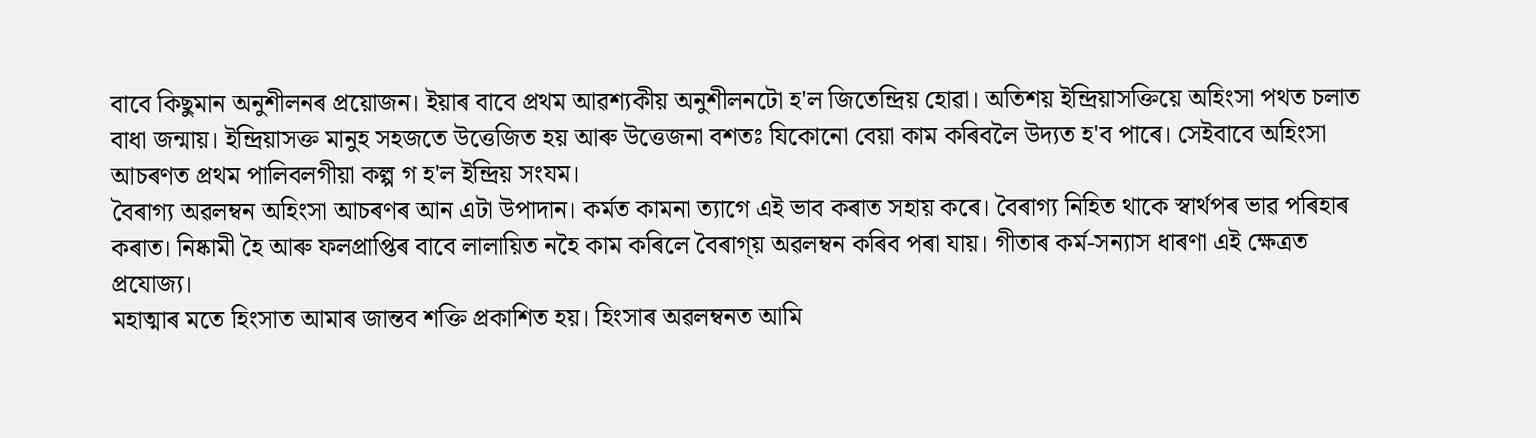বাবে কিছুমান অনুশীলনৰ প্ৰয়োজন। ইয়াৰ বাবে প্রথম আৱশ্যকীয় অনুশীলনটো হ'ল জিতেন্দ্রিয় হোৱা। অতিশয় ইন্দ্রিয়াসক্তিয়ে অহিংসা পথত চলাত বাধা জন্মায়। ইন্দ্রিয়াসক্ত মানুহ সহজতে উত্তেজিত হয় আৰু উত্তেজনা বশতঃ যিকোনো বেয়া কাম কৰিবলৈ উদ্যত হ'ব পাৰে। সেইবাবে অহিংসা আচৰণত প্রথম পালিবলগীয়া কল্প গ হ'ল ইন্দ্রিয় সংযম।
বৈৰাগ্য অৱলম্বন অহিংসা আচৰণৰ আন এটা উপাদান। কর্মত কামনা ত্যাগে এই ভাব কৰাত সহায় কৰে। বৈৰাগ্য নিহিত থাকে স্বার্থপৰ ভাৱ পৰিহাৰ কৰাত। নিষ্কামী হৈ আৰু ফলপ্রাপ্তিৰ বাবে লালায়িত নহৈ কাম কৰিলে বৈৰাগ্য় অৱলম্বন কৰিব পৰা যায়। গীতাৰ কর্ম-সন্যাস ধাৰণা এই ক্ষেত্রত প্রযোজ্য।
মহাত্মাৰ মতে হিংসাত আমাৰ জান্তব শক্তি প্রকাশিত হয়। হিংসাৰ অৱলম্বনত আমি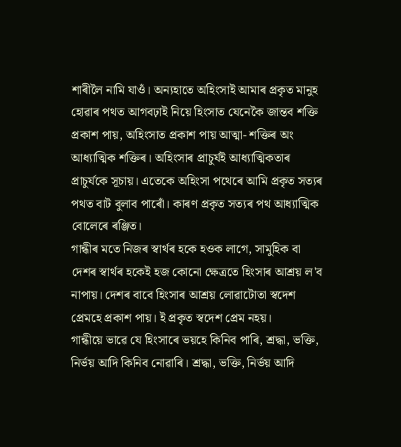শাৰীলৈ নামি যাওঁ। অন্যহাতে অহিংসাই আমাৰ প্ৰকৃত মানুহ হোৱাৰ পথত আগবঢ়াই নিয়ে হিংসাত যেনেকৈ জান্তব শক্তি প্রকাশ পায়, অহিংসাত প্রকাশ পায় আত্মা- শক্তিৰ অং আধ্যাত্মিক শক্তিৰ। অহিংসাৰ প্ৰাচুৰ্যই আধ্যাত্মিকতাৰ প্ৰাচুৰ্যকে সূচায়। এতেকে অহিংসা পথেৰে আমি প্রকৃত সত্যৰ পথত বাট বুলাব পাৰোঁ। কাৰণ প্ৰকৃত সত্যৰ পথ আধ্যাত্মিক বোলেৰে ৰঞ্জিত।
গান্ধীৰ মতে নিজৰ স্বাৰ্থৰ হকে হওক লাগে, সামুহিক বা দেশৰ স্বাৰ্থৰ হকেই হজ কোনো ক্ষেত্রতে হিংসাৰ আশ্রয় ল'ব নাপায়। দেশৰ বাবে হিংসাৰ আশ্রয় লোৱাটোতা স্বদেশ প্রেমহে প্রকাশ পায়। ই প্রকৃত স্বদেশ প্রেম নহয়।
গান্ধীয়ে ভাৱে যে হিংসাৰে ভয়হে কিনিব পাৰি, শ্রদ্ধা, ভক্তি, নির্ভয় আদি কিনিব নোৱাৰি। শ্রদ্ধা, ভক্তি, নির্ভয় আদি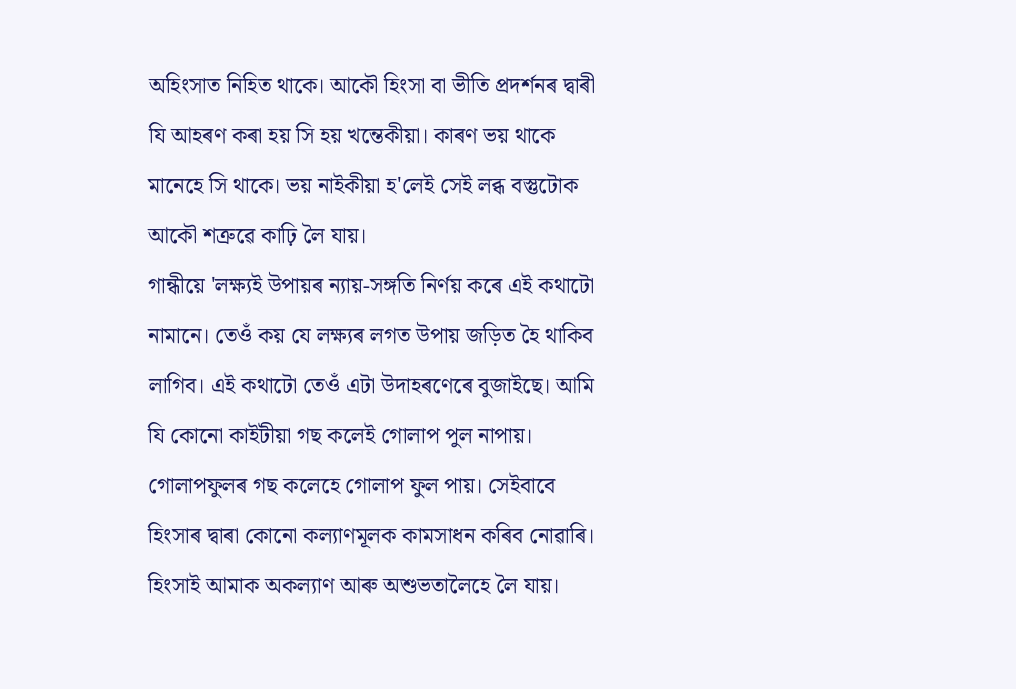অহিংসাত নিহিত থাকে। আকৌ হিংসা বা ভীতি প্রদর্শনৰ দ্বাৰী যি আহৰণ কৰা হয় সি হয় খন্তেকীয়া। কাৰণ ভয় থাকে মানেহে সি থাকে। ভয় নাইকীয়া হ'লেই সেই লব্ধ বস্তুটোক আকৌ শত্রুৱে কাঢ়ি লৈ যায়।
গান্ধীয়ে 'লক্ষ্যই উপায়ৰ ন্যায়-সঙ্গতি নির্ণয় কৰে এই কথাটো নামানে। তেওঁ কয় যে লক্ষ্যৰ লগত উপায় জড়িত হৈ থাকিব লাগিব। এই কথাটো তেওঁ এটা উদাহৰণেৰে বুজাইছে। আমি যি কোনো কাইটীয়া গছ কলেই গোলাপ পুল নাপায়। গোলাপফুলৰ গছ কলেহে গোলাপ ফুল পায়। সেইবাবে হিংসাৰ দ্বাৰা কোনো কল্যাণমূলক কামসাধন কৰিব নোৱাৰি। হিংসাই আমাক অকল্যাণ আৰু অশুভতালৈহে লৈ যায়।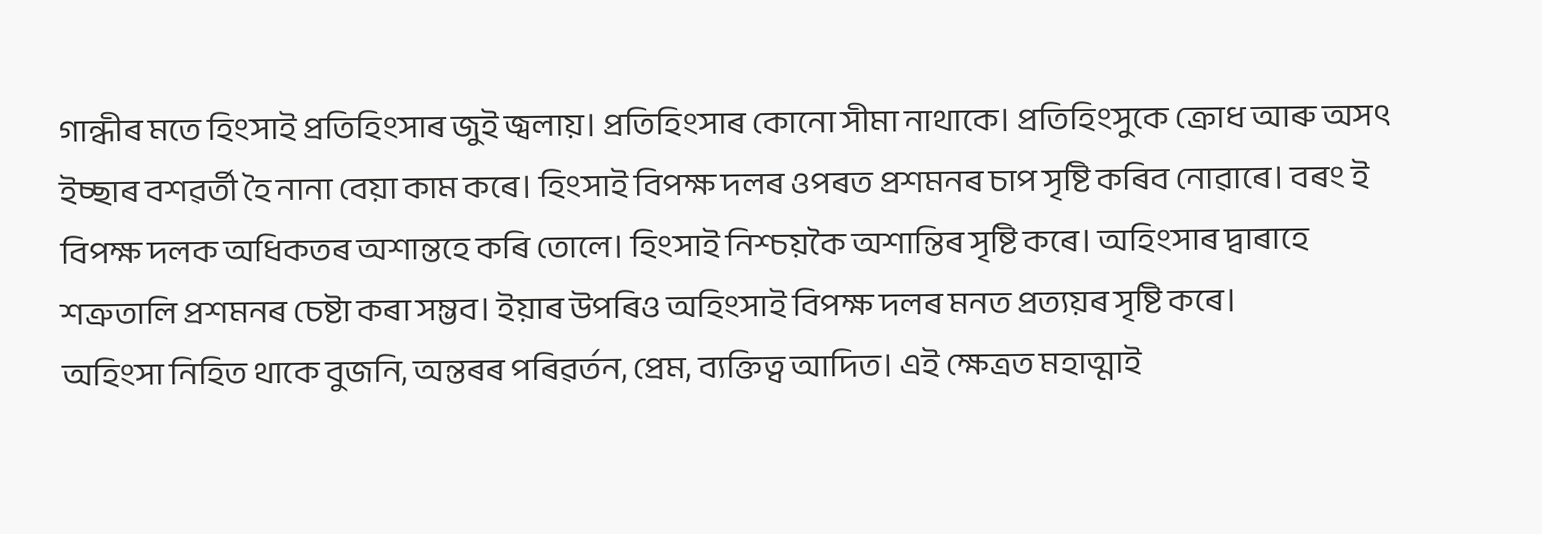গান্ধীৰ মতে হিংসাই প্রতিহিংসাৰ জুই জ্বলায়। প্রতিহিংসাৰ কোনো সীমা নাথাকে। প্রতিহিংসুকে ক্রোধ আৰু অসৎ ইচ্ছাৰ বশৱৰ্তী হৈ নানা বেয়া কাম কৰে। হিংসাই বিপক্ষ দলৰ ওপৰত প্ৰশমনৰ চাপ সৃষ্টি কৰিব নোৱাৰে। বৰং ই বিপক্ষ দলক অধিকতৰ অশান্তহে কৰি তোলে। হিংসাই নিশ্চয়কৈ অশান্তিৰ সৃষ্টি কৰে। অহিংসাৰ দ্বাৰাহে শত্রুতালি প্রশমনৰ চেষ্টা কৰা সম্ভব। ইয়াৰ উপৰিও অহিংসাই বিপক্ষ দলৰ মনত প্রত্যয়ৰ সৃষ্টি কৰে।
অহিংসা নিহিত থাকে বুজনি, অন্তৰৰ পৰিৱৰ্তন, প্রেম, ব্যক্তিত্ব আদিত। এই ক্ষেত্রত মহাত্মাই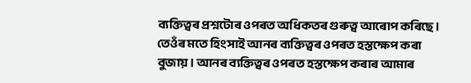ব্যক্তিত্বৰ প্ৰশ্নটোৰ ওপৰত অধিকতৰ গুৰুত্ব আৰোপ কৰিছে। তেওঁৰ মতে হিংসাই আনৰ ব্যক্তিত্বৰ ওপৰত হস্তক্ষেপ কৰা বুজায়। আনৰ ব্যক্তিত্বৰ ওপৰত হস্তক্ষেপ কৰাৰ আমাৰ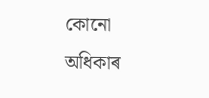কোনো অধিকাৰ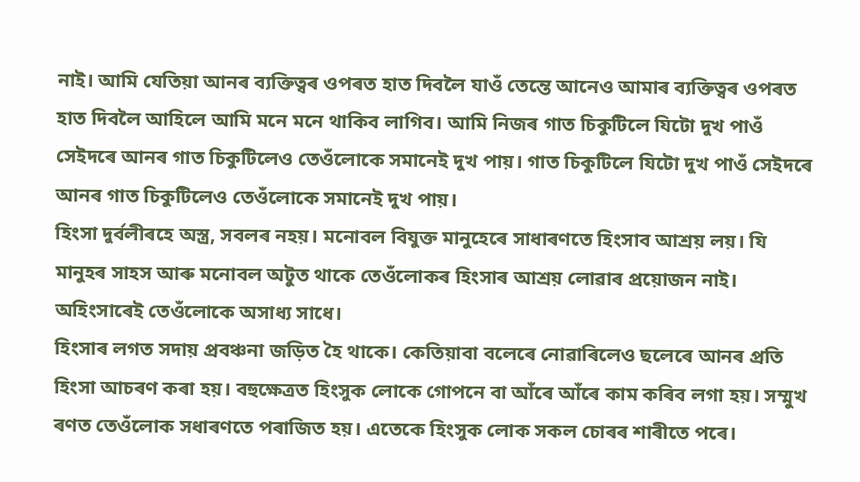নাই। আমি যেতিয়া আনৰ ব্যক্তিত্বৰ ওপৰত হাত দিবলৈ যাওঁ তেন্তে আনেও আমাৰ ব্যক্তিত্বৰ ওপৰত হাত দিবলৈ আহিলে আমি মনে মনে থাকিব লাগিব। আমি নিজৰ গাত চিকুটিলে যিটো দুখ পাওঁ সেইদৰে আনৰ গাত চিকুটিলেও তেওঁলোকে সমানেই দুখ পায়। গাত চিকুটিলে যিটো দুখ পাওঁ সেইদৰে আনৰ গাত চিকুটিলেও তেওঁলোকে সমানেই দুখ পায়।
হিংসা দুৰ্বলীৰহে অস্ত্র, সবলৰ নহয়। মনোবল বিযুক্ত মানুহেৰে সাধাৰণতে হিংসাব আশ্রয় লয়। যি মানুহৰ সাহস আৰু মনোবল অটুত থাকে তেওঁলোকৰ হিংসাৰ আশ্রয় লোৱাৰ প্রয়োজন নাই। অহিংসাৰেই তেওঁলোকে অসাধ্য সাধে।
হিংসাৰ লগত সদায় প্রবঞ্চনা জড়িত হৈ থাকে। কেতিয়াবা বলেৰে নোৱাৰিলেও ছলেৰে আনৰ প্ৰতি হিংসা আচৰণ কৰা হয়। বহুক্ষেত্ৰত হিংসুক লোকে গোপনে বা আঁৰে আঁৰে কাম কৰিব লগা হয়। সম্মুখ ৰণত তেওঁলোক সধাৰণতে পৰাজিত হয়। এতেকে হিংসুক লোক সকল চোৰৰ শাৰীতে পৰে।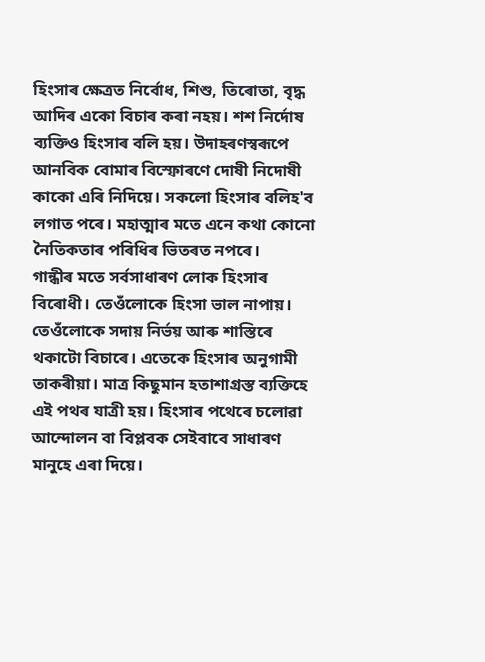হিংসাৰ ক্ষেত্ৰত নির্বোধ, শিশু, তিৰোতা, বৃদ্ধ আদিৰ একো বিচাৰ কৰা নহয়। শশ নির্দোষ ব্যক্তিও হিংসাৰ বলি হয়। উদাহৰণস্বৰূপে আনবিক বোমাৰ বিস্ফোৰণে দোষী নিদোষী কাকো এৰি নিদিয়ে। সকলো হিংসাৰ বলিহ'ব লগাত পৰে। মহাত্মাৰ মতে এনে কথা কোনো নৈতিকতাৰ পৰিধিৰ ভিতৰত নপৰে।
গান্ধীৰ মতে সৰ্বসাধাৰণ লোক হিংসাৰ বিৰোধী। তেওঁলোকে হিংসা ভাল নাপায়। তেওঁলোকে সদায় নির্ভয় আৰু শাস্তিৰে থকাটো বিচাৰে। এতেকে হিংসাৰ অনুগামী তাকৰীয়া। মাত্র কিছুমান হতাশাগ্রস্ত ব্যক্তিহে এই পথৰ যাত্রী হয়। হিংসাৰ পথেৰে চলোৱা আন্দোলন বা বিপ্লবক সেইবাবে সাধাৰণ মানুহে এৰা দিয়ে।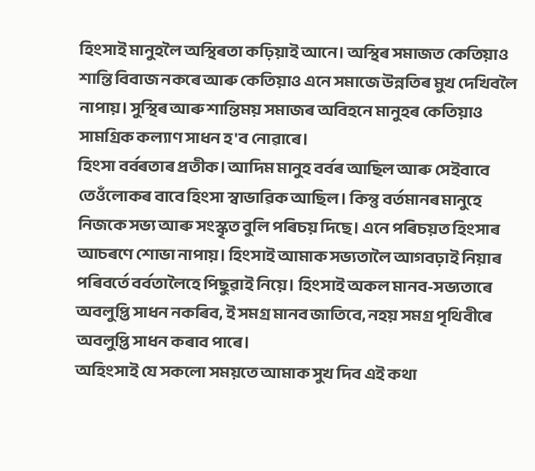হিংসাই মানুহলৈ অস্থিৰতা কঢ়িয়াই আনে। অস্থিৰ সমাজত কেতিয়াও শান্তি বিবাজ নকৰে আৰু কেতিয়াও এনে সমাজে উন্নতিৰ মুখ দেখিবলৈ নাপায়। সুস্থিৰ আৰু শান্তিময় সমাজৰ অবিহনে মানুহৰ কেতিয়াও সামগ্রিক কল্যাণ সাধন হ'ব নোৱাৰে।
হিংসা বৰ্বৰতাৰ প্রতীক। আদিম মানুহ বৰ্বৰ আছিল আৰু সেইবাবে তেওঁলোকৰ বাবে হিংসা স্বাভাৱিক আছিল। কিন্তু বৰ্তমানৰ মানুহে নিজকে সভ্য আৰু সংস্কৃত বুলি পৰিচয় দিছে। এনে পৰিচয়ত হিংসাৰ আচৰণে শোভা নাপায়। হিংসাই আমাক সভ্যতালৈ আগবঢ়াই নিয়াৰ পৰিবৰ্তে বর্বতালৈহে পিছুৱাই নিয়ে। হিংসাই অকল মানব-সভ্যতাৰে অবলুপ্তি সাধন নকৰিব, ই সমগ্র মানব জাতিবে, নহয় সমগ্র পৃথিবীৰে অবলুপ্তি সাধন কৰাব পাৰে।
অহিংসাই যে সকলো সময়তে আমাক সুখ দিব এই কথা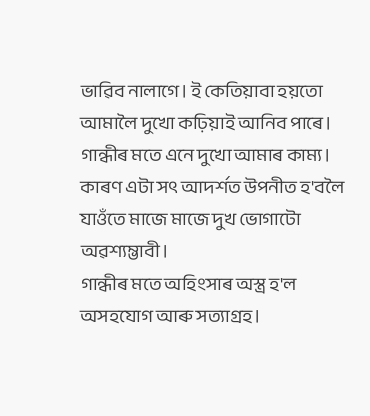ভাৱিব নালাগে। ই কেতিয়াবা হয়তো আমালৈ দুখো কঢ়িয়াই আনিব পাৰে। গান্ধীৰ মতে এনে দুখো আমাৰ কাম্য। কাৰণ এটা সৎ আদর্শত উপনীত হ'বলৈ যাওঁতে মাজে মাজে দুখ ভোগাটো অৱশ্যম্ভাবী।
গান্ধীৰ মতে অহিংসাৰ অস্ত্ৰ হ'ল অসহযোগ আৰু সত্যাগ্রহ।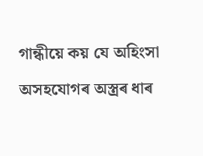গান্ধীয়ে কয় যে অহিংসা অসহযোগৰ অস্ত্ৰৰ ধাৰ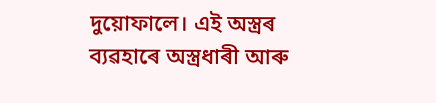দুয়োফালে। এই অস্ত্ৰৰ ব্যৱহাৰে অস্ত্ৰধাৰী আৰু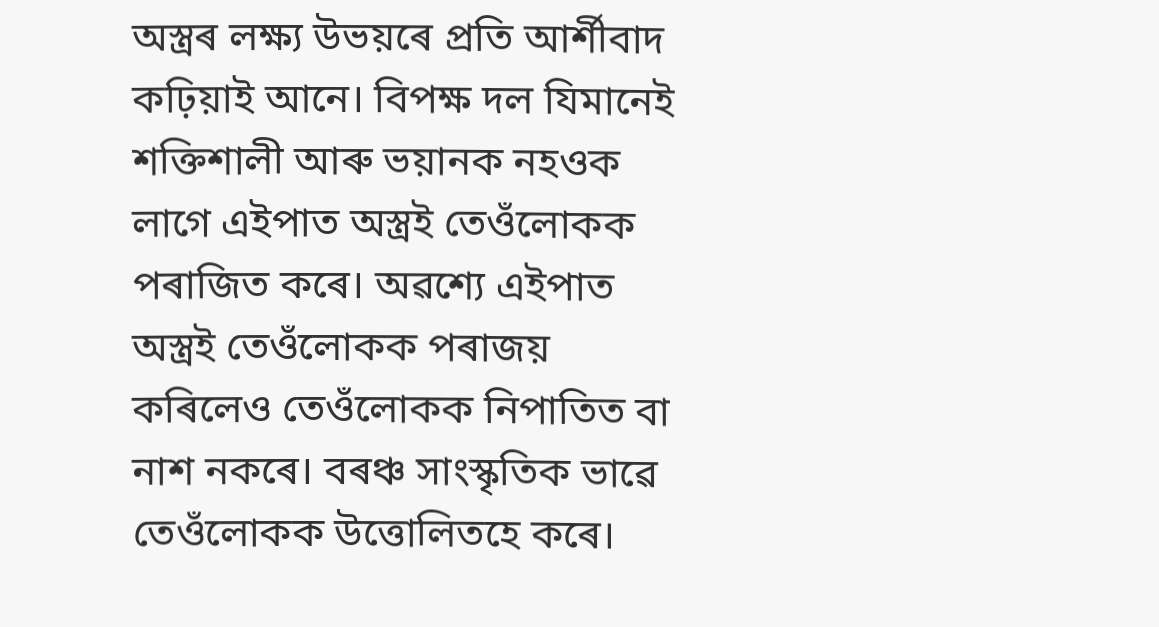অস্ত্ৰৰ লক্ষ্য উভয়ৰে প্রতি আর্শীবাদ কঢ়িয়াই আনে। বিপক্ষ দল যিমানেই শক্তিশালী আৰু ভয়ানক নহওক লাগে এইপাত অস্ত্রই তেওঁলোকক পৰাজিত কৰে। অৱশ্যে এইপাত অস্ত্রই তেওঁলোকক পৰাজয় কৰিলেও তেওঁলোকক নিপাতিত বা নাশ নকৰে। বৰঞ্চ সাংস্কৃতিক ভাৱে তেওঁলোকক উত্তোলিতহে কৰে।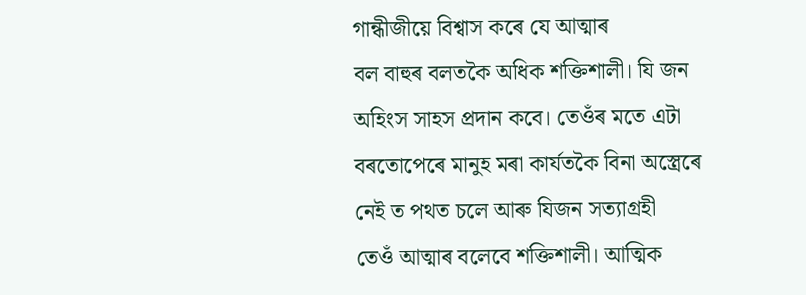গান্ধীজীয়ে বিশ্বাস কৰে যে আত্মাৰ
বল বাহুৰ বলতকৈ অধিক শক্তিশালী। যি জন অহিংস সাহস প্রদান কবে। তেওঁৰ মতে এটা
বৰতোপেৰে মানুহ মৰা কার্যতকৈ বিনা অস্ত্ৰেৰে নেই ত পথত চলে আৰু যিজন সত্যাগ্রহী
তেওঁ আত্মাৰ বলেবে শক্তিশালী। আত্মিক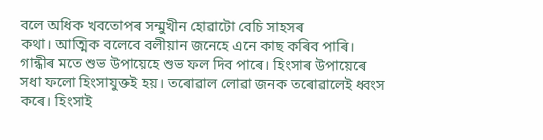বলে অধিক খবতোপৰ সন্মুখীন হোৱাটো বেচি সাহসৰ
কথা। আত্মিক বলেবে বলীয়ান জনেহে এনে কাছ কৰিব পাৰি।
গান্ধীৰ মতে শুভ উপায়েহে শুভ ফল দিব পাৰে। হিংসাৰ উপায়েৰে সধা ফলো হিংসাযুক্তই হয়। তৰোৱাল লোৱা জনক তৰোৱালেই ধ্বংস কৰে। হিংসাই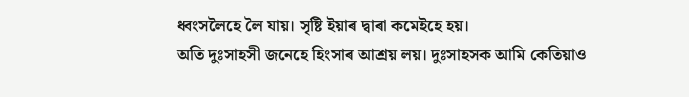ধ্বংসলৈহে লৈ যায়। সৃষ্টি ইয়াৰ দ্বাৰা কমেইহে হয়।
অতি দুঃসাহসী জনেহে হিংসাৰ আশ্রয় লয়। দুঃসাহসক আমি কেতিয়াও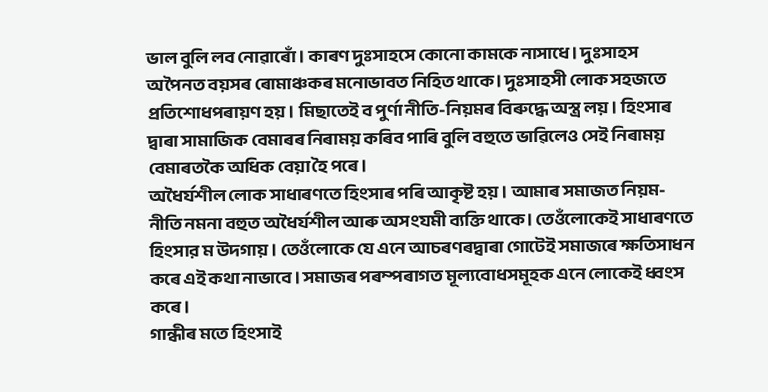ভাল বুলি লব নোৱাৰোঁ। কাৰণ দুঃসাহসে কোনো কামকে নাসাধে। দুঃসাহস অপৈনত বয়সৰ ৰোমাঞ্চকৰ মনোভাবত নিহিত থাকে। দুঃসাহসী লোক সহজতে প্রতিশোধপৰায়ণ হয়। মিছাতেই ব পুৰ্ণা নীতি-নিয়মৰ বিৰুদ্ধে অস্ত্র লয়। হিংসাৰ দ্বাৰা সামাজিক বেমাৰৰ নিৰাময় কৰিব পাৰি বুলি বহুতে ভাৱিলেও সেই নিৰাময় বেমাৰতকৈ অধিক বেয়া হৈ পৰে।
অধৈর্যশীল লোক সাধাৰণতে হিংসাৰ পৰি আকৃষ্ট হয়। আমাৰ সমাজত নিয়ম-নীতি নমনা বহুত অধৈর্যশীল আৰু অসংযমী ব্যক্তি থাকে। তেওঁলোকেই সাধাৰণতে হিংসার ম উদগায়। তেওঁলোকে যে এনে আচৰণৰদ্বাৰা গোটেই সমাজৰে ক্ষতিসাধন কৰে এই কথা নাভাবে। সমাজৰ পৰম্পৰাগত মূল্যবোধসমূহক এনে লোকেই ধ্বংস কৰে।
গান্ধীৰ মতে হিংসাই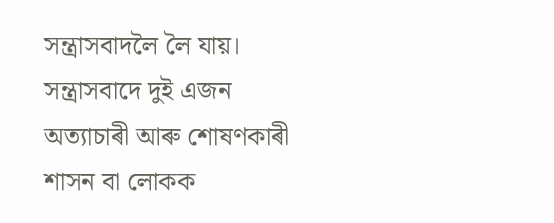সন্ত্রাসবাদলৈ লৈ যায়। সন্ত্রাসবাদে দুই এজন অত্যাচাৰী আৰু শোষণকাৰী শাসন বা লোকক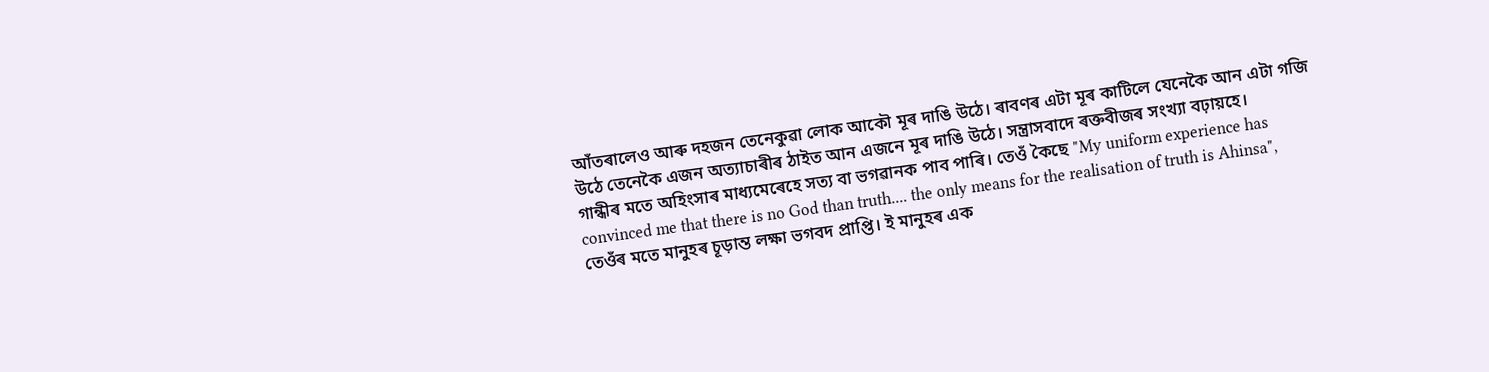আঁতৰালেও আৰু দহজন তেনেকুৱা লোক আকৌ মূৰ দাঙি উঠে। ৰাবণৰ এটা মূৰ কাটিলে যেনেকৈ আন এটা গজি উঠে তেনেকৈ এজন অত্যাচাৰীৰ ঠাইত আন এজনে মূৰ দাঙি উঠে। সন্ত্রাসবাদে ৰক্তবীজৰ সংখ্যা বঢ়ায়হে।
গান্ধীৰ মতে অহিংসাৰ মাধ্যমেৰেহে সত্য বা ভগৱানক পাব পাৰি। তেওঁ কৈছে "My uniform experience has convinced me that there is no God than truth.... the only means for the realisation of truth is Ahinsa", তেওঁৰ মতে মানুহৰ চূড়ান্ত লক্ষা ভগবদ প্রাপ্তি। ই মানুহৰ এক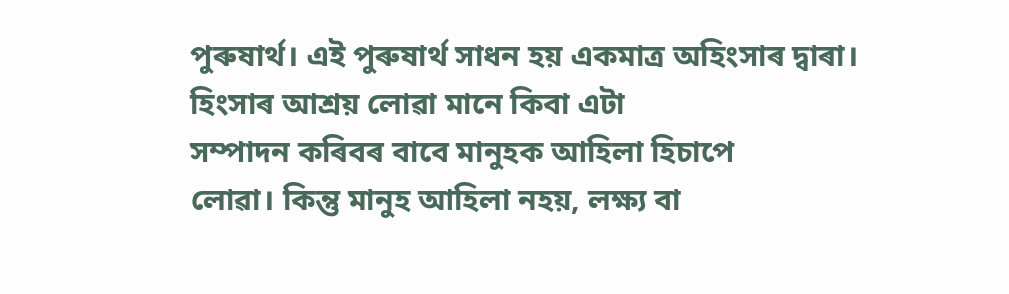পুৰুষার্থ। এই পুৰুষাৰ্থ সাধন হয় একমাত্র অহিংসাৰ দ্বাৰা।
হিংসাৰ আশ্রয় লোৱা মানে কিবা এটা
সম্পাদন কৰিবৰ বাবে মানুহক আহিলা হিচাপে
লোৱা। কিন্তু মানুহ আহিলা নহয়, লক্ষ্য বা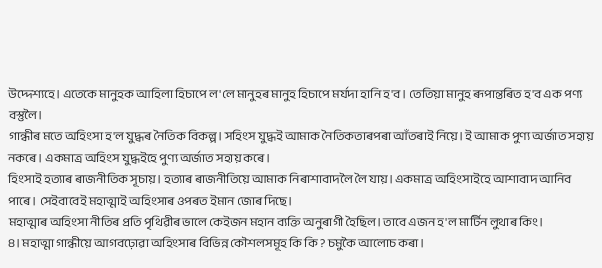উদ্দেশ্যহে। এতেকে মানুহক আহিলা হিচাপে ল'লে মানুহৰ মানুহ হিচাপে মর্যদা হানি হ'ব। তেতিয়া মানুহ ৰূপান্তৰিত হ'ব এক পণ্য বস্তুলৈ।
গান্ধীৰ মতে অহিংসা হ'ল যুদ্ধৰ নৈতিক বিকল্প। সহিংস যুদ্ধই আমাক নৈতিকতাৰপৰা আঁতৰাই নিয়ে। ই আমাক পুণ্য অর্জাত সহায় নকৰে। একমাত্র অহিংস যুদ্ধইহে পুণ্য অর্জাত সহায় কৰে।
হিংসাই হত্যাৰ ৰাজনীতিক সূচায়। হত্যাৰ ৰাজনীতিয়ে আমাক নিৰাশাবাদলৈ লৈ যায়। একমাত্র অহিংসাইহে আশাবাদ আনিব পাৰে। সেইবাবেই মহাত্মাই অহিংসাৰ ওপৰত ইমান জোৰ দিছে।
মহাত্মাৰ অহিংসা নীতিৰ প্ৰতি পৃথিৱীৰ ভালে কেইজন মহান ব্যক্তি অনুৰাগী হৈছিল। তাবে এজন হ'ল মার্টিন লুথাৰ কিং।
৪। মহাত্মা গান্ধীয়ে আগবঢ়োৱা অহিংসাৰ বিভিন্ন কৌশলসমূহ কি কি ? চমুকৈ আলোচ কৰা।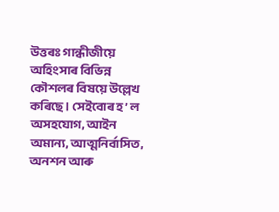উত্তৰঃ গান্ধীজীয়ে অহিংসাৰ বিভিন্ন কৌশলৰ বিষয়ে উল্লেখ কৰিছে। সেইবোৰ হ’ ল অসহযোগ, আইন অমান্য, আত্মনির্বাসিত, অনশন আৰু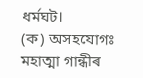ধর্মঘট।
(ক) অসহযোগঃ মহাত্মা গান্ধীৰ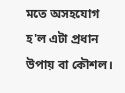মতে অসহযোগ হ'ল এটা প্রধান উপায় বা কৌশল।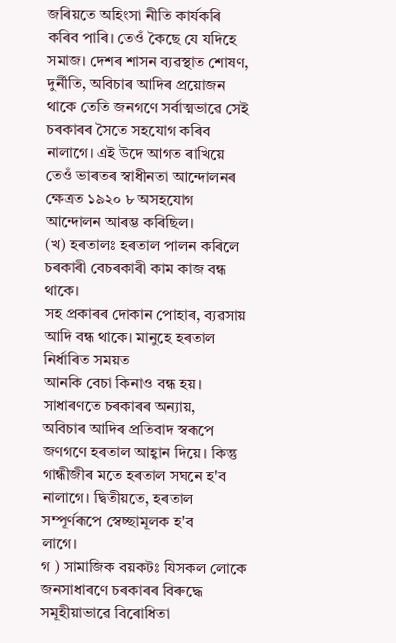জৰিয়তে অহিংসা নীতি কাৰ্যকৰি কৰিব পাৰি। তেওঁ কৈছে যে যদিহে সমাজ। দেশৰ শাসন ব্যৱস্থাত শোষণ, দুর্নীতি, অবিচাৰ আদিৰ প্ৰয়োজন থাকে তেতি জনগণে সর্বাত্মভাৱে সেই চৰকাৰৰ সৈতে সহযোগ কৰিব নালাগে। এই উদে আগত ৰাখিয়ে তেওঁ ভাৰতৰ স্বাধীনতা আন্দোলনৰ ক্ষেত্ৰত ১৯২০ ৮ অসহযোগ আন্দোলন আৰম্ভ কৰিছিল।
(খ) হৰতালঃ হৰতাল পালন কৰিলে চৰকাৰী বেচৰকাৰী কাম কাজ বন্ধ থাকে।
সহ প্ৰকাৰৰ দোকান পোহাৰ, ব্যৱসায় আদি বন্ধ থাকে। মানুহে হৰতাল নির্ধাৰিত সময়ত
আনকি বেচা কিনাও বন্ধ হয়। সাধাৰণতে চৰকাৰৰ অন্যায়,
অবিচাৰ আদিৰ প্ৰতিবাদ স্বৰূপে
জণগণে হৰতাল আহ্বান দিয়ে। কিন্তু গান্ধীজীৰ মতে হৰতাল সঘনে হ'ব
নালাগে। দ্বিতীয়তে, হৰতাল সম্পূৰ্ণৰূপে স্বেচ্ছামূলক হ'ব
লাগে।
গ ) সামাজিক বয়কটঃ যিসকল লোকে জনসাধাৰণে চৰকাৰৰ বিৰুদ্ধে সমূহীয়াভাৱে বিৰোধিতা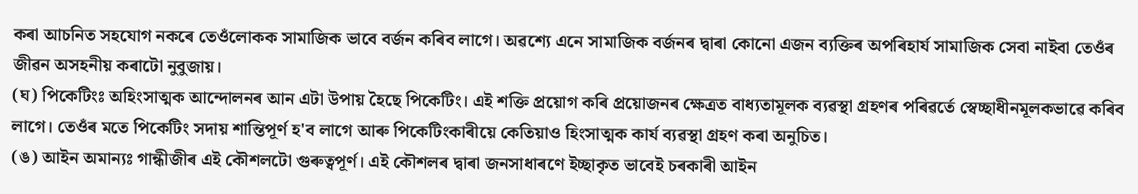কৰা আচনিত সহযোগ নকৰে তেওঁলোকক সামাজিক ভাবে বর্জন কৰিব লাগে। অৱশ্যে এনে সামাজিক বৰ্জনৰ দ্বাৰা কোনো এজন ব্যক্তিৰ অপৰিহাৰ্য সামাজিক সেবা নাইবা তেওঁৰ জীৱন অসহনীয় কৰাটো নুবুজায়।
(ঘ) পিকেটিংঃ অহিংসাত্মক আন্দোলনৰ আন এটা উপায় হৈছে পিকেটিং। এই শক্তি প্রয়োগ কৰি প্রয়োজনৰ ক্ষেত্ৰত বাধ্যতামূলক ব্যৱস্থা গ্রহণৰ পৰিৱৰ্তে স্বেচ্ছাধীনমূলকভাৱে কৰিব লাগে। তেওঁৰ মতে পিকেটিং সদায় শান্তিপূর্ণ হ'ব লাগে আৰু পিকেটিংকাৰীয়ে কেতিয়াও হিংসাত্মক কাৰ্য ব্যৱস্থা গ্রহণ কৰা অনুচিত।
(ঙ) আইন অমান্যঃ গান্ধীজীৰ এই কৌশলটো গুৰুত্বপূর্ণ। এই কৌশলৰ দ্বাৰা জনসাধাৰণে ইচ্ছাকৃত ভাবেই চৰকাৰী আইন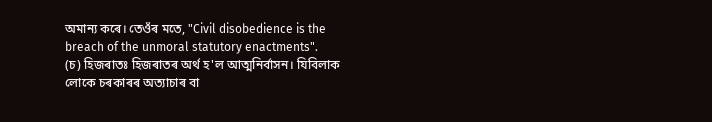অমান্য কৰে। তেওঁৰ মতে, "Civil disobedience is the breach of the unmoral statutory enactments".
(চ) হিজৰাতঃ হিজৰাতৰ অৰ্থ হ'ল আত্মনির্বাসন। যিবিলাক লোকে চৰকাৰৰ অত্যাচাৰ বা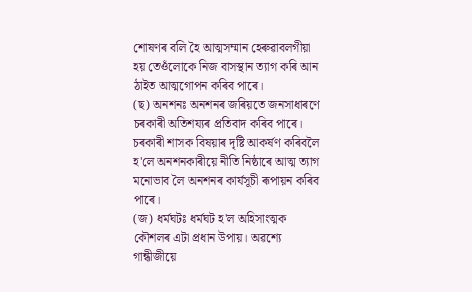শোষণৰ বলি হৈ আত্মসম্মান হেৰুৱাবলগীয়া হয় তেওঁলোকে নিজ বাসস্থান ত্যাগ কৰি আন ঠাইত আত্মগোপন কৰিব পাৰে।
(ছ) অনশনঃ অনশনৰ জৰিয়তে জনসাধাৰণে চৰকাৰী অতিশয্যৰ প্ৰতিবাদ কৰিব পাৰে। চৰকাৰী শাসক বিষয়াৰ দৃষ্টি আকৰ্ষণ কৰিবলৈ হ'লে অনশনকাৰীয়ে নীতি নিষ্ঠাৰে আত্ম ত্যাগ মনোভাব লৈ অনশনৰ কাৰ্যসূচী ৰূপায়ন কৰিব পাৰে।
(জ) ধর্মঘটঃ ধর্মঘট হ'ল অহিসাংত্মক কৌশলৰ এটা প্রধান উপায়। অৱশ্যে গান্ধীজীয়ে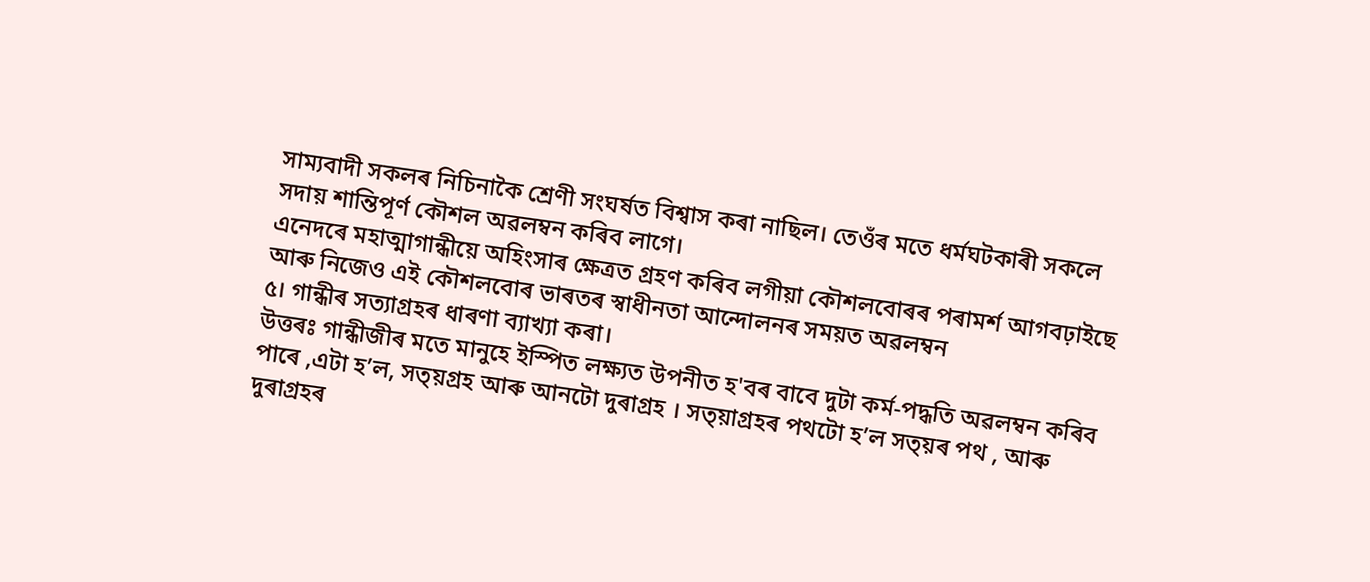সাম্যবাদী সকলৰ নিচিনাকৈ শ্রেণী সংঘর্ষত বিশ্বাস কৰা নাছিল। তেওঁৰ মতে ধর্মঘটকাৰী সকলে সদায় শান্তিপূর্ণ কৌশল অৱলম্বন কৰিব লাগে।
এনেদৰে মহাত্মাগান্ধীয়ে অহিংসাৰ ক্ষেত্ৰত গ্ৰহণ কৰিব লগীয়া কৌশলবোৰৰ পৰামৰ্শ আগবঢ়াইছে আৰু নিজেও এই কৌশলবোৰ ভাৰতৰ স্বাধীনতা আন্দোলনৰ সময়ত অৱলম্বন
৫। গান্ধীৰ সত্যাগ্ৰহৰ ধাৰণা ব্যাখ্যা কৰা।
উত্তৰঃ গান্ধীজীৰ মতে মানুহে ইস্পিত লক্ষ্যত উপনীত হ'বৰ বাবে দুটা কৰ্ম-পদ্ধতি অৱলম্বন কৰিব পাৰে ,এটা হ’ল, সত্য়গ্ৰহ আৰু আনটো দুৰাগ্ৰহ । সত্য়াগ্ৰহৰ পথটো হ’ল সত্য়ৰ পথ , আৰু দুৰাগ্ৰহৰ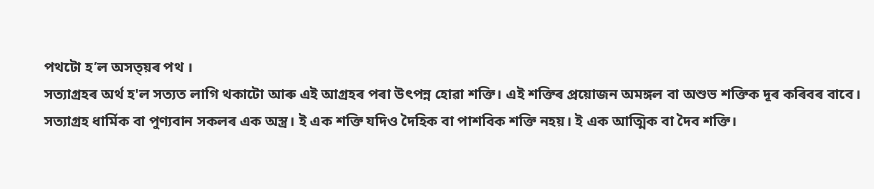পথটো হ’ল অসত্য়ৰ পথ ।
সত্যাগ্রহৰ অৰ্থ হ'ল সত্যত লাগি থকাটো আৰু এই আগ্রহৰ পৰা উৎপন্ন হোৱা শক্তি। এই শক্তিৰ প্রয়োজন অমঙ্গল বা অশুভ শক্তিক দূৰ কৰিবৰ বাবে।
সত্যাগ্রহ ধার্মিক বা পুণ্যবান সকলৰ এক অস্ত্র। ই এক শক্তি যদিও দৈহিক বা পাশবিক শক্তি নহয়। ই এক আত্মিক বা দৈব শক্তি।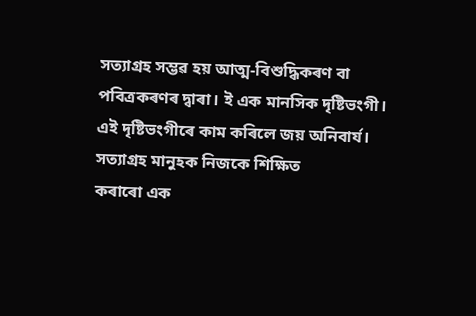সত্যাগ্রহ সম্ভৱ হয় আত্ম-বিশুদ্ধিকৰণ বা পবিত্ৰকৰণৰ দ্বাৰা। ই এক মানসিক দৃষ্টিভংগী। এই দৃষ্টিভংগীৰে কাম কৰিলে জয় অনিবার্য।
সত্যাগ্রহ মানুহক নিজকে শিক্ষিত
কৰাৰো এক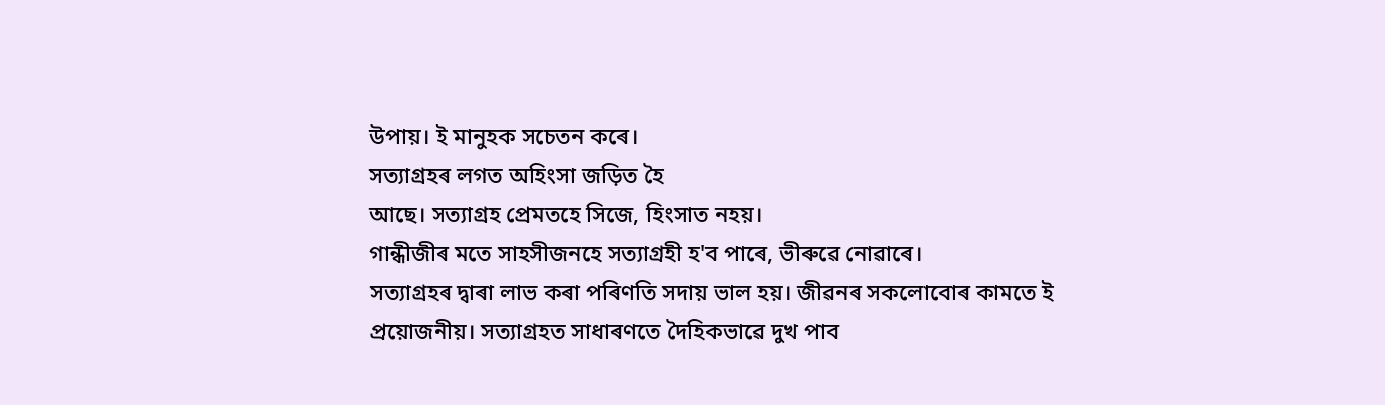উপায়। ই মানুহক সচেতন কৰে।
সত্যাগ্রহৰ লগত অহিংসা জড়িত হৈ
আছে। সত্যাগ্রহ প্রেমতহে সিজে, হিংসাত নহয়।
গান্ধীজীৰ মতে সাহসীজনহে সত্যাগ্রহী হ'ব পাৰে, ভীৰুৱে নোৱাৰে।
সত্যাগ্ৰহৰ দ্বাৰা লাভ কৰা পৰিণতি সদায় ভাল হয়। জীৱনৰ সকলোবোৰ কামতে ই প্রয়োজনীয়। সত্যাগ্রহত সাধাৰণতে দৈহিকভাৱে দুখ পাব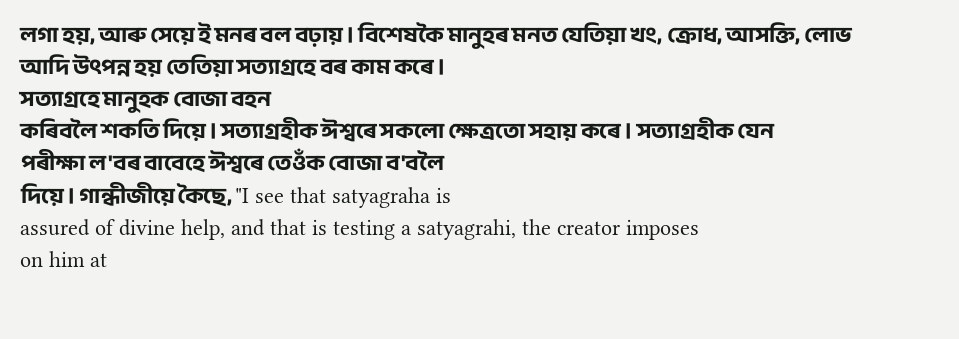লগা হয়, আৰু সেয়ে ই মনৰ বল বঢ়ায়। বিশেষকৈ মানুহৰ মনত যেতিয়া খং, ক্রোধ, আসক্তি, লোভ আদি উৎপন্ন হয় তেতিয়া সত্যাগ্রহে বৰ কাম কৰে।
সত্যাগ্রহে মানুহক বোজা বহন
কৰিবলৈ শকতি দিয়ে। সত্যাগ্রহীক ঈশ্বৰে সকলো ক্ষেত্রতো সহায় কৰে। সত্যাগ্রহীক যেন
পৰীক্ষা ল'বৰ বাবেহে ঈশ্বৰে তেওঁক বোজা ব'বলৈ
দিয়ে। গান্ধীজীয়ে কৈছে, "I see that satyagraha is
assured of divine help, and that is testing a satyagrahi, the creator imposes
on him at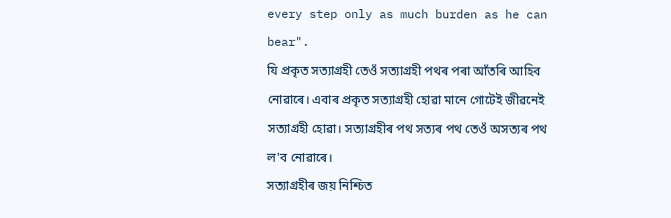every step only as much burden as he can bear".
যি প্রকৃত সত্যাগ্রহী তেওঁ সত্যাগ্রহী পথৰ পৰা আঁতৰি আহিব নোৱাৰে। এবাৰ প্ৰকৃত সত্যাগ্রহী হোৱা মানে গোটেই জীৱনেই সত্যাগ্রহী হোৱা। সত্যাগ্রহীৰ পথ সত্যৰ পথ তেওঁ অসত্যৰ পথ ল'ব নোৱাৰে।
সত্যাগ্রহীৰ জয় নিশ্চিত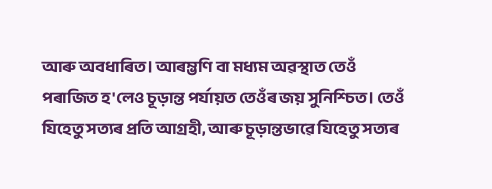আৰু অবধাৰিত। আৰম্ভণি বা মধ্যম অৱস্থাত তেওঁ পৰাজিত হ'লেও চূড়ান্ত পর্যায়ত তেওঁৰ জয় সুনিশ্চিত। তেওঁ যিহেতু সত্যৰ প্রতি আগ্রহী, আৰু চূড়ান্তভাৱে যিহেতু সত্যৰ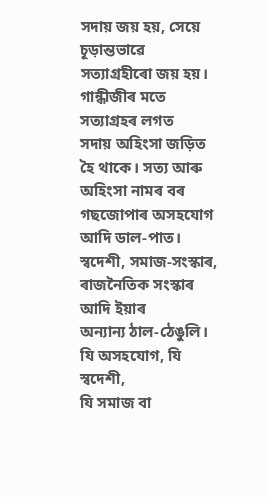সদায় জয় হয়, সেয়ে চূড়ান্তভাৱে সত্যাগ্রহীৰো জয় হয়।
গান্ধীজীৰ মতে সত্যাগ্ৰহৰ লগত
সদায় অহিংসা জড়িত হৈ থাকে। সত্য আৰু অহিংসা নামৰ বৰ গছজোপাৰ অসহযোগ আদি ডাল-পাত।
স্বদেশী, সমাজ-সংস্কাৰ,
ৰাজনৈতিক সংস্কাৰ আদি ইয়াৰ
অন্যান্য ঠাল-ঠেঙুলি। যি অসহযোগ, যি স্বদেশী,
যি সমাজ বা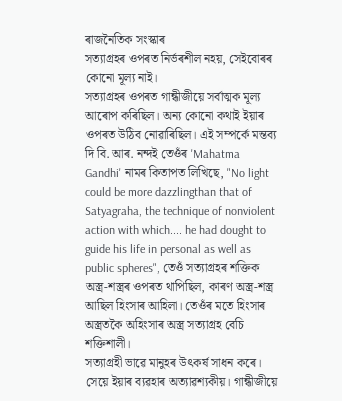ৰাজনৈতিক সংস্কাৰ
সত্যাগ্ৰহৰ ওপৰত নিৰ্ভৰশীল নহয়, সেইবোৰৰ কোনো মূল্য নাই।
সত্যাগ্ৰহৰ ওপৰত গান্ধীজীয়ে সর্বাত্মক মূল্য আৰোপ কৰিছিল। অন্য কোনো কথাই ইয়াৰ ওপৰত উঠিব নোৱাৰিছিল। এই সম্পর্কে মন্তব্য দি বি. আৰ. নন্দই তেওঁৰ 'Mahatma Gandhi' নামৰ কিতাপত লিখিছে, "No light could be more dazzlingthan that of Satyagraha, the technique of nonviolent action with which.... he had dought to guide his life in personal as well as public spheres", তেওঁ সত্যাগ্ৰহৰ শক্তিক অস্ত্র-শস্ত্ৰৰ ওপৰত থাপিছিল, কাৰণ অস্ত্র-শস্ত্র আছিল হিংসাৰ আহিলা। তেওঁৰ মতে হিংসাৰ অস্ত্ৰতকৈ অহিংসাৰ অস্ত্র সত্যাগ্রহ বেচি শক্তিশালী।
সত্যাগ্রহী ভাৱে মানুহৰ উৎকর্ষ সাধন কৰে। সেয়ে ইয়াৰ ব্যৱহাৰ অত্যাৱশ্যকীয়। গান্ধীজীয়ে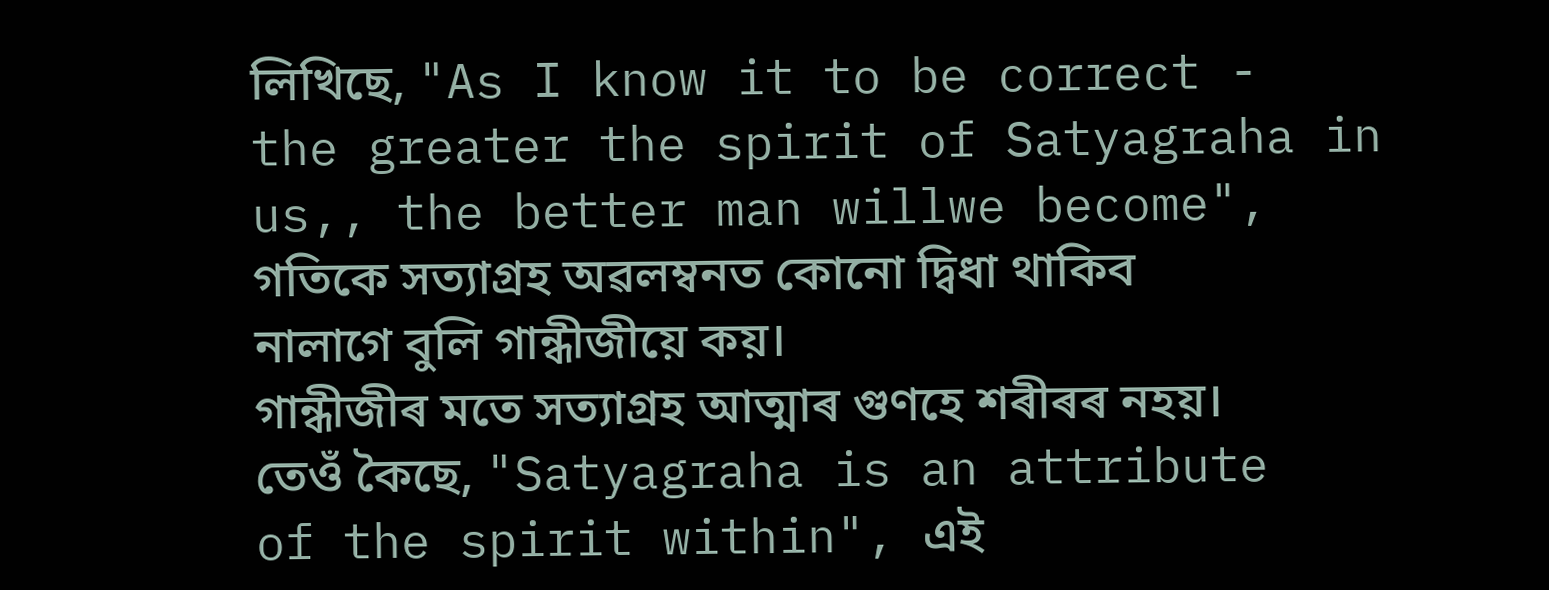লিখিছে, "As I know it to be correct - the greater the spirit of Satyagraha in us,, the better man willwe become", গতিকে সত্যাগ্রহ অৱলম্বনত কোনো দ্বিধা থাকিব নালাগে বুলি গান্ধীজীয়ে কয়।
গান্ধীজীৰ মতে সত্যাগ্রহ আত্মাৰ গুণহে শৰীৰৰ নহয়। তেওঁ কৈছে, "Satyagraha is an attribute of the spirit within", এই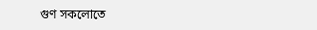গুণ সকলোতে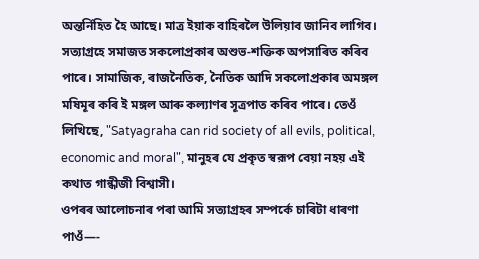অন্তর্নিহিত হৈ আছে। মাত্র ইয়াক বাহিৰলৈ উলিয়াব জানিব লাগিব।
সত্যাগ্রহে সমাজত সকলোপ্ৰকাৰ অশুভ-শক্তিক অপসাৰিত কৰিব পাৰে। সামাজিক, ৰাজনৈতিক, নৈতিক আদি সকলোপ্ৰকাৰ অমঙ্গল মষিমূৰ কৰি ই মঙ্গল আৰু কল্যাণৰ সূত্রপাত কৰিব পাৰে। তেওঁ লিখিছে, "Satyagraha can rid society of all evils, political, economic and moral", মানুহৰ যে প্ৰকৃত স্বরূপ বেয়া নহয় এই কথাত গান্ধীজী বিশ্বাসী।
ওপৰৰ আলোচনাৰ পৰা আমি সত্যাগ্রহৰ সম্পৰ্কে চাৰিটা ধাৰণা পাওঁ—-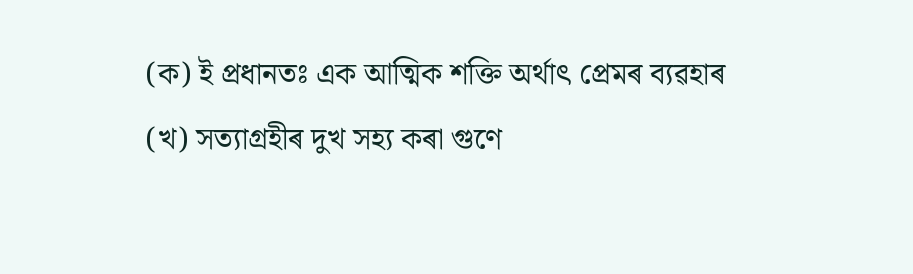(ক) ই প্রধানতঃ এক আত্মিক শক্তি অর্থাৎ প্ৰেমৰ ব্যৱহাৰ
(খ) সত্যাগ্রহীৰ দুখ সহ্য কৰা গুণে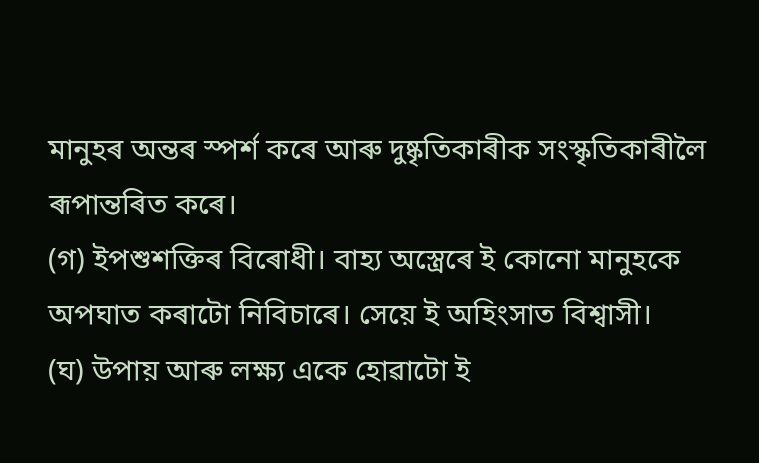মানুহৰ অন্তৰ স্পৰ্শ কৰে আৰু দুষ্কৃতিকাৰীক সংস্কৃতিকাৰীলৈ ৰূপান্তৰিত কৰে।
(গ) ইপশুশক্তিৰ বিৰোধী। বাহ্য অস্ত্ৰেৰে ই কোনো মানুহকে অপঘাত কৰাটো নিবিচাৰে। সেয়ে ই অহিংসাত বিশ্বাসী।
(ঘ) উপায় আৰু লক্ষ্য একে হোৱাটো ই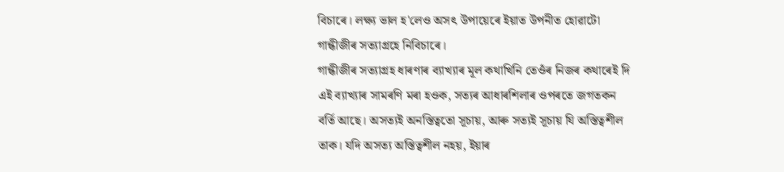বিচাৰে। লক্ষ্য ভাল হ'লেও অসৎ উপায়েৰে ইয়াত উপনীত হোৱাটো গান্ধীজীৰ সত্যাগ্রহে নিবিচাৰে।
গান্ধীজীৰ সত্যাগ্রহ ধাৰণাৰ ব্যাখ্যাৰ মূল কথাখিনি তেওঁৰ নিজৰ কথাৰেই দি এই ব্যাখ্যাৰ সামৰণি মৰা হওক, সত্যৰ আধাৰশিলাৰ ওপৰতে জগতকন বর্তি আছে। অসত্যই অনস্তিত্বতো সূচায়, আৰু সত্যই সূচায় যি অস্তিত্বশীল তাক। যদি অসত্য অস্তিত্বশীল নহয়, ইয়াৰ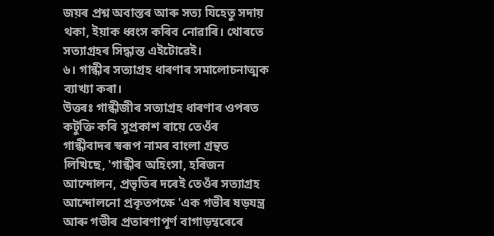জয়ৰ প্ৰশ্ন অবাস্তৰ আৰু সত্য যিহেতু সদায় থকা, ইয়াক ধ্বংস কৰিব নোৱাৰি। থোৰতে সত্যাগ্ৰহৰ সিদ্ধান্ত এইটোৱেই।
৬। গান্ধীৰ সত্যাগ্রহ ধাৰণাৰ সমালোচনাত্মক ব্যাখ্যা কৰা।
উত্তৰঃ গান্ধীজীৰ সত্যাগ্রহ ধাৰণাৰ ওপৰত কটুক্তি কৰি সুপ্রকাশ ৰায়ে তেওঁৰ গান্ধীবাদৰ স্বৰূপ নামৰ বাংলা গ্ৰন্থত লিখিছে, 'গান্ধীৰ অহিংসা, হৰিজন আন্দোলন, প্রভৃতিৰ দৰেই তেওঁৰ সত্যাগ্রহ আন্দোলনো প্রকৃতপক্ষে 'এক গভীৰ ষড়যন্ত্ৰ আৰু গভীৰ প্ৰতাৰণাপূৰ্ণ বাগাড়ম্বৰেৰে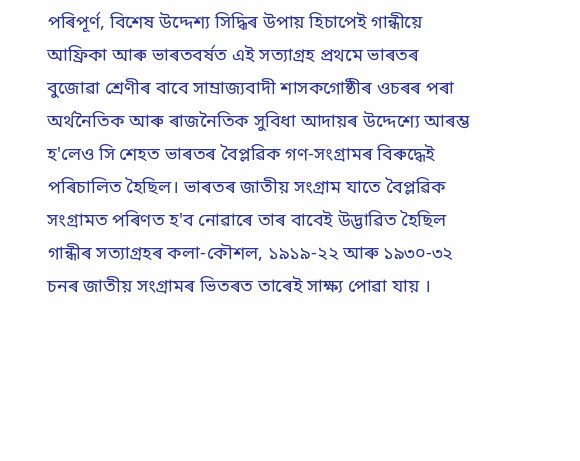পৰিপূৰ্ণ, বিশেষ উদ্দেশ্য সিদ্ধিৰ উপায় হিচাপেই গান্ধীয়ে আফ্রিকা আৰু ভাৰতবৰ্ষত এই সত্যাগ্রহ প্রথমে ভাৰতৰ বুজোৱা শ্ৰেণীৰ বাবে সাম্রাজ্যবাদী শাসকগোষ্ঠীৰ ওচৰৰ পৰা অর্থনৈতিক আৰু ৰাজনৈতিক সুবিধা আদায়ৰ উদ্দেশ্যে আৰম্ভ হ'লেও সি শেহত ভাৰতৰ বৈপ্লৱিক গণ-সংগ্ৰামৰ বিৰুদ্ধেই পৰিচালিত হৈছিল। ভাৰতৰ জাতীয় সংগ্ৰাম যাতে বৈপ্লৱিক সংগ্ৰামত পৰিণত হ'ব নোৱাৰে তাৰ বাবেই উদ্ভাৱিত হৈছিল গান্ধীৰ সত্যাগ্ৰহৰ কলা-কৌশল, ১৯১৯-২২ আৰু ১৯৩০-৩২ চনৰ জাতীয় সংগ্ৰামৰ ভিতৰত তাৰেই সাক্ষ্য পোৱা যায় ।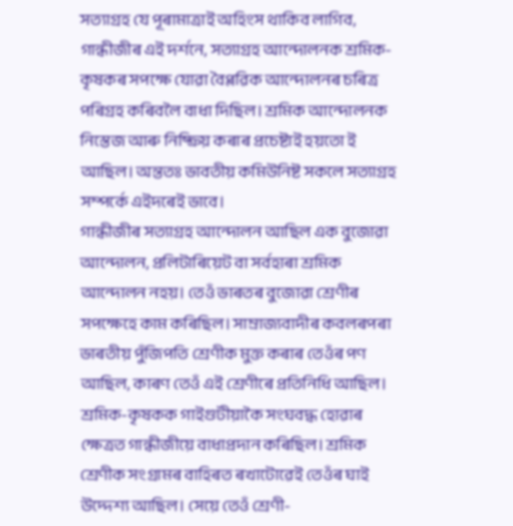সত্যাগ্রহ যে পূৰামাত্রাই অহিংস থাকিব লাগিব, গান্ধীজীৰ এই দর্শনে, সত্যাগ্রহ আন্দোলনক শ্রমিক-কৃষকৰ সপক্ষে যোৱা বৈপ্লৱিক আন্দোলনৰ চৰিত্ৰ পৰিগ্ৰহ কৰিবলৈ বাধা দিছিল। শ্রমিক আন্দোলনক নিস্তেজ আৰু নিষ্ক্রিয় কৰাৰ প্রচেষ্টাই হয়তো ই আছিল। অন্ততঃ ভাবতীয় কমিউনিষ্ট সকলে সত্যাগ্রহ সম্পর্কে এইদৰেই ভাবে।
গান্ধীজীৰ সত্যাগ্রহ আন্দোলন আছিল এক বুজোৱা আন্দোলন, প্রলিটাৰিয়েট বা সৰ্বহাৰা শ্রমিক আন্দোলন নহয়। তেওঁ ভাৰতৰ বুজোৱা শ্ৰেণীৰ সপক্ষেহে কাম কৰিছিল। সাম্রাজ্যবাদীৰ কবলৰপৰা ভাৰতীয় পুঁজিপতি শ্রেণীক মুক্ত কৰাৰ তেওঁৰ পণ আছিল, কাৰণ তেওঁ এই শ্রেণীৰে প্রতিনিধি আছিল।
শ্রমিক-কৃষকক গাইগুটীয়াকৈ সংঘবদ্ধ হোৱাৰ ক্ষেত্রত গান্ধীজীয়ে বাধাপ্রদান কৰিছিল। শ্রমিক শ্রেণীক সংগ্ৰামৰ বাহিৰত ৰখাটোৱেই তেওঁৰ ঘাই উদ্দেশ্য আছিল। সেয়ে তেওঁ শ্রেণী-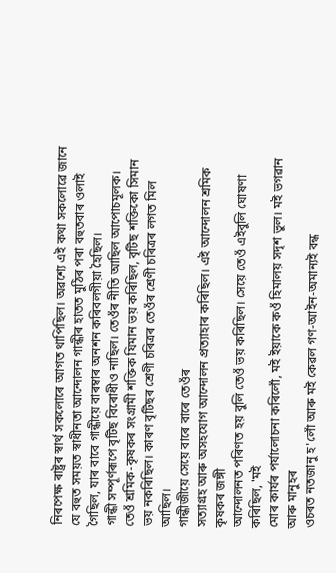নিৰপেক্ষ ৰাষ্ট্ৰৰ স্বাৰ্থ সকলোৰে আগত থাপিছিল। অৱশ্যে এই কথা সকলোৱে জানে যে বহুত সময়ত স্বাধীনতা আন্দোলন গান্ধীৰ হাতত মুঠিৰ পৰা বহুতবাৰ ওলাই গৈছিল, যাৰ বাবে গান্ধীয়ে বাৰম্বাৰ অনশন কৰিবলগীয়া হৈছিল।
গান্ধী সম্পূর্ণৰূপে বৃটিছ বিৰোধীও নাছিল। তেওঁৰ নীতি আছিল আপোচমূলক। তেওঁ শ্রমিক-কৃষকৰ সংগ্ৰামী শক্তিক যিমান ভয় কৰিছিল, বৃটিছ শক্তিকো সিমান ভয় নকৰিছিল। কাৰণ বৃটিছৰ শ্ৰেণী চৰিত্ৰৰ তেওঁৰ শ্ৰেণী চৰিত্ৰৰ লগত মিল আছিল।
গান্ধীজীয়ে সেয়ে বাৰে বাৰে তেওঁৰ
সত্যাগ্রহ আৰু অসহযোগ আন্দোলন প্রত্যাহাৰ কৰিছিল। এই আন্দোলন শ্রমিক কৃষকৰ জঙ্গী
আন্দোলনত পৰিণত হয় বুলি তেওঁ ভয় কৰিছিল। সেয়ে তেওঁ এইবুলি ঘোষণা কৰিছিল, 'মই
মোৰ কাৰ্যৰ পৰ্যালোচনা কৰিলোঁ, মই ইয়াকে কওঁ হিমালয় সদৃশ ভুল। মই ভগৱান আৰু মানুহৰ
ওচৰত নতজানু হ'লোঁ আৰু মই কেৱল গণ-আইন-অমান্যই বন্ধ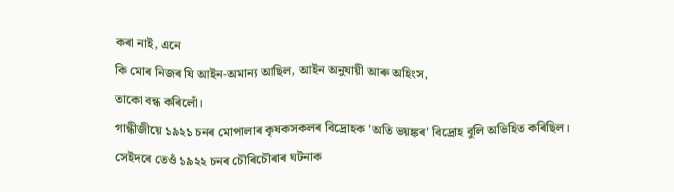কৰা নাই, এনে
কি মোৰ নিজৰ যি আইন-অমান্য আছিল, আইন অনুযায়ী আৰু অহিংস,
তাকো বন্ধ কৰিলোঁ।
গান্ধীজীয়ে ১৯২১ চনৰ মোপালাৰ কৃষকসকলৰ বিদ্ৰোহক 'অতি ভয়ঙ্কৰ' বিদ্রোহ বুলি অভিহিত কৰিছিল। সেইদৰে তেওঁ ১৯২২ চনৰ চৌৰিচৌৰাৰ ঘটনাক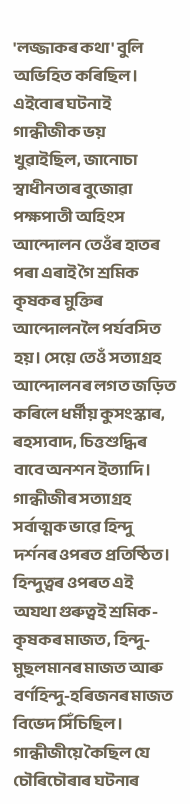'লজ্জাকৰ কথা' বুলি অভিহিত কৰিছিল। এইবোৰ ঘটনাই গান্ধীজীক ভয় খুৱাইছিল, জানোচা স্বাধীনতাৰ বুজোৱা পক্ষপাতী অহিংস আন্দোলন তেওঁৰ হাতৰ পৰা এৰাই গৈ শ্রমিক কৃষকৰ মুক্তিৰ আন্দোলনলৈ পর্যবসিত হয়। সেয়ে তেওঁ সত্যাগ্রহ আন্দোলনৰ লগত জড়িত কৰিলে ধৰ্মীয় কুসংস্কাৰ, ৰহস্যবাদ, চিত্তশুদ্ধিৰ বাবে অনশন ইত্যাদি।
গান্ধীজীৰ সত্যাগ্রহ সর্বাত্মক ভাৱে হিন্দু দৰ্শনৰ ওপৰত প্ৰতিষ্ঠিত। হিন্দুত্বৰ ওপৰত এই অযথা গুৰুত্বই শ্রমিক-কৃষকৰ মাজত, হিন্দু-মুছলমানৰ মাজত আৰু বৰ্ণহিন্দু-হৰিজনৰ মাজত বিভেদ সিঁচিছিল।
গান্ধীজীয়ে কৈছিল যে চৌৰিচৌৰাৰ ঘটনাৰ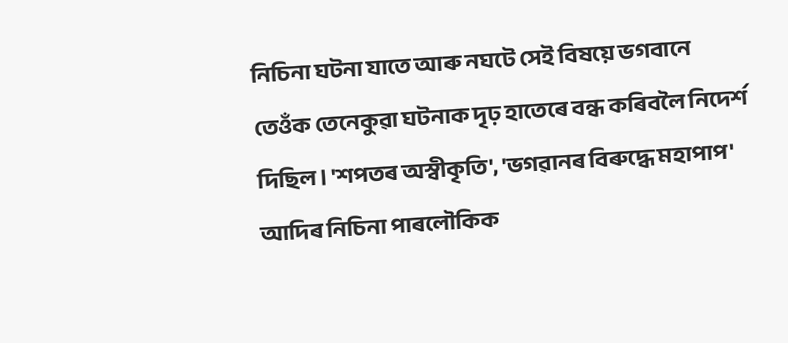নিচিনা ঘটনা যাতে আৰু নঘটে সেই বিষয়ে ভগবানে তেওঁক তেনেকুৱা ঘটনাক দৃঢ় হাতেৰে বন্ধ কৰিবলৈ নিদের্শ দিছিল। 'শপতৰ অস্বীকৃতি', 'ভগৱানৰ বিৰুদ্ধে মহাপাপ' আদিৰ নিচিনা পাৰলৌকিক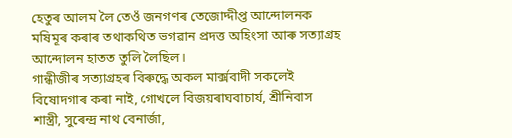হেতুৰ আলম লৈ তেওঁ জনগণৰ তেজোদ্দীপ্ত আন্দোলনক মষিমূৰ কৰাৰ তথাকথিত ভগৱান প্রদত্ত অহিংসা আৰু সত্যাগ্রহ আন্দোলন হাতত তুলি লৈছিল।
গান্ধীজীৰ সত্যাগ্ৰহৰ বিৰুদ্ধে অকল মার্ক্সবাদী সকলেই বিষোদগাৰ কৰা নাই, গোখলে বিজয়ৰাঘবাচার্য, শ্রীনিবাস শাস্ত্রী, সুৰেন্দ্র নাথ বেনাৰ্জা,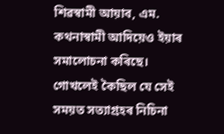শিৱস্বামী আয়াব, এম. কথনাস্বামী আদিয়েও ইয়াৰ সমালোচনা কৰিছে।
গোখলেই কৈছিল যে সেই সময়ত সত্যাগ্রহৰ নিচিনা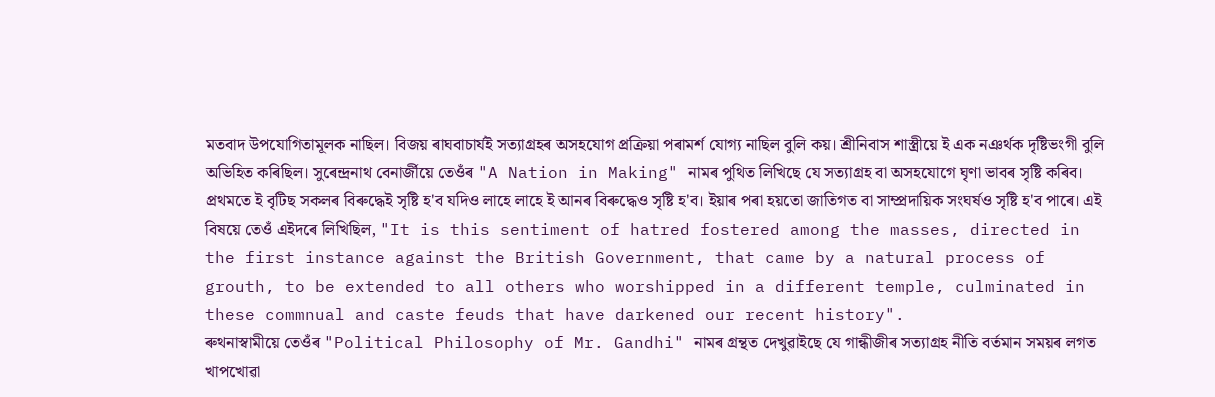মতবাদ উপযোগিতামূলক নাছিল। বিজয় ৰাঘবাচাৰ্যই সত্যাগ্ৰহৰ অসহযোগ প্রক্রিয়া পৰামৰ্শ যোগ্য নাছিল বুলি কয়। শ্রীনিবাস শাস্ত্রীয়ে ই এক নঞর্থক দৃষ্টিভংগী বুলি অভিহিত কৰিছিল। সুৰেন্দ্ৰনাথ বেনাৰ্জীয়ে তেওঁৰ "A Nation in Making" নামৰ পুথিত লিখিছে যে সত্যাগ্রহ বা অসহযোগে ঘৃণা ভাবৰ সৃষ্টি কৰিব। প্রথমতে ই বৃটিছ সকলৰ বিৰুদ্ধেই সৃষ্টি হ'ব যদিও লাহে লাহে ই আনৰ বিৰুদ্ধেও সৃষ্টি হ'ব। ইয়াৰ পৰা হয়তো জাতিগত বা সাম্প্রদায়িক সংঘর্ষও সৃষ্টি হ'ব পাৰে। এই বিষয়ে তেওঁ এইদৰে লিখিছিল, "It is this sentiment of hatred fostered among the masses, directed in the first instance against the British Government, that came by a natural process of grouth, to be extended to all others who worshipped in a different temple, culminated in these commnual and caste feuds that have darkened our recent history".
ৰুথনাস্বামীয়ে তেওঁৰ "Political Philosophy of Mr. Gandhi" নামৰ গ্ৰন্থত দেখুৱাইছে যে গান্ধীজীৰ সত্যাগ্রহ নীতি বর্তমান সময়ৰ লগত খাপখোৱা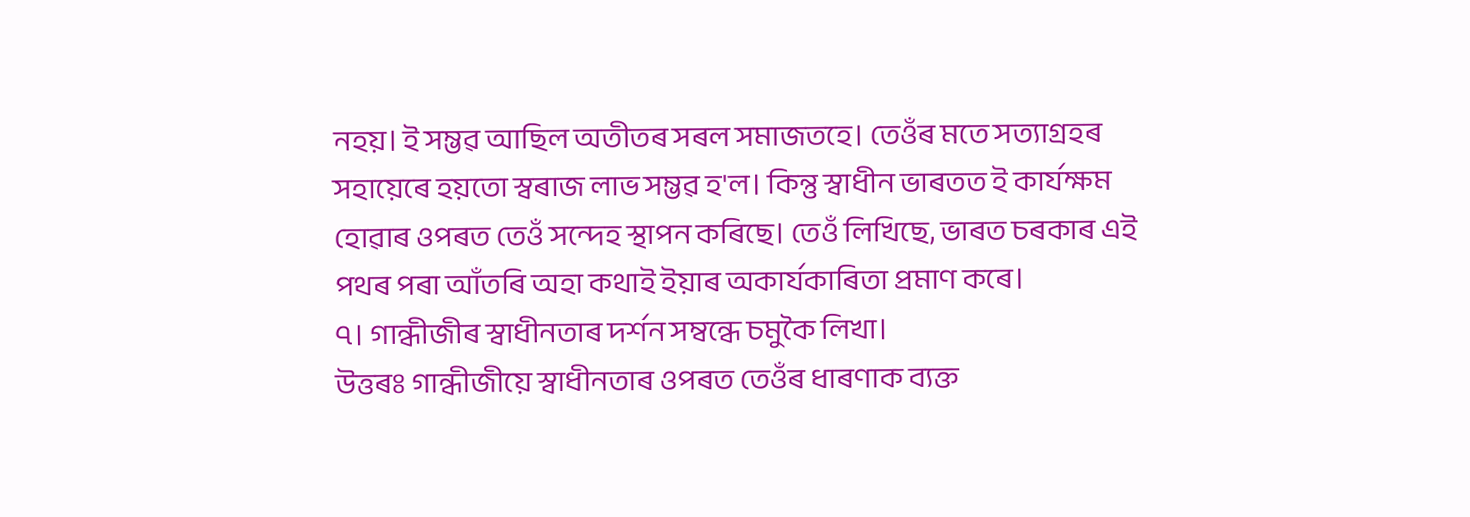নহয়। ই সম্ভৱ আছিল অতীতৰ সৰল সমাজতহে। তেওঁৰ মতে সত্যাগ্রহৰ সহায়েৰে হয়তো স্বৰাজ লাভ সম্ভৱ হ'ল। কিন্তু স্বাধীন ভাৰতত ই কার্যক্ষম হোৱাৰ ওপৰত তেওঁ সন্দেহ স্থাপন কৰিছে। তেওঁ লিখিছে, ভাৰত চৰকাৰ এই পথৰ পৰা আঁতৰি অহা কথাই ইয়াৰ অকার্যকাৰিতা প্ৰমাণ কৰে।
৭। গান্ধীজীৰ স্বাধীনতাৰ দৰ্শন সম্বন্ধে চমুকৈ লিখা।
উত্তৰঃ গান্ধীজীয়ে স্বাধীনতাৰ ওপৰত তেওঁৰ ধাৰণাক ব্যক্ত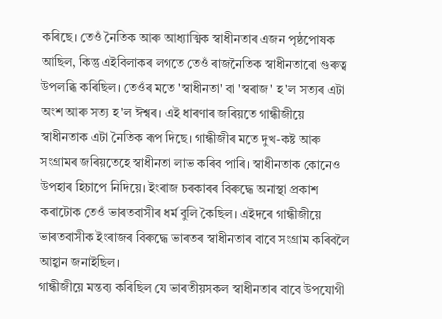কৰিছে। তেওঁ নৈতিক আৰু আধ্যাত্মিক স্বাধীনতাৰ এজন পৃষ্ঠপোষক আছিল, কিন্তু এইবিলাকৰ লগতে তেওঁ ৰাজনৈতিক স্বাধীনতাৰো গুৰুত্ব উপলব্ধি কৰিছিল। তেওঁৰ মতে 'স্বাধীনতা' বা 'স্বৰাজ' হ'ল সত্যৰ এটা অংশ আৰু সত্য হ'ল ঈশ্বৰ। এই ধাৰণাৰ জৰিয়তে গান্ধীজীয়ে স্বাধীনতাক এটা নৈতিক ৰূপ দিছে। গান্ধীজীৰ মতে দুখ-কষ্ট আৰু সংগ্ৰামৰ জৰিয়তেহে স্বাধীনতা লাভ কৰিব পাৰি। স্বাধীনতাক কোনেও উপহাৰ হিচাপে নিদিয়ে। ইংৰাজ চৰকাৰৰ বিৰুদ্ধে অনাস্থা প্রকাশ কৰাটোক তেওঁ ভাৰতবাসীৰ ধৰ্ম বুলি কৈছিল। এইদৰে গান্ধীজীয়ে ভাৰতবাসীক ইংৰাজৰ বিৰুদ্ধে ভাৰতৰ স্বাধীনতাৰ বাবে সংগ্রাম কৰিবলৈ আহ্বান জনাইছিল।
গান্ধীজীয়ে মন্তব্য কৰিছিল যে ভাৰতীয়সকল স্বাধীনতাৰ বাবে উপযোগী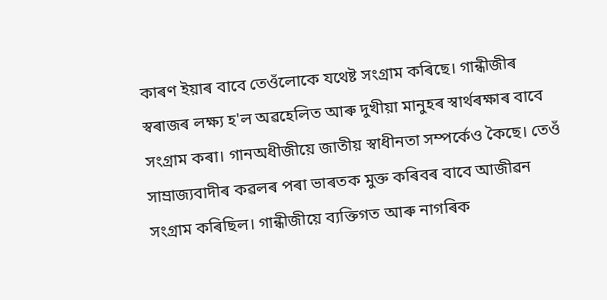কাৰণ ইয়াৰ বাবে তেওঁলোকে যথেষ্ট সংগ্রাম কৰিছে। গান্ধীজীৰ স্বৰাজৰ লক্ষ্য হ'ল অৱহেলিত আৰু দুখীয়া মানুহৰ স্বাৰ্থৰক্ষাৰ বাবে সংগ্ৰাম কৰা। গানঅধীজীয়ে জাতীয় স্বাধীনতা সম্পর্কেও কৈছে। তেওঁ সাম্রাজ্যবাদীৰ কৱলৰ পৰা ভাৰতক মুক্ত কৰিবৰ বাবে আজীৱন সংগ্রাম কৰিছিল। গান্ধীজীয়ে ব্যক্তিগত আৰু নাগৰিক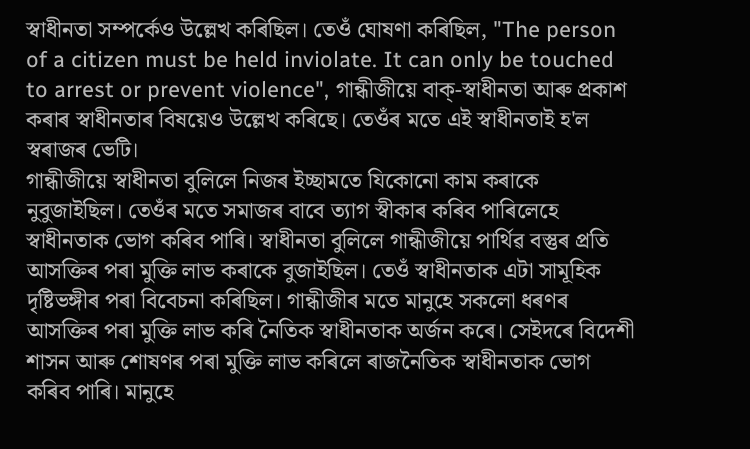স্বাধীনতা সম্পর্কেও উল্লেখ কৰিছিল। তেওঁ ঘোষণা কৰিছিল, "The person of a citizen must be held inviolate. It can only be touched to arrest or prevent violence", গান্ধীজীয়ে বাক্-স্বাধীনতা আৰু প্ৰকাশ কৰাৰ স্বাধীনতাৰ বিষয়েও উল্লেখ কৰিছে। তেওঁৰ মতে এই স্বাধীনতাই হ'ল স্বৰাজৰ ভেটি।
গান্ধীজীয়ে স্বাধীনতা বুলিলে নিজৰ ইচ্ছামতে যিকোনো কাম কৰাকে নুবুজাইছিল। তেওঁৰ মতে সমাজৰ বাবে ত্যাগ স্বীকাৰ কৰিব পাৰিলেহে স্বাধীনতাক ভোগ কৰিব পাৰি। স্বাধীনতা বুলিলে গান্ধীজীয়ে পাৰ্থিৱ বস্তুৰ প্ৰতি আসক্তিৰ পৰা মুক্তি লাভ কৰাকে বুজাইছিল। তেওঁ স্বাধীনতাক এটা সামূহিক দৃষ্টিভঙ্গীৰ পৰা বিবেচনা কৰিছিল। গান্ধীজীৰ মতে মানুহে সকলো ধৰণৰ আসক্তিৰ পৰা মুক্তি লাভ কৰি নৈতিক স্বাধীনতাক অর্জন কৰে। সেইদৰে বিদেশী শাসন আৰু শোষণৰ পৰা মুক্তি লাভ কৰিলে ৰাজনৈতিক স্বাধীনতাক ভোগ কৰিব পাৰি। মানুহে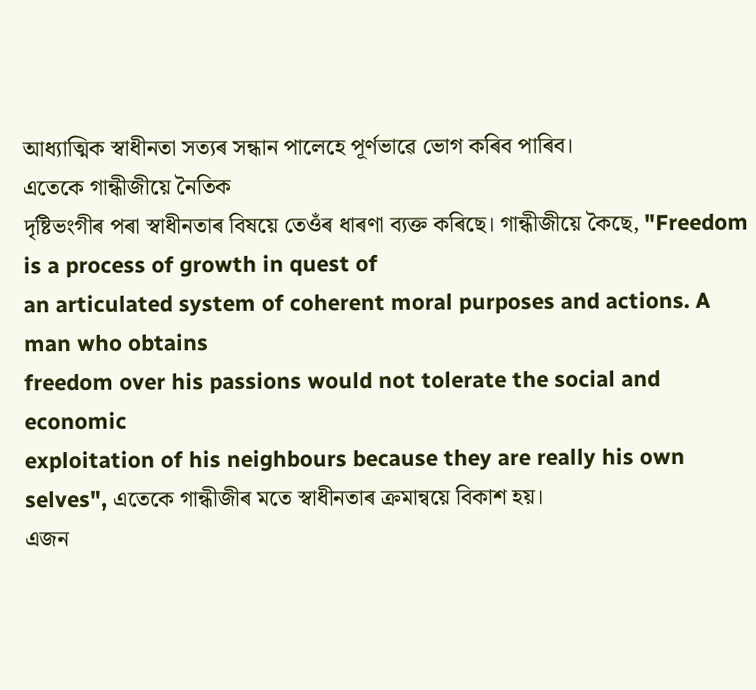আধ্যাত্মিক স্বাধীনতা সত্যৰ সন্ধান পালেহে পূৰ্ণভাৱে ভোগ কৰিব পাৰিব।
এতেকে গান্ধীজীয়ে নৈতিক
দৃষ্টিভংগীৰ পৰা স্বাধীনতাৰ বিষয়ে তেওঁৰ ধাৰণা ব্যক্ত কৰিছে। গান্ধীজীয়ে কৈছে, "Freedom is a process of growth in quest of
an articulated system of coherent moral purposes and actions. A man who obtains
freedom over his passions would not tolerate the social and economic
exploitation of his neighbours because they are really his own selves", এতেকে গান্ধীজীৰ মতে স্বাধীনতাৰ ক্ৰমান্বয়ে বিকাশ হয়।
এজন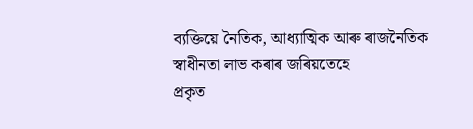ব্যক্তিয়ে নৈতিক, আধ্যাত্মিক আৰু ৰাজনৈতিক স্বাধীনতা লাভ কৰাৰ জৰিয়তেহে
প্রকৃত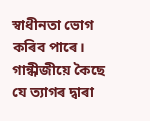স্বাধীনতা ভোগ কৰিব পাৰে। গান্ধীজীয়ে কৈছে যে ত্যাগৰ দ্বাৰা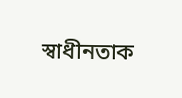স্বাধীনতাক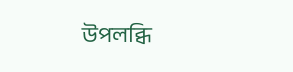উপলব্ধি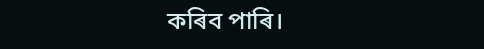কৰিব পাৰি।